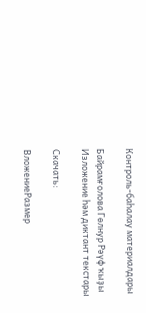Контроль-баһалау материалдары

Байрамғолова Гөлнур Рәүф ҡыҙы
Изложение һәм диктант текстары

Скачать:

ВложениеРазмер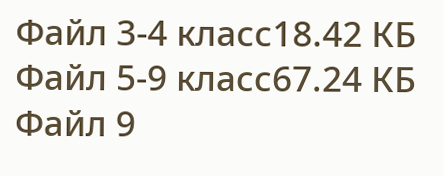Файл 3-4 класс18.42 КБ
Файл 5-9 класс67.24 КБ
Файл 9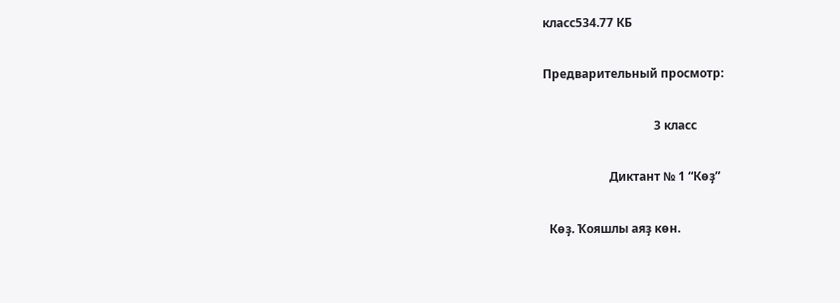класс534.77 КБ

Предварительный просмотр:

                                     3 класс

                      Диктант № 1 “Көҙ”

  Көҙ. Ҡояшлы аяҙ көн.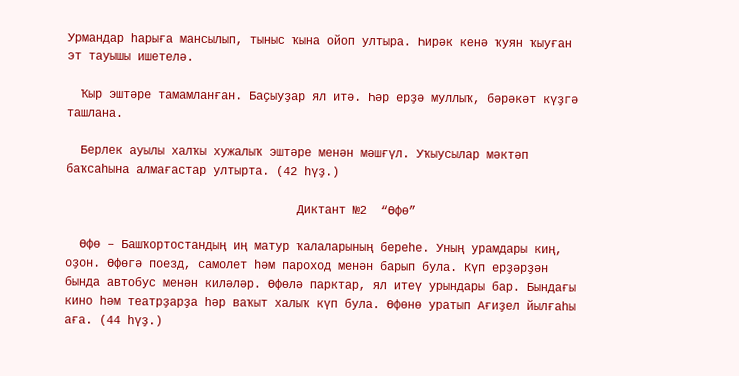Урмандар һарыға мансылып, тыныс ҡына ойоп ултыра. Һирәк кенә ҡуян ҡыуған эт тауышы ишетелә.

  Ҡыр эштәре тамамланған. Баҫыуҙар ял итә. Һәр ерҙә муллыҡ, бәрәкәт күҙгә ташлана.

  Берлек ауылы халҡы хужалыҡ эштәре менән мәшғүл. Уҡыусылар мәктәп баҡсаһына алмағастар ултырта. (42 һүҙ.)

                                 Диктант №2  “Өфө”

  Өфө – Башҡортостандың иң матур ҡалаларының береһе. Уның урамдары киң, оҙон. Өфөгә поезд, самолет һәм пароход менән барып була. Күп ерҙәрҙән бында автобус менән киләләр. Өфөлә парктар, ял итеү урындары бар. Бындағы кино һәм театрҙарҙа һәр ваҡыт халыҡ күп була. Өфөнө уратып Ағиҙел йылғаһы аға. (44 һүҙ.)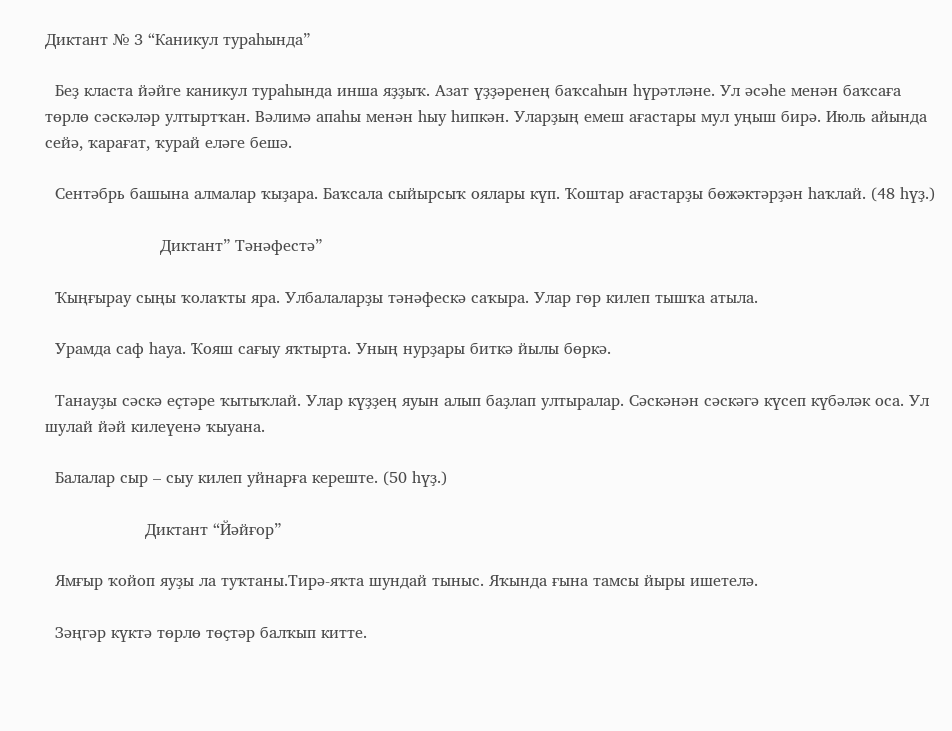Диктант № 3 “Каникул тураһында”

  Беҙ класта йәйге каникул тураһында инша яҙҙыҡ. Азат үҙҙәренең баҡсаһын һүрәтләне. Ул әсәһе менән баҡсаға төрлө сәскәләр ултыртҡан. Вәлимә апаһы менән һыу һипкән. Уларҙың емеш ағастары мул уңыш бирә. Июль айында сейә, ҡарағат, ҡурай еләге бешә.

  Сентәбрь башына алмалар ҡыҙара. Баҡсала сыйырсыҡ оялары күп. Ҡоштар ағастарҙы бөжәктәрҙән һаҡлай. (48 һүҙ.)

                       Диктант” Тәнәфестә”

  Ҡыңғырау сыңы ҡолаҡты яра. Улбалаларҙы тәнәфескә саҡыра. Улар гөр килеп тышҡа атыла.

  Урамда саф һауа. Ҡояш сағыу яҡтырта. Уның нурҙары биткә йылы бөркә.

  Танауҙы сәскә еҫтәре ҡытыҡлай. Улар күҙҙең яуын алып баҙлап ултыралар. Сәскәнән сәскәгә күсеп күбәләк оса. Ул шулай йәй килеүенә ҡыуана.

  Балалар сыр – сыу килеп уйнарға кереште. (50 һүҙ.)

                    Диктант “Йәйғор”

  Ямғыр ҡойоп яуҙы ла туҡтаны.Тирә-яҡта шундай тыныс. Яҡында ғына тамсы йыры ишетелә.

  Зәңгәр күктә төрлө төҫтәр балҡып китте.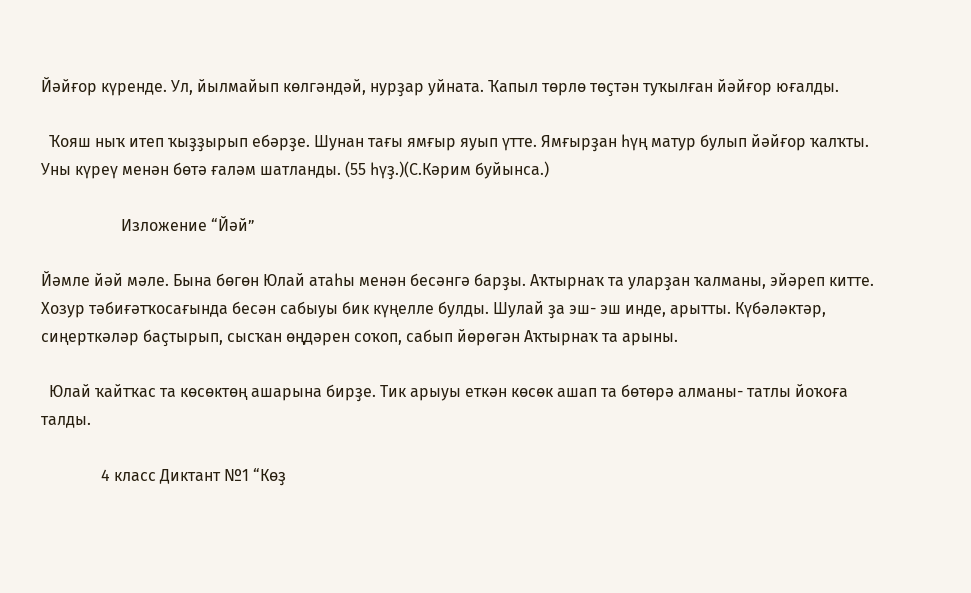Йәйғор күренде. Ул, йылмайып көлгәндәй, нурҙар уйната. Ҡапыл төрлө төҫтән туҡылған йәйғор юғалды.

  Ҡояш ныҡ итеп ҡыҙҙырып ебәрҙе. Шунан тағы ямғыр яуып үтте. Ямғырҙан һүң матур булып йәйғор ҡалҡты. Уны күреү менән бөтә ғаләм шатланды. (55 һүҙ.)(С.Кәрим буйынса.)

                    Изложение “Йәй”

Йәмле йәй мәле. Бына бөгөн Юлай атаһы менән бесәнгә барҙы. Аҡтырнаҡ та уларҙан ҡалманы, эйәреп китте. Хозур тәбиғәтҡосағында бесән сабыуы бик күңелле булды. Шулай ҙа эш- эш инде, арытты. Күбәләктәр, сиңерткәләр баҫтырып, сысҡан өңдәрен соҡоп, сабып йөрөгән Аҡтырнаҡ та арыны.

  Юлай ҡайтҡас та көсөктөң ашарына бирҙе. Тик арыуы еткән көсөк ашап та бөтөрә алманы- татлы йоҡоға талды.

               4 класс Диктант №1 “Көҙ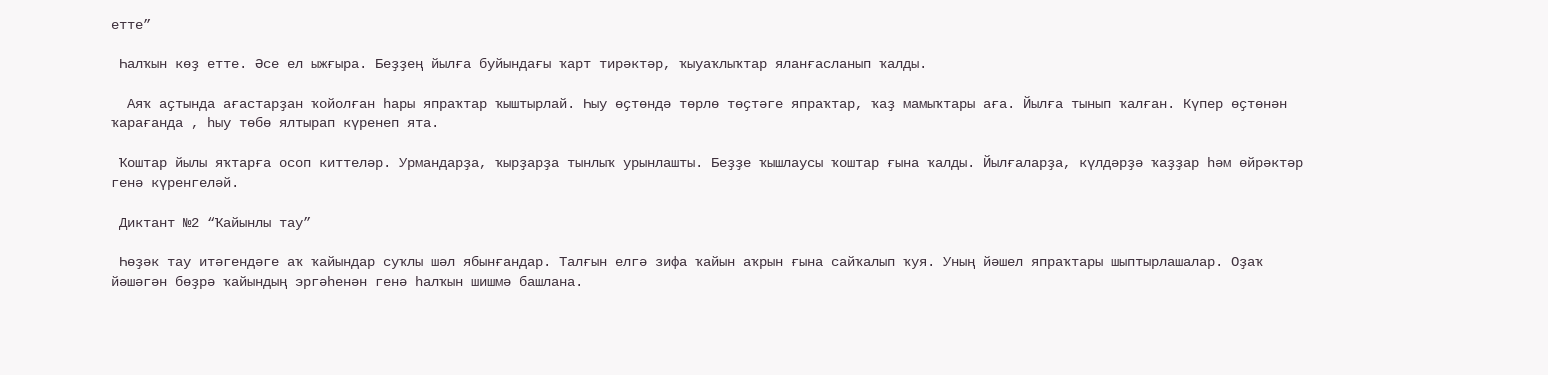етте”

 Һалҡын көҙ етте. Әсе ел ыжғыра. Беҙҙең йылға буйындағы ҡарт тирәктәр, ҡыуаҡлыҡтар яланғасланып ҡалды.

  Аяҡ аҫтында ағастарҙан ҡойолған һары япраҡтар ҡыштырлай. Һыу өҫтөндә төрлө төҫтәге япраҡтар, ҡаҙ мамыҡтары аға. Йылға тынып ҡалған. Күпер өҫтөнән ҡарағанда , һыу төбө ялтырап күренеп ята.

 Ҡоштар йылы яҡтарға осоп киттеләр. Урмандарҙа, ҡырҙарҙа тынлыҡ урынлашты. Беҙҙе ҡышлаусы ҡоштар ғына ҡалды. Йылғаларҙа, күлдәрҙә ҡаҙҙар һәм өйрәктәр генә күренгеләй.

 Диктант №2 “Ҡайынлы тау”

 Һөҙәк тау итәгендәге аҡ ҡайындар суҡлы шәл ябынғандар. Талғын елгә зифа ҡайын аҡрын ғына сайҡалып ҡуя. Уның йәшел япраҡтары шыптырлашалар. Оҙаҡ йәшәгән бөҙрә ҡайындың эргәһенән генә һалҡын шишмә башлана.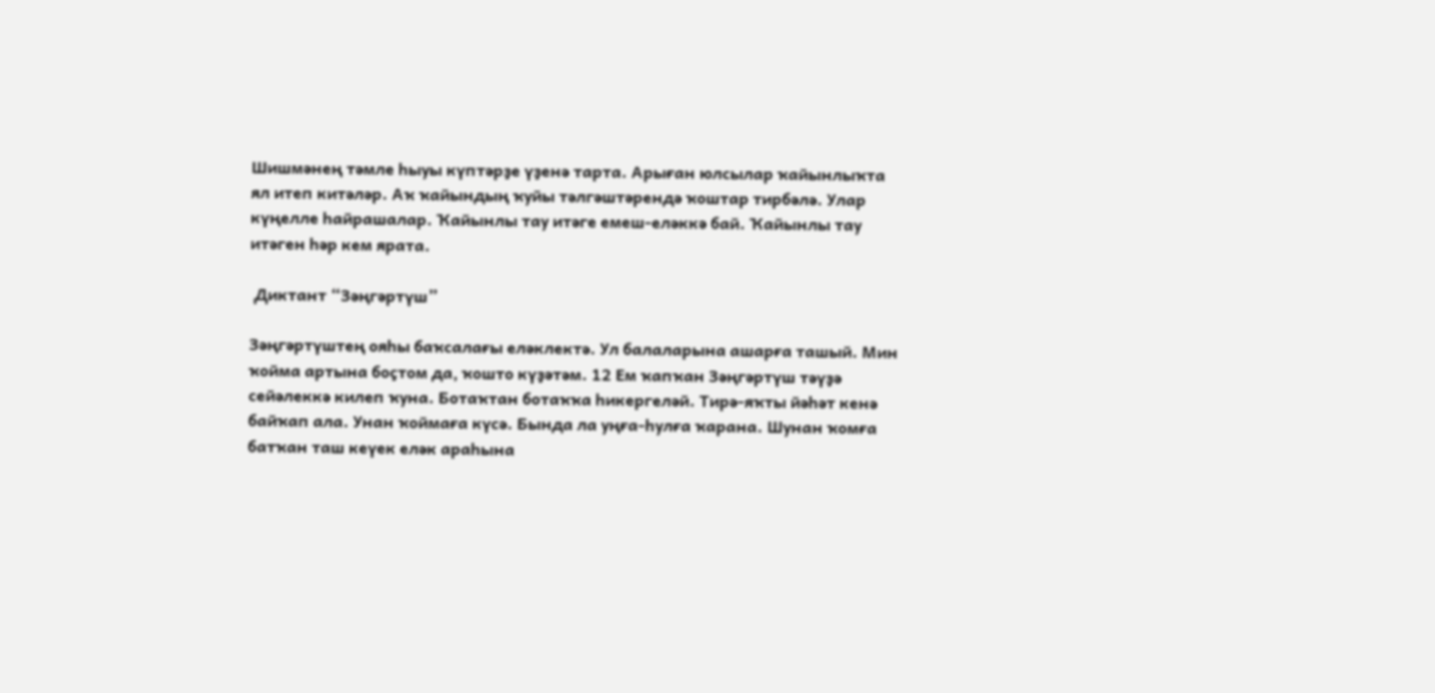Шишмәнең тәмле һыуы күптәрҙе үҙенә тарта. Арыған юлсылар ҡайынлыҡта ял итеп китәләр. Аҡ ҡайындың ҡуйы тәлгәштәрендә ҡоштар тирбәлә. Улар күңелле һайрашалар. Ҡайынлы тау итәге емеш-еләккә бай. Ҡайынлы тау итәген һәр кем ярата.

 Диктант “Зәңгәртүш”

Зәңгәртүштең ояһы баҡсалағы еләклектә. Ул балаларына ашарға ташый. Мин ҡойма артына боҫтом да, ҡошто күҙәтәм. 12 Ем ҡапҡан Зәңгәртүш тәүҙә сейәлеккә килеп ҡуна. Ботаҡтан ботаҡҡа һикергеләй. Тирә-яҡты йәһәт кенә байҡап ала. Унан ҡоймаға күсә. Бында ла уңға-һулға ҡарана. Шунан ҡомға батҡан таш кеүек еләк араһына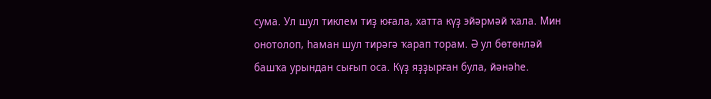сума. Ул шул тиклем тиҙ юғала, хатта күҙ эйәрмәй ҡала. Мин онотолоп, һаман шул тирәгә ҡарап торам. Ә ул бөтөнләй башҡа урындан сығып оса. Күҙ яҙҙырған була, йәнәһе.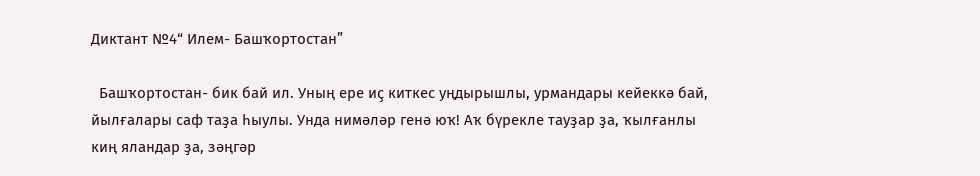Диктант №4“ Илем- Башҡортостан”

  Башҡортостан- бик бай ил. Уның ере иҫ киткес уңдырышлы, урмандары кейеккә бай, йылғалары саф таҙа һыулы. Унда нимәләр генә юҡ! Аҡ бүрекле тауҙар ҙа, ҡылғанлы киң яландар ҙа, зәңгәр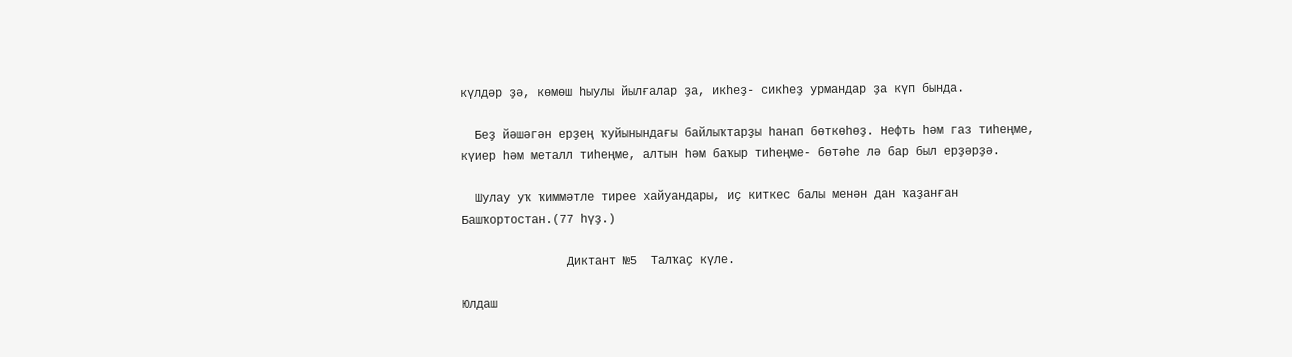күлдәр ҙә, көмөш һыулы йылғалар ҙа, икһеҙ- сикһеҙ урмандар ҙа күп бында.

  Беҙ йәшәгән ерҙең ҡуйынындағы байлыҡтарҙы һанап бөткөһөҙ. Нефть һәм газ тиһеңме, күиер һәм металл тиһеңме, алтын һәм баҡыр тиһеңме- бөтәһе лә бар был ерҙәрҙә.

  Шулау уҡ ҡиммәтле тирее хайуандары, иҫ киткес балы менән дан ҡаҙанған Башҡортостан.(77 һүҙ.)

               Диктант №5  Талҡаҫ күле.

Юлдаш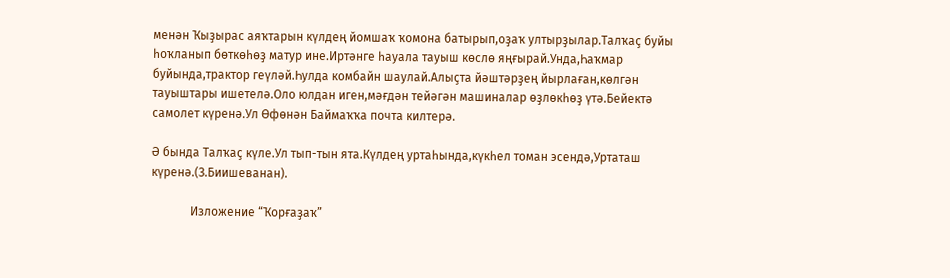менән Ҡыҙырас аяҡтарын күлдең йомшаҡ ҡомона батырып,оҙаҡ ултырҙылар.Талҡаҫ буйы һоҡланып бөткөһөҙ матур ине.Иртәнге һауала тауыш көслө яңғырай.Унда,Һаҡмар буйында,трактор геүләй.Һулда комбайн шаулай.Алыҫта йәштәрҙең йырлаған,көлгән тауыштары ишетелә.Оло юлдан иген,мәғдән тейәгән машиналар өҙлөкһөҙ үтә.Бейектә самолет күренә.Ул Өфөнән Баймаҡҡа почта килтерә.

Ә бында Талҡаҫ күле.Ул тып-тын ята.Күлдең уртаһында,күкһел томан эсендә,Уртаташ күренә.(З.Биишеванан).

             Изложение “Ҡорғаҙаҡ”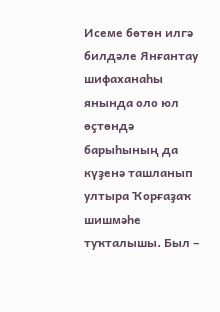Исеме бөтөн илгә билдәле Янғантау шифаханаһы янында оло юл өҫтөндә барыһының да күҙенә ташланып ултыра Ҡорғаҙаҡ шишмәһе туҡталышы. Был –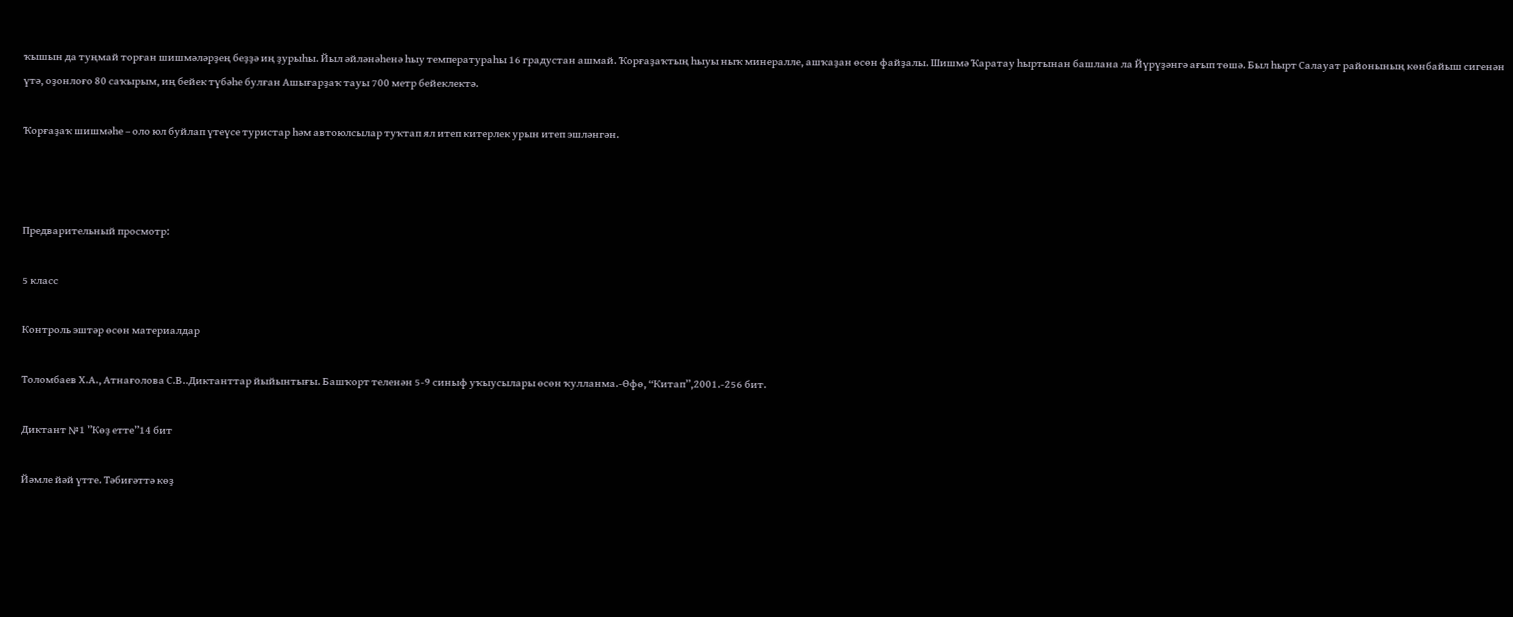ҡышын да туңмай торған шишмәләрҙең беҙҙә иң ҙурыһы. Йыл әйләнәһенә һыу температураһы 16 градустан ашмай. Ҡорғаҙаҡтың һыуы ныҡ минералле, ашҡаҙан өсөн файҙалы. Шишмә Ҡаратау һыртынан башлана ла Йүрүҙәнгә ағып төшә. Был һырт Салауат районының көнбайыш сигенән үтә, оҙонлоғо 80 саҡырым, иң бейек түбәһе булған Ашығарҙаҡ тауы 700 метр бейеклектә.

Ҡорғаҙаҡ шишмәһе – оло юл буйлап үтеүсе туристар һәм автоюлсылар туҡтап ял итеп китерлек урын итеп эшләнгән.



Предварительный просмотр:

5 класс

Контроль эштәр өсөн материалдар

Толомбаев Х.А., Атнағолова С.В..Диктанттар йыйынтығы. Башҡорт теленән 5-9 синыф уҡыусылары өсөн ҡулланма.-Өфө, “Китап”,2001.-256 бит.

Диктант №1 ”Көҙ етте”14 бит

Йәмле йәй үтте. Тәбиғәттә көҙ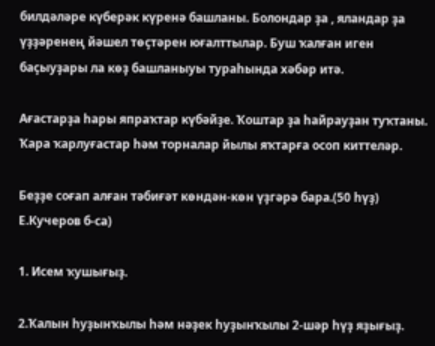билдәләре күберәк күренә башланы. Болондар ҙа , яландар ҙа үҙҙәренең йәшел төҫтәрен юғалттылар. Буш ҡалған иген баҫыуҙары ла көҙ башланыуы тураһында хәбәр итә.

Ағастарҙа һары япраҡтар күбәйҙе. Ҡоштар ҙа һайрауҙан туҡтаны. Ҡара ҡарлуғастар һәм торналар йылы яҡтарға осоп киттеләр.

Беҙҙе соғап алған тәбиғәт көндән-көн үҙгәрә бара.(50 һүҙ) Е.Кучеров б-са)

1. Исем ҡушығыҙ.

2.Ҡалын һуҙынҡылы һәм нәҙек һуҙынҡылы 2-шәр һүҙ яҙығыҙ.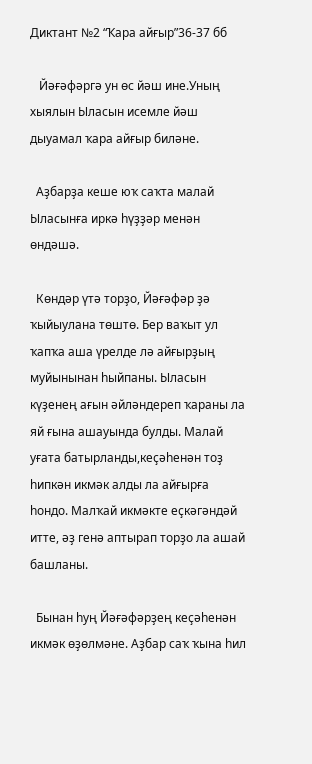Диктант №2 “Ҡара айғыр”36-37 бб

   Йәғәфәргә ун өс йәш ине.Уның хыялын Ыласын исемле йәш дыуамал ҡара айғыр биләне.

  Аҙбарҙа кеше юҡ саҡта малай Ыласынға иркә һүҙҙәр менән өндәшә.

  Көндәр үтә торҙо, Йәғәфәр ҙә ҡыйыулана төштө. Бер ваҡыт ул ҡапҡа аша үрелде лә айғырҙың муйынынан һыйпаны. Ыласын күҙенең ағын әйләндереп ҡараны ла яй ғына ашауында булды. Малай уғата батырланды,кеҫәһенән тоҙ һипкән икмәк алды ла айғырға һондо. Малҡай икмәкте еҫкәгәндәй итте, әҙ генә аптырап торҙо ла ашай башланы.

  Бынан һуң Йәғәфәрҙең кеҫәһенән икмәк өҙөлмәне. Аҙбар саҡ ҡына һил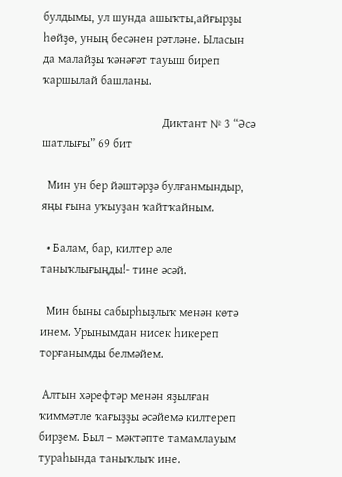булдымы, ул шунда ашыҡты,айғырҙы һөйҙө, уның бесәнен рәтләне. Ыласын да малайҙы ҡәнәғәт тауыш биреп ҡаршылай башланы.

                                        Диктант № 3 “Әсә шатлығы” 69 бит

  Мин ун бер йәштәрҙә булғанмындыр, яңы ғына уҡыуҙан ҡайтҡайным.

  • Балам, бар, килтер әле таныҡлығыңды!- тине әсәй.

  Мин быны сабырһыҙлыҡ менән көтә инем. Урынымдан нисек һикереп торғанымды белмәйем.

 Алтын хәрефтәр менән яҙылған ҡиммәтле ҡағыҙҙы әсәйемә килтереп бирҙем. Был – мәктәпте тамамлауым тураһында таныҡлыҡ ине.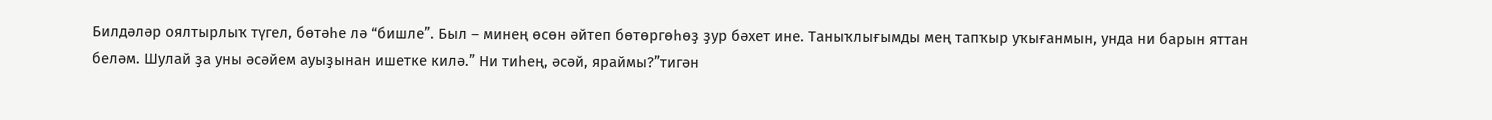Билдәләр оялтырлыҡ түгел, бөтәһе лә “бишле”. Был – минең өсөн әйтеп бөтөргөһөҙ ҙур бәхет ине. Таныҡлығымды мең тапҡыр уҡығанмын, унда ни барын яттан беләм. Шулай ҙа уны әсәйем ауыҙынан ишетке килә.” Ни тиһең, әсәй, яраймы?”тигән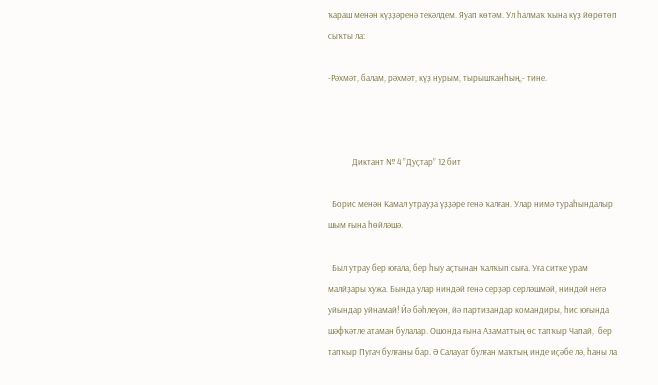ҡараш менән күҙҙәренә текәлдем. Яуап көтәм. Ул һалмаҡ ҡына күҙ йөрөтөп сыҡты ла:

-Рәхмәт, балам, рәхмәт, күҙ нурым, тырышҡанһың,- тине.



            Диктант № 4 ”Дуҫтар” 12 бит

  Борис менән Камал утрауҙа үҙҙәре генә ҡалған. Улар нимә тураһындалыр шым ғына һөйләшә.

  Был утрау бер юғала, бер һыу аҫтынан ҡалҡып сыға. Уға ситке урам малйҙары хужа. Бында улар ниндәй генә серҙәр серләшмәй, ниндәй негә уйындар уйнамай! Йә бәһлеүән, йә партизандар командиры, һис юғында шәфҡәтле атаман булалар. Ошонда ғына Азаматтың өс тапҡыр Чапай,  бер тапҡыр Пугач булғаны бар. Ә Салауат булған маҡтың инде иҫәбе лә, һаны ла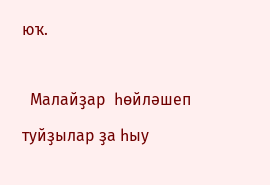юҡ.

  Малайҙар  һөйләшеп туйҙылар ҙа һыу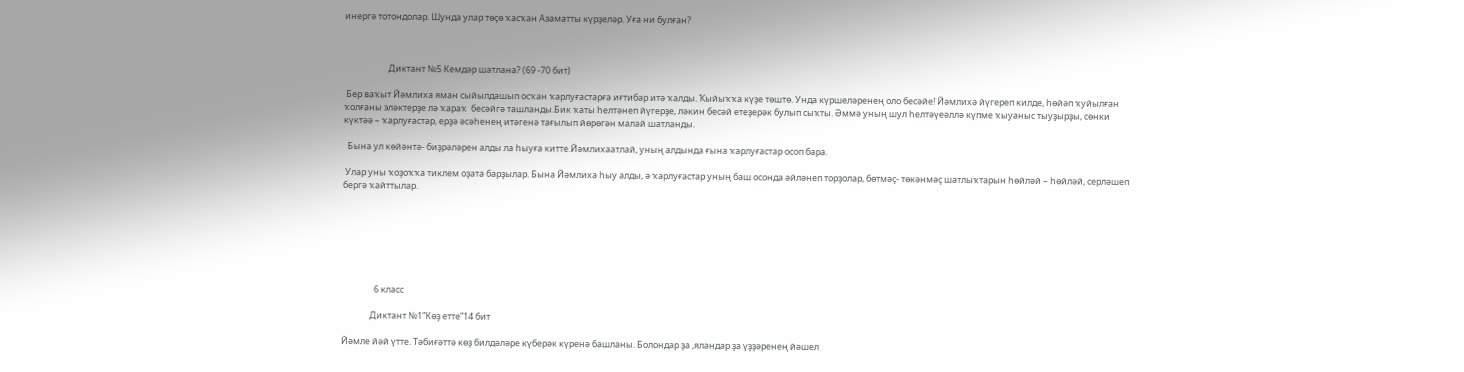инергә тотондолар. Шунда улар төҫө ҡасҡан Азаматты күрҙеләр. Уға ни булған?



                      Диктант №5 Кемдәр шатлана? (69 -70 бит)

 Бер ваҡыт Йәмлиха яман сыйылдашып осҡан ҡарлуғастарға иғтибар итә ҡалды. Ҡыйыҡҡа күҙе төштө. Унда күршеләренең оло бесәйе! Йәмлихә йүгереп килде, һөйәп ҡуйылған ҡолғаны эләктерҙе лә ҡараҡ  бесәйгә ташланды.Бик ҡаты һелтәнеп йүгерҙе, ләкин бесәй етеҙерәк булып сыҡты. Әммә уның шул һелтәүеәллә күпме ҡыуаныс тыуҙырҙы, сөнки күктәә – ҡарлуғастар, ерҙә әсәһенең итәгенә тағылып йөрөгән малай шатланды.

  Бына ул көйәнтә- биҙрәләрен алды ла һыуға китте.Йәмлихаатлай, уның алдында ғына ҡарлуғастар осоп бара.

 Улар уны ҡоҙоҡҡа тиклем оҙата барҙылар. Бына Йәмлиха һыу алды, ә ҡарлуғастар уның баш осонда әйләнеп торҙолар, бөтмәҫ- төкәнмәҫ шатлыҡтарын һөйләй – һөйләй, серләшеп бергә ҡайттылар.







                6 класс

              Диктант №1”Көҙ етте”14 бит

Йәмле йәй үтте. Тәбиғәттә көҙ билдәләре күберәк күренә башланы. Болондар ҙа ,яландар ҙа үҙҙәренең йәшел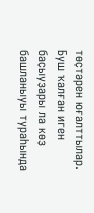төҫтәрен юғалттылар. Буш ҡалған иген баҫыуҙары ла көҙ башланыуы тураһында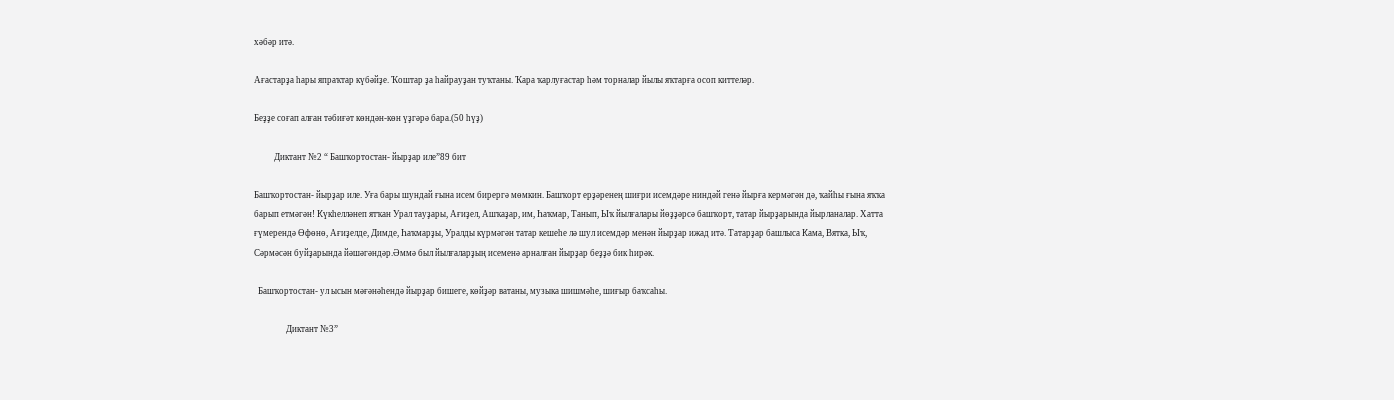хәбәр итә.

Ағастарҙа һары япраҡтар күбәйҙе. Ҡоштар ҙа һайрауҙан туҡтаны. Ҡара ҡарлуғастар һәм торналар йылы яҡтарға осоп киттеләр.

Беҙҙе соғап алған тәбиғәт көндән-көн үҙгәрә бара.(50 һүҙ)

          Диктант №2 “ Башҡортостан- йырҙар иле”89 бит

Башҡортостан- йырҙар иле. Уға бары шундай ғына исем бирергә мөмкин. Башҡорт ерҙәренең шиғри исемдәре ниндәй генә йырға кермәгән дә, ҡайһы ғына яҡҡа барып етмәгән! Күкһелләнеп ятҡан Урал тауҙары, Ағиҙел, Ашҡаҙар, им, Һаҡмар, Танып, Ыҡ йылғалары йөҙҙәрсә башҡорт, татар йырҙарында йырланалар. Хатта ғүмерендә Өфөнө, Ағиҙелде, Димде, Һаҡмарҙы, Уралды күрмәгән татар кешеһе лә шул исемдәр менән йырҙар ижад итә. Татарҙар башлыса Кама, Вятка, Ыҡ, Сәрмәсән буйҙарында йәшәгәндәр.Әммә был йылғаларҙың исеменә арналған йырҙар беҙҙә бик һирәк.

  Башҡортостан- ул ысын мәғәнәһендә йырҙар бишеге, көйҙәр ватаны, музыка шишмәһе, шиғыр баҡсаһы.

                Диктант №3”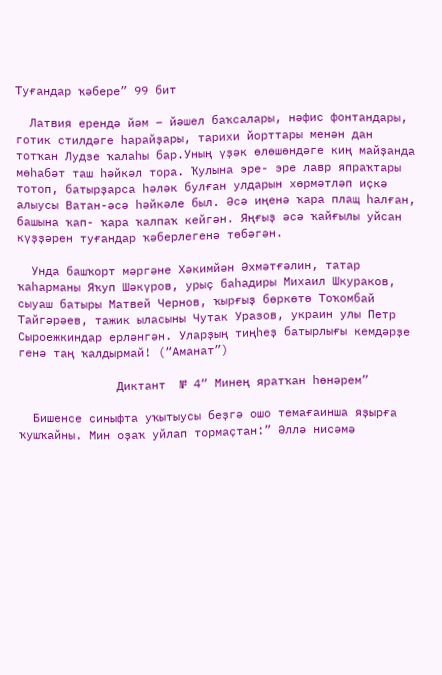Туғандар ҡәбере” 99 бит

  Латвия ерендә йәм – йәшел баҡсалары, нәфис фонтандары, готик стилдәге һарайҙары, тарихи йорттары менән дан тотҡан Лудзе ҡалаһы бар.Уның үҙәк өлөшөндәге киң майҙанда мөһабәт таш һәйкәл тора. Ҡулына эре- эре лавр япраҡтары тотоп, батырҙарса һәләк булған улдарын хөрмәтләп иҫкә алыусы Ватан-әсә һәйкәле был. Әсә иңенә ҡара плащ һалған, башына ҡап- ҡара ҡалпаҡ кейгән. Яңғыҙ әсә ҡайғылы уйсан күҙҙәрен туғандар ҡәберлегенә төбәгән.

  Унда башҡорт мәргәне Хәкимйән Әхмәтғәлин, татар ҡаһарманы Яҡуп Шәкүров, урыҫ баһадиры Михаил Шкураков, сыуаш батыры Матвей Чернов, ҡырғыҙ бөркөтө Тоҡомбай Тайгәрәев, тажик ыласыны Чутак Уразов, украин улы Петр Сыроежкиндар ерләнгән. Уларҙың тиңһеҙ батырлығы кемдәрҙе генә таң ҡалдырмай! (“Аманат”)

              Диктант  № 4“ Минең яратҡан һөнәрем”

  Бишенсе синыфта уҡытыусы беҙгә ошо темағаинша яҙырға ҡушҡайны. Мин оҙаҡ уйлап тормаҫтан:” Әллә нисәмә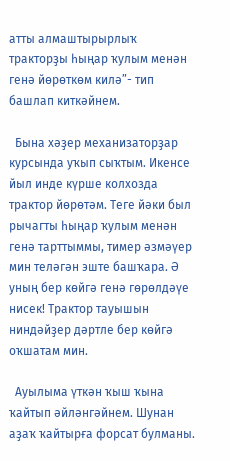атты алмаштырырлыҡ тракторҙы һыңар ҡулым менән генә йөрөткөм килә”- тип башлап киткәйнем.

  Бына хәҙер механизаторҙар курсында уҡып сыҡтым. Икенсе йыл инде күрше колхозда трактор йөрөтәм. Теге йәки был рычагты һыңар ҡулым менән генә тарттыммы, тимер әзмәүер мин теләгән эште башҡара. Ә уның бер көйгә генә гөрөлдәүе нисек! Трактор тауышын ниндәйҙер дәртле бер көйгә оҡшатам мин.

  Ауылыма үткән ҡыш ҡына ҡайтып әйләнгәйнем. Шунан аҙаҡ ҡайтырға форсат булманы.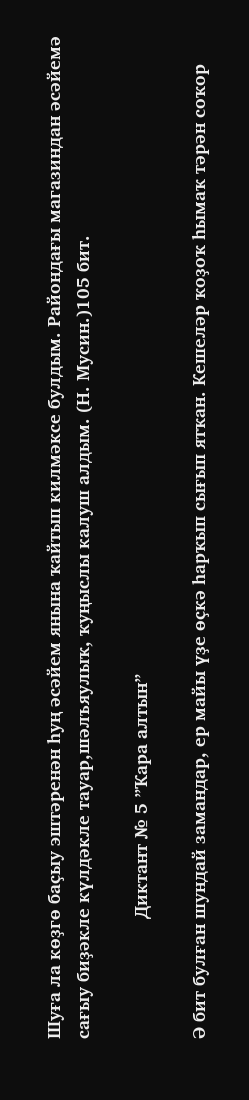Шуға ла көҙгө баҫыу эштәренән һуң әсәйем янына ҡайтып килмәксе булдым. Райондағы магазиндан әсәйемә сағыу биҙәкле күлдәкле тауар,шәлъяулыҡ, ҡуңыслы калуш алдым. (Н. Мусин.)105 бит.

                        Диктант № 5 ”Ҡара алтын”

Ә бит булған шундай замандар, ер майы үҙе өҫкә һарҡып сығып ятҡан. Кешеләр ҡоҙоҡ һымаҡ тәрән соҡор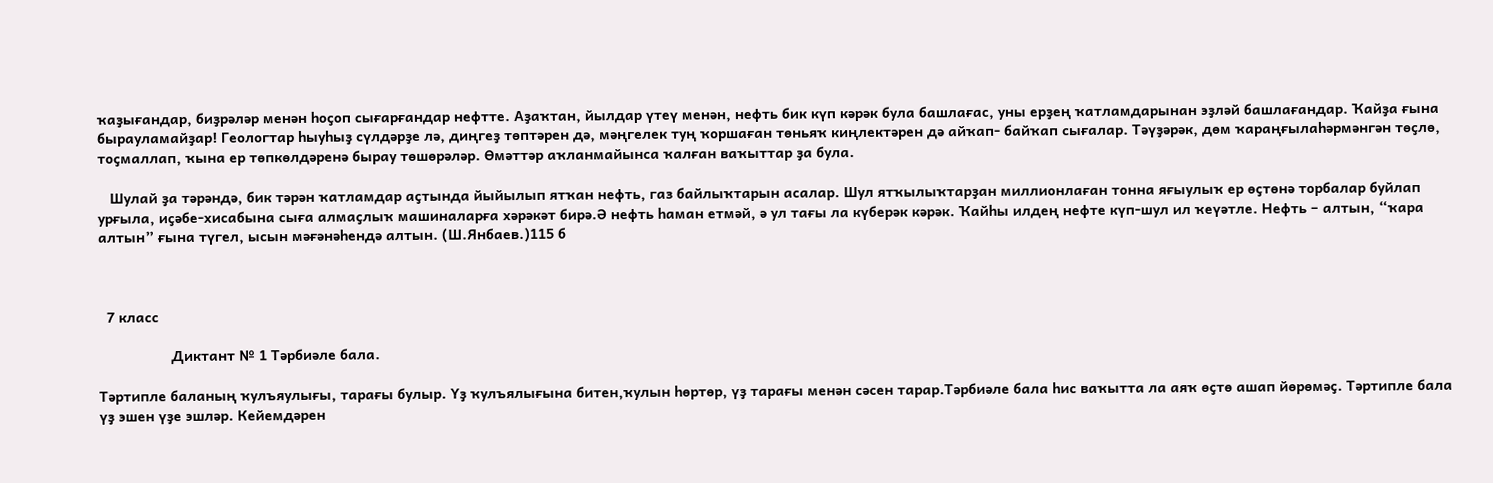ҡаҙығандар, биҙрәләр менән һоҫоп сығарғандар нефтте. Аҙаҡтан, йылдар үтеү менән, нефть бик күп кәрәк була башлағас, уны ерҙең ҡатламдарынан эҙләй башлағандар. Ҡайҙа ғына бырауламайҙар! Геологтар һыуһыҙ сүлдәрҙе лә, диңгеҙ төптәрен дә, мәңгелек туң ҡоршаған төньяҡ киңлектәрен дә айҡап- байҡап сығалар. Тәүҙәрәк, дөм ҡараңғылаһәрмәнгән төҫлө, тоҫмаллап, ҡына ер төпкөлдәренә бырау төшөрәләр. Өмәттәр аҡланмайынса ҡалған ваҡыттар ҙа була.

   Шулай ҙа тәрәндә, бик тәрән ҡатламдар аҫтында йыйылып ятҡан нефть, газ байлыҡтарын асалар. Шул ятҡылыҡтарҙан миллионлаған тонна яғыулыҡ ер өҫтөнә торбалар буйлап урғыла, иҫәбе-хисабына сыға алмаҫлыҡ машиналарға хәрәкәт бирә.Ә нефть һаман етмәй, ә ул тағы ла күберәк кәрәк. Ҡайһы илдең нефте күп-шул ил ҡеүәтле. Нефть – алтын, “ҡара алтын” ғына түгел, ысын мәғәнәһендә алтын. (Ш.Янбаев.)115 б



  7 класс

                  Диктант № 1 Тәрбиәле бала.

Тәртипле баланың ҡулъяулығы, тарағы булыр. Үҙ ҡулъялығына битен,ҡулын һөртөр, үҙ тарағы менән сәсен тарар.Тәрбиәле бала һис ваҡытта ла аяҡ өҫтө ашап йөрөмәҫ. Тәртипле бала үҙ эшен үҙе эшләр. Кейемдәрен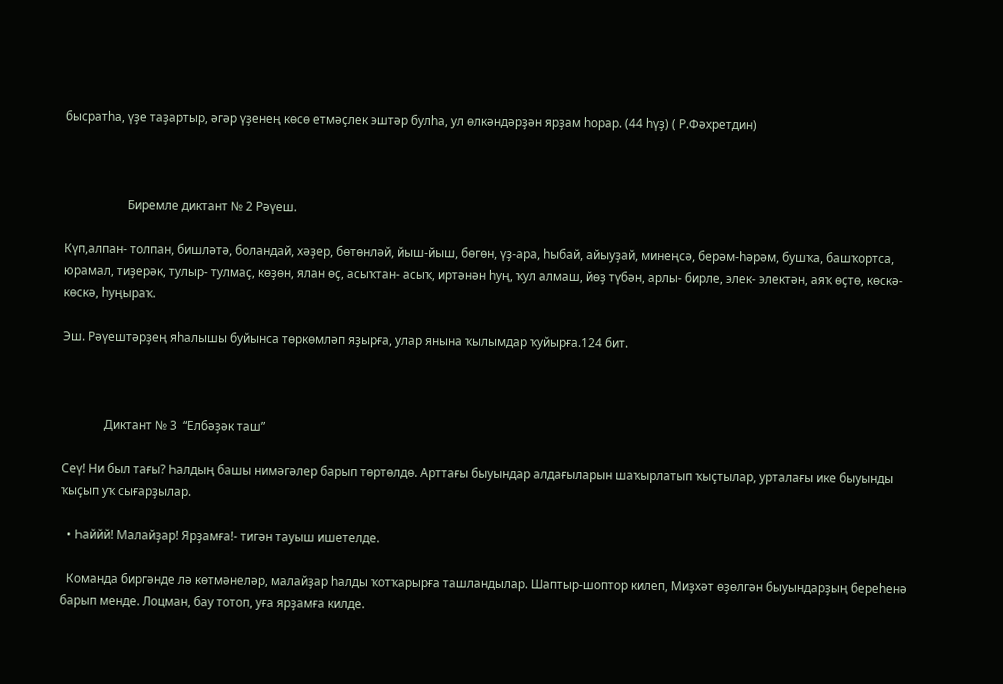бысратһа, үҙе таҙартыр, әгәр үҙенең көсө етмәҫлек эштәр булһа, ул өлкәндәрҙән ярҙам һорар. (44 һүҙ) ( Р.Фәхретдин)



                     Биремле диктант № 2 Рәүеш.

Күп,алпан- толпан, бишләтә, боландай, хәҙер, бөтөнләй, йыш-йыш, бөгөн, үҙ-ара, һыбай, айыуҙай, минеңсә, берәм-һәрәм, бушҡа, башҡортса, юрамал, тиҙерәк, тулыр- тулмаҫ, көҙөн, ялан өҫ, асыҡтан- асыҡ, иртәнән һуң, ҡул алмаш, йөҙ түбән, арлы- бирле, элек- электән, аяҡ өҫтө, көскә- көскә, һуңыраҡ.

Эш. Рәүештәрҙең яһалышы буйынса төркөмләп яҙырға, улар янына ҡылымдар ҡуйырға.124 бит.



              Диктант № 3  “Елбәҙәк таш”

Сеү! Ни был тағы? Һалдың башы нимәгәлер барып төртөлдө. Арттағы быуындар алдағыларын шаҡырлатып ҡыҫтылар, урталағы ике быуынды ҡыҫып уҡ сығарҙылар.

  • Һаййй! Малайҙар! Ярҙамға!- тигән тауыш ишетелде.

  Команда биргәнде лә көтмәнеләр, малайҙар һалды ҡотҡарырға ташландылар. Шаптыр-шоптор килеп, Миҙхәт өҙөлгән быуындарҙың береһенә барып менде. Лоцман, бау тотоп, уға ярҙамға килде.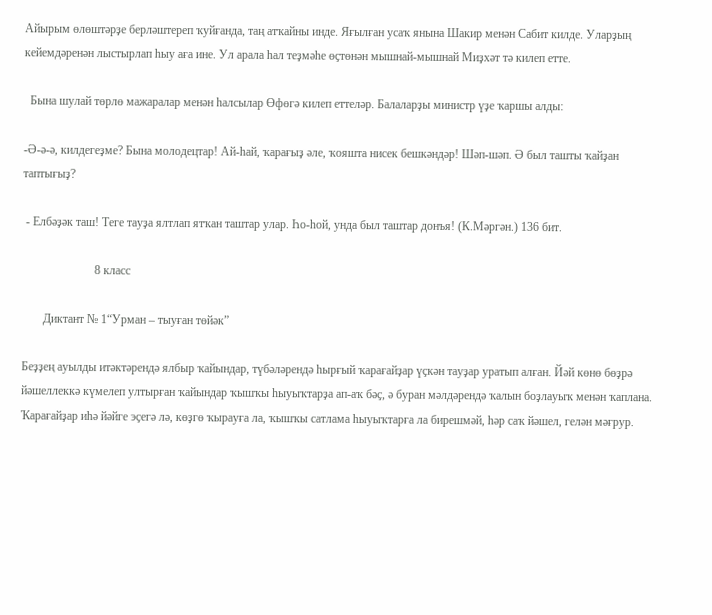Айырым өлөштәрҙе берләштереп ҡуйғанда, таң атҡайны инде. Яғылған усаҡ янына Шакир менән Сабит килде. Уларҙың кейемдәренән лыстырлап һыу аға ине. Ул арала һал теҙмәһе өҫтөнән мышнай-мышнай Миҙхәт тә килеп етте.

  Бына шулай төрлө мажаралар менән һалсылар Өфөгә килеп еттеләр. Балаларҙы министр үҙе ҡаршы алды:

-Ә-ә-ә, килдегеҙме? Бына молодецтар! Ай-һай, ҡарағыҙ әле, ҡояшта нисек бешкәндәр! Шәп-шәп. Ә был ташты ҡайҙан таптығыҙ?

 - Елбәҙәк таш! Теге тауҙа ялтлап ятҡан таштар улар. Һо-һой, унда был таштар донъя! (К.Мәргән.) 136 бит.

                        8 класс

       Диктант № 1“Урман – тыуған төйәк”

Беҙҙең ауылды итәктәрендә ялбыр ҡайындар, түбәләрендә һырғый ҡарағайҙар үҫкән тауҙар уратып алған. Йәй көнө бөҙрә йәшеллеккә күмелеп ултырған ҡайындар ҡышҡы һыуыҡтарҙа ап-аҡ бәҫ, ә буран мәлдәрендә ҡалын боҙлауыҡ менән ҡаплана. Ҡарағайҙар иһә йәйге эҫегә лә, көҙгө ҡырауға ла, ҡышҡы сатлама һыуыҡтарға ла бирешмәй, һәр саҡ йәшел, гелән мәғрур.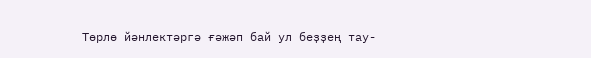Төрлө йәнлектәргә ғәжәп бай ул беҙҙең тау-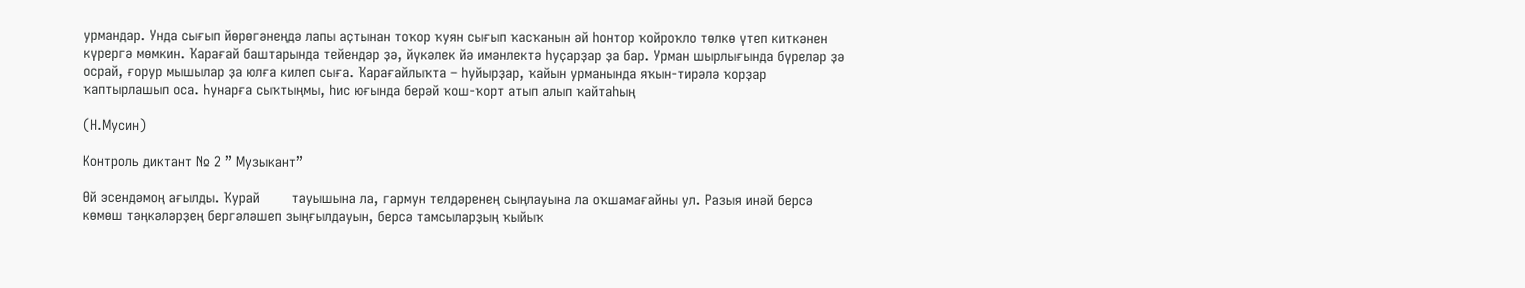урмандар. Унда сығып йөрөгәнеңдә лапы аҫтынан тоҡор ҡуян сығып ҡасҡанын әй һонтор ҡойроҡло төлкө үтеп киткәнен күрергә мөмкин. Ҡарағай баштарында тейендәр ҙә, йүкәлек йә имәнлектә һуҫарҙар ҙа бар. Урман шырлығында бүреләр ҙә осрай, ғорур мышылар ҙа юлға килеп сыға. Ҡарағайлыҡта – һуйырҙар, ҡайын урманында яҡын-тирәлә ҡорҙар ҡаптырлашып оса. Һунарға сыҡтыңмы, һис юғында берәй ҡош-ҡорт атып алып ҡайтаһың

(Н.Мусин)

Контроль диктант № 2 ” Музыкант”

Өй эсендәмоң ағылды. Ҡурай        тауышына ла, гармун телдәренең сыңлауына ла оҡшамағайны ул. Разыя инәй берсә көмөш тәңкәләрҙең бергәләшеп зыңғылдауын, берсә тамсыларҙың ҡыйыҡ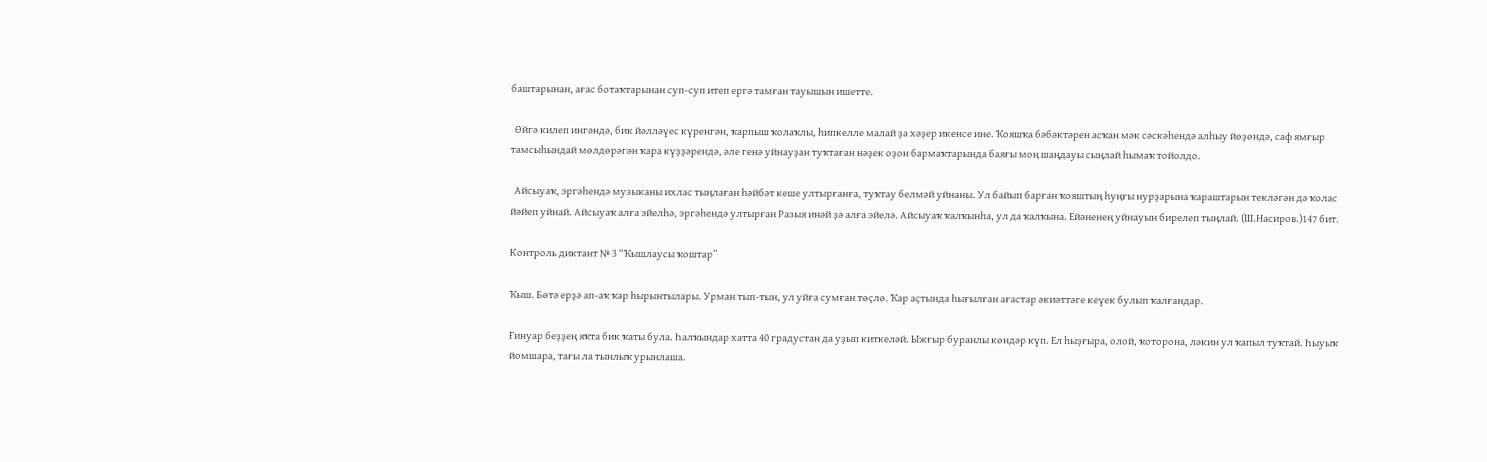баштарынан, ағас ботаҡтарынан суп-суп итеп ергә тамған тауышын ишетте.

  Өйгә килеп ингәндә, бик йәлләүес күренгән, ҡарпыш ҡолаҡлы, һипкелле малай ҙа хәҙер икенсе ине. Ҡояшҡа бәбәктәрен асҡан мәк сәскәһендә алһыу йөҙөндә, саф ямғыр тамсыһындай мөлдөрәгән ҡара күҙҙәрендә, әле генә уйнауҙан туҡтаған нәҙек оҙон бармаҡтарында баяғы моң шаңдауы сыңлай һымаҡ тойолдо.

  Айсыуаҡ, эргәһендә музыканы ихлас тыңлаған һәйбәт кеше ултырғанға, туҡтау белмәй уйнаны. Ул байып барған ҡояштың һуңғы нурҙарына ҡараштарын текләгән дә ҡолас йәйеп уйнай. Айсыуаҡ алға эйелһә, эргәһендә ултырған Разыя инәй ҙә алға эйелә. Айсыуаҡ ҡалҡынһа, ул да ҡалҡына. Ейәненең уйнауын бирелеп тыңлай. (Ш.Насиров.)147 бит.

Контроль диктант № 3 “Ҡышлаусы ҡоштар”

Ҡыш. Бөтә ерҙә ап-аҡ ҡар һырынтылары. Урман тып-тын, ул уйға сумған төҫлө. Ҡар аҫтында һығылған ағастар әкиәттәге кеүек булып ҡалғандар.

Ғинуар беҙҙең яҡта бик ҡаты була. Һалҡындар хатта 40 градустан да уҙып киткеләй. Ыжғыр буранлы көндәр күп. Ел һыҙғыра, олой, ҡоторона, ләкин ул ҡапыл туҡтай. Һыуыҡ йомшара, тағы ла тынлыҡ урынлаша.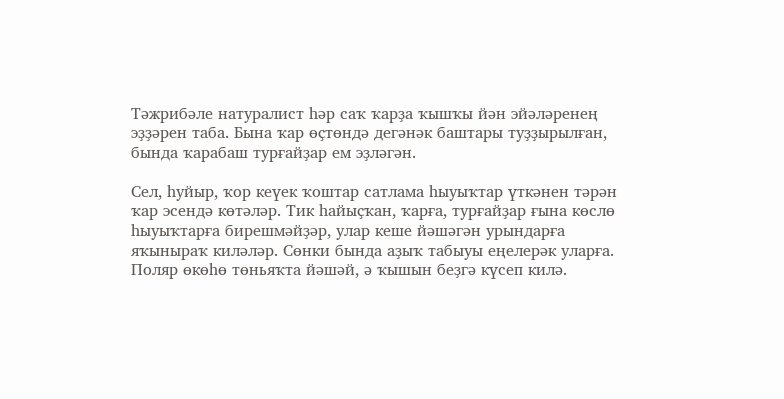Тәжрибәле натуралист һәр саҡ ҡарҙа ҡышҡы йән эйәләренең эҙҙәрен таба. Бына ҡар өҫтөндә дегәнәк баштары туҙҙырылған, бында ҡарабаш турғайҙар ем эҙләгән.

Сел, һуйыр, ҡор кеүек ҡоштар сатлама һыуыҡтар үткәнен тәрән ҡар эсендә көтәләр. Тик һайыҫҡан, ҡарға, турғайҙар ғына көслө һыуыҡтарға бирешмәйҙәр, улар кеше йәшәгән урындарға яҡыныраҡ киләләр. Сөнки бында аҙыҡ табыуы еңелерәк уларға. Поляр өкөһө төньяҡта йәшәй, ә ҡышын беҙгә күсеп килә.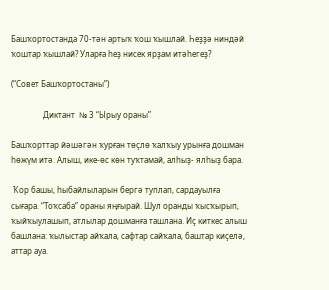Башҡортостанда 70-тән артыҡ ҡош ҡышлай. Һеҙҙә ниндәй ҡоштар ҡышлай? Уларға һеҙ нисек ярҙам итәһегеҙ?

(“Совет Башҡортостаны”)

                Диктант  № 3 “Ырыу ораны”

Башҡорттар йәшәгән ҡурған төҫлө ҡалҡыу урынға дошман һөжүм итә. Алыш, ике-өс көн туҡтамай, алһыҙ- ялһыҙ бара.

 Ҡор башы, һыбайлыларын бергә туплап, сардауылға сығара. “Тоҡсаба” ораны яңғырай. Шул оранды ҡысҡырып, ҡыйҡыулашып, атлылар дошманға ташлана. Иҫ киткес алыш башлана: ҡылыстар айҡала, сафтар сайҡала, баштар киҫелә, аттар ауа.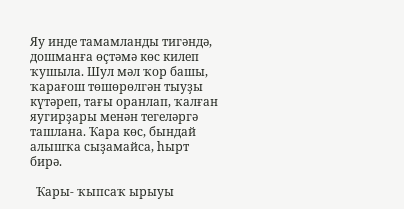Яу инде тамамланды тигәндә, дошманға өҫтәмә көс килеп ҡушыла. Шул мәл ҡор башы, ҡарағош төшөрөлгән тыуҙы күтәреп, тағы оранлап, ҡалған яугирҙары менән тегеләргә ташлана. Ҡара көс, бындай алышҡа сыҙамайса, һырт бирә.

  Ҡары- ҡыпсаҡ ырыуы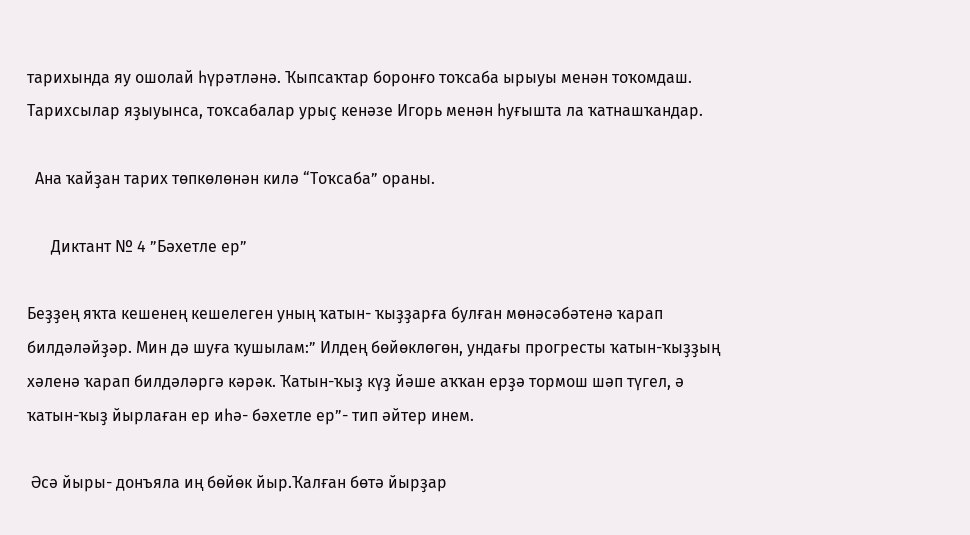тарихында яу ошолай һүрәтләнә. Ҡыпсаҡтар боронғо тоҡсаба ырыуы менән тоҡомдаш. Тарихсылар яҙыуынса, тоҡсабалар урыҫ кенәзе Игорь менән һуғышта ла ҡатнашҡандар.

  Ана ҡайҙан тарих төпкөлөнән килә “Тоҡсаба” ораны.

      Диктант № 4 ”Бәхетле ер”

Беҙҙең яҡта кешенең кешелеген уның ҡатын- ҡыҙҙарға булған мөнәсәбәтенә ҡарап билдәләйҙәр. Мин дә шуға ҡушылам:” Илдең бөйөклөгөн, ундағы прогресты ҡатын-ҡыҙҙың хәленә ҡарап билдәләргә кәрәк. Ҡатын-ҡыҙ күҙ йәше аҡҡан ерҙә тормош шәп түгел, ә ҡатын-ҡыҙ йырлаған ер иһә- бәхетле ер”- тип әйтер инем.

 Әсә йыры- донъяла иң бөйөк йыр.Ҡалған бөтә йырҙар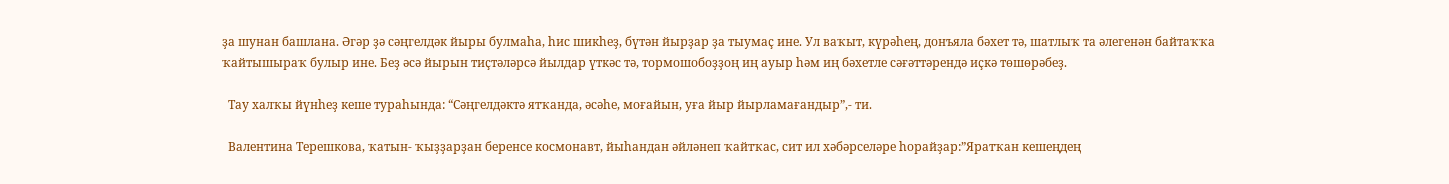ҙа шунан башлана. Әгәр ҙә сәңгелдәк йыры булмаһа, һис шикһеҙ, бүтән йырҙар ҙа тыумаҫ ине. Ул ваҡыт, күрәһең, донъяла бәхет тә, шатлыҡ та әлегенән байтаҡҡа ҡайтышыраҡ булыр ине. Беҙ әсә йырын тиҫтәләрсә йылдар үткәс тә, тормошобоҙҙоң иң ауыр һәм иң бәхетле сәғәттәрендә иҫкә төшөрәбеҙ.

  Тау халҡы йүнһеҙ кеше тураһында: “Сәңгелдәктә ятҡанда, әсәһе, моғайын, уға йыр йырламағандыр”,- ти.

  Валентина Терешкова, ҡатын- ҡыҙҙарҙан беренсе космонавт, йыһандан әйләнеп ҡайтҡас, сит ил хәбәрселәре һорайҙар:”Яратҡан кешеңдең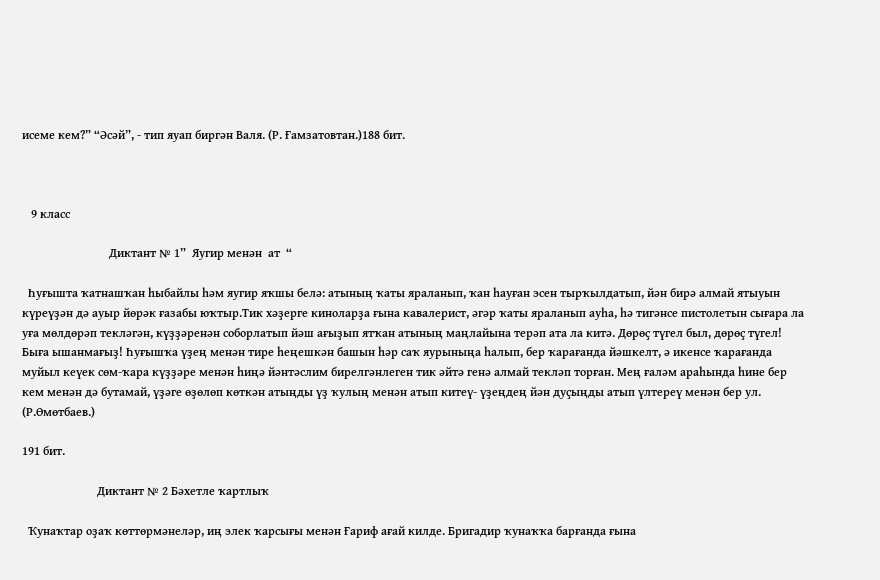исеме кем?” “Әсәй”, - тип яуап биргән Валя. (Р. Ғамзатовтан.)188 бит.



   9 класс

                             Диктант № 1”  Яугир менән  ат  “

  Һуғышта ҡатнашҡан һыбайлы һәм яугир яҡшы белә: атының ҡаты яраланып, ҡан һауған эсен тырҡылдатып, йән бирә алмай ятыуын күреүҙән дә ауыр йөрәк ғазабы юҡтыр.Тик хәҙерге киноларҙа ғына кавалерист, әгәр ҡаты яраланып ауһа, һә тигәнсе пистолетын сығара ла уға мөлдөрәп текләгән, күҙҙәренән соборлатып йәш ағыҙып ятҡан атының маңлайына терәп ата ла китә. Дөрөҫ түгел был, дөрөҫ түгел! Быға ышанмағыҙ! Һуғышҡа үҙең менән тире һеңешкән башын һәр саҡ яурыныңа һалып, бер ҡарағанда йәшкелт, ә икенсе ҡарағанда муйыл кеүек сөм-ҡара күҙҙәре менән һиңә йәнтәслим бирелгәнлеген тик әйтә генә алмай текләп торған. Мең ғаләм араһында һине бер кем менән дә бутамай, үҙәге өҙөлөп көткән атыңды үҙ ҡулың менән атып китеү- үҙеңдең йән дуҫыңды атып үлтереү менән бер ул. (Р.Өмөтбаев.)

191 бит.

                         Диктант № 2 Бәхетле ҡартлыҡ

  Ҡунаҡтар оҙаҡ көттөрмәнеләр, иң элек ҡарсығы менән Ғариф ағай килде. Бригадир ҡунаҡҡа барғанда ғына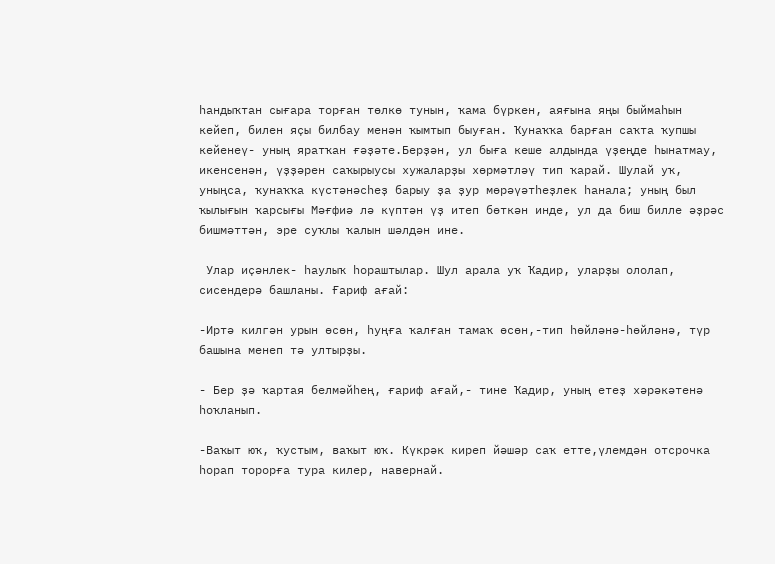һандыҡтан сығара торған төлкө тунын, ҡама бүркен, аяғына яңы быймаһын кейеп, билен яҫы билбау менән ҡымтып быуған. Ҡунаҡҡа барған саҡта ҡупшы кейенеү- уның яратҡан ғәҙәте.Берҙән, ул быға кеше алдында үҙеңде һынатмау, икенсенән, үҙҙәрен саҡырыусы хужаларҙы хөрмәтләү тип ҡарай. Шулай уҡ, уныңса, ҡунаҡҡа күстәнәсһеҙ барыу ҙа ҙур мөрәүәтһеҙлек һанала; уның был ҡылығын ҡарсығы Мәғфиә лә күптән үҙ итеп бөткән инде, ул да биш билле әҙрәс бишмәттән, эре суҡлы ҡалын шәлдән ине.

 Улар иҫәнлек- һаулыҡ һораштылар. Шул арала уҡ Ҡадир, уларҙы ололап, сисендерә башланы. Ғариф ағай:

-Иртә килгән урын өсөн, һуңға ҡалған тамаҡ өсөн,-тип һөйләнә-һөйләнә, түр башына менеп тә ултырҙы.

- Бер ҙә ҡартая белмәйһең, ғариф ағай,- тине Ҡадир, уның етеҙ хәрәкәтенә һоҡланып.

-Ваҡыт юҡ, ҡустым, ваҡыт юҡ. Күкрәк киреп йәшәр саҡ етте,үлемдән отсрочка һорап торорға тура килер, навернай.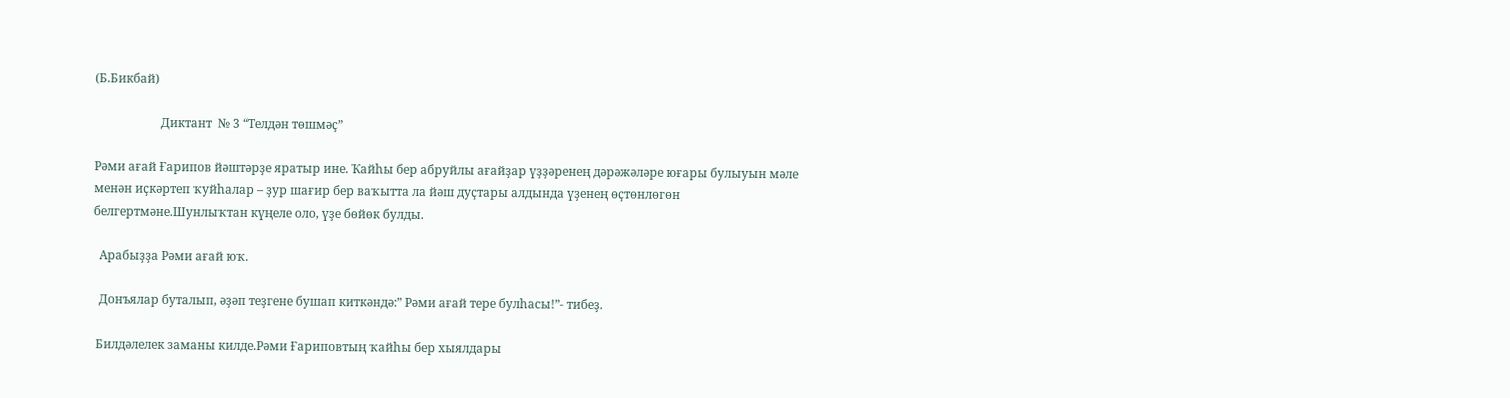(Б.Бикбай)

                      Диктант  № 3 “Телдән төшмәҫ”

Рәми ағай Ғарипов йәштәрҙе яратыр ине. Ҡайһы бер абруйлы ағайҙар үҙҙәренең дәрәжәләре юғары булыуын мәле менән иҫкәртеп ҡуйһалар – ҙур шағир бер ваҡытта ла йәш дуҫтары алдында үҙенең өҫтөнлөгөн белгертмәне.Шунлыҡтан күңеле оло, үҙе бөйөк булды.

  Арабыҙҙа Рәми ағай юҡ.

  Донъялар буталып, әҙәп теҙгене бушап киткәндә:” Рәми ағай тере булһасы!”- тибеҙ.

 Билдәлелек заманы килде.Рәми Ғариповтың ҡайһы бер хыялдары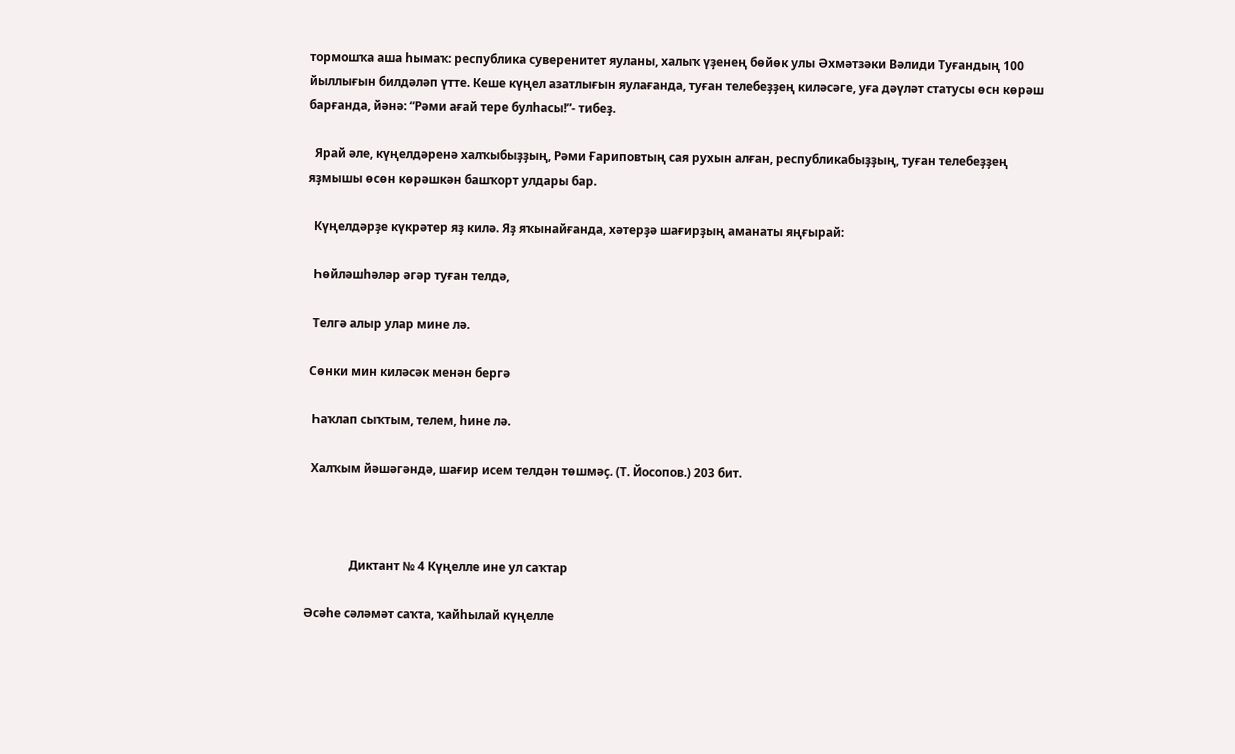тормошҡа аша һымаҡ: республика суверенитет яуланы, халыҡ үҙенең бөйөк улы Әхмәтзәки Вәлиди Туғандың 100 йыллығын билдәләп үтте. Кеше күңел азатлығын яулағанда, туған телебеҙҙең киләсәге, уға дәүләт статусы өсн көрәш барғанда, йәнә: “Рәми ағай тере булһасы!”- тибеҙ.

  Ярай әле, күңелдәренә халҡыбыҙҙың, Рәми Ғариповтың сая рухын алған, республикабыҙҙың, туған телебеҙҙең яҙмышы өсөн көрәшкән башҡорт улдары бар.

  Күңелдәрҙе күкрәтер яҙ килә. Яҙ яҡынайғанда, хәтерҙә шағирҙың аманаты яңғырай:

  Һөйләшһәләр әгәр туған телдә,

  Телгә алыр улар мине лә.

 Сөнки мин киләсәк менән бергә

  Һаҡлап сыҡтым, телем, һине лә.

  Халҡым йәшәгәндә, шағир исем телдән төшмәҫ. (Т. Йосопов.) 203 бит.



               Диктант № 4 Күңелле ине ул саҡтар

Әсәһе сәләмәт саҡта, ҡайһылай күңелле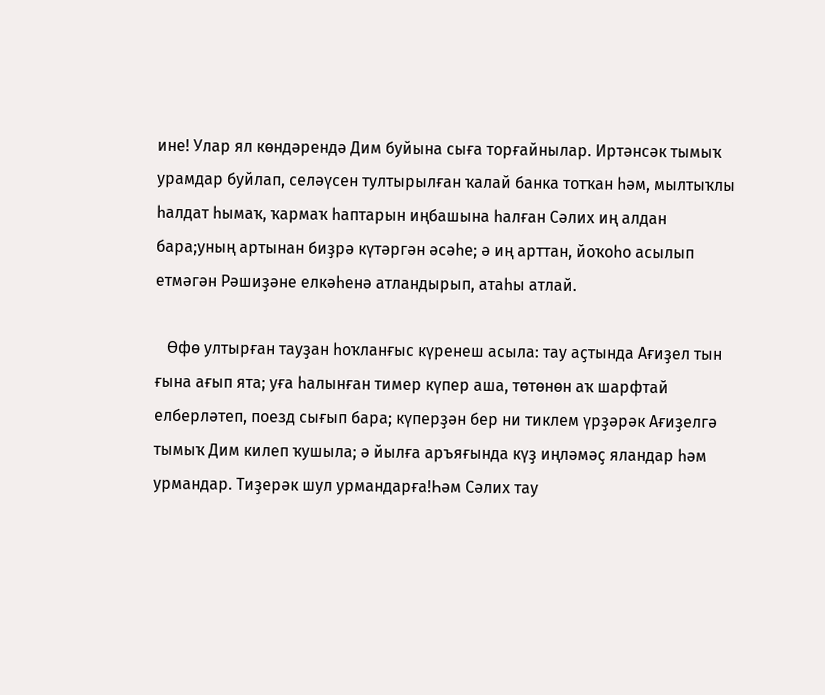ине! Улар ял көндәрендә Дим буйына сыға торғайнылар. Иртәнсәк тымыҡ урамдар буйлап, селәүсен тултырылған ҡалай банка тотҡан һәм, мылтыҡлы һалдат һымаҡ, ҡармаҡ һаптарын иңбашына һалған Сәлих иң алдан бара;уның артынан биҙрә күтәргән әсәһе; ә иң арттан, йоҡоһо асылып етмәгән Рәшиҙәне елкәһенә атландырып, атаһы атлай.

   Өфө ултырған тауҙан һоҡланғыс күренеш асыла: тау аҫтында Ағиҙел тын ғына ағып ята; уға һалынған тимер күпер аша, төтөнөн аҡ шарфтай елберләтеп, поезд сығып бара; күперҙән бер ни тиклем үрҙәрәк Ағиҙелгә тымыҡ Дим килеп ҡушыла; ә йылға аръяғында күҙ иңләмәҫ яландар һәм урмандар. Тиҙерәк шул урмандарға!Һәм Сәлих тау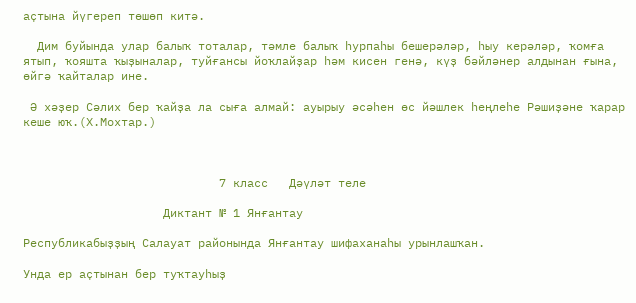аҫтына йүгереп төшөп китә.

  Дим буйында улар балыҡ тоталар, тәмле балыҡ һурпаһы бешерәләр, һыу керәләр, ҡомға ятып, ҡояшта ҡыҙыналар, туйғансы йоҡлайҙар һәм кисен генә, күҙ бәйләнер алдынан ғына, өйгә ҡайталар ине.

 Ә хәҙер Сәлих бер ҡайҙа ла сыға алмай: ауырыу әсәһен өс йәшлек һеңлеһе Рәшиҙәне ҡарар кеше юҡ.(Х.Мохтар.)



                            7 класс   Дәүләт теле

                    Диктант № 1 Янғантау

Республикабыҙҙың Салауат районында Янғантау шифаханаһы урынлашҡан.

Унда ер аҫтынан бер туҡтауһыҙ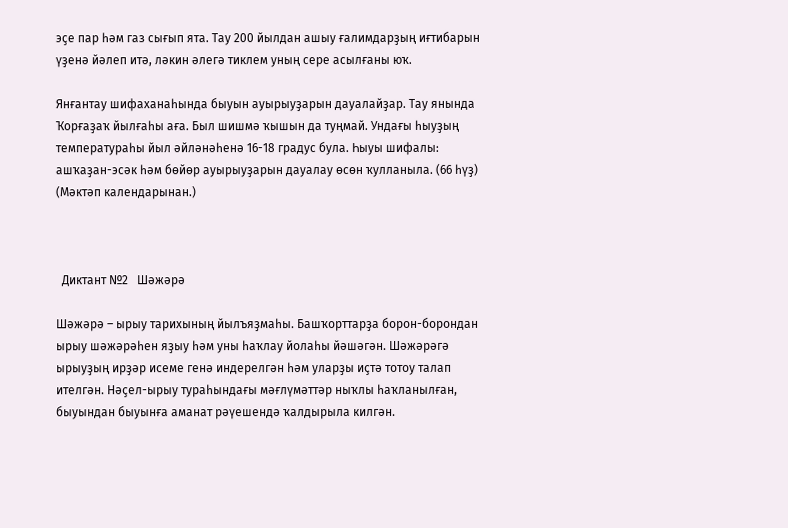эҫе пар һәм газ сығып ята. Тау 200 йылдан ашыу ғалимдарҙың иғтибарын үҙенә йәлеп итә, ләкин әлегә тиклем уның сере асылғаны юҡ.

Янғантау шифаханаһында быуын ауырыуҙарын дауалайҙар. Тау янында Ҡорғаҙаҡ йылғаһы аға. Был шишмә ҡышын да туңмай. Ундағы һыуҙың температураһы йыл әйләнәһенә 16-18 градус була. Һыуы шифалы: ашҡаҙан-эсәк һәм бөйөр ауырыуҙарын дауалау өсөн ҡулланыла. (66 һүҙ) (Мәктәп календарынан.)



  Диктант №2   Шәжәрә

Шәжәрә – ырыу тарихының йылъяҙмаһы. Башҡорттарҙа борон-борондан ырыу шәжәрәһен яҙыу һәм уны һаҡлау йолаһы йәшәгән. Шәжәрәгә ырыуҙың ирҙәр исеме генә индерелгән һәм уларҙы иҫтә тотоу талап ителгән. Нәҫел-ырыу тураһындағы мәғлүмәттәр ныҡлы һаҡланылған, быуындан быуынға аманат рәүешендә ҡалдырыла килгән.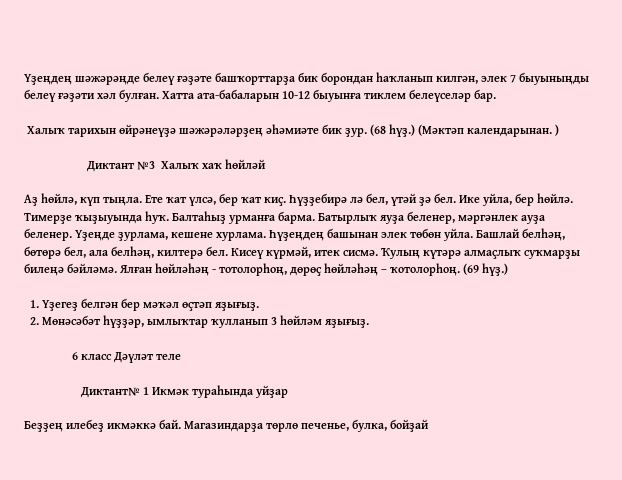Үҙеңдең шәжәрәңде белеү ғәҙәте башҡорттарҙа бик борондан һаҡланып килгән, элек 7 быуыныңды белеү ғәҙәти хәл булған. Хатта ата-бабаларын 10-12 быуынға тиклем белеүселәр бар.

 Халыҡ тарихын өйрәнеүҙә шәжәрәләрҙең әһәмиәте бик ҙур. (68 һүҙ.) (Мәктәп календарынан. )

                     Диктант №3  Халыҡ хаҡ һөйләй

Аҙ һөйлә, күп тыңла. Ете ҡат үлсә, бер ҡат киҫ. Һүҙҙебирә лә бел, үтәй ҙә бел. Ике уйла, бер һөйлә. Тимерҙе ҡыҙыуында һуҡ. Балтаһыҙ урманға барма. Батырлыҡ яуҙа беленер, мәргәнлек ауҙа беленер. Үҙеңде ҙурлама, кешене хурлама. Һүҙеңдең башынан элек төбөн уйла. Башлай белһәң, бөтөрә бел, ала белһәң, килтерә бел. Кисеү күрмәй, итек сисмә. Ҡулың күтәрә алмаҫлыҡ суҡмарҙы билеңә бәйләмә. Ялған һөйләһәң - тотолорһоң, дөрөҫ һөйләһәң – ҡотолорһоң. (69 һүҙ.)

  1. Үҙегеҙ белгән бер мәҡәл өҫтәп яҙығыҙ.
  2. Мөнәсәбәт һүҙҙәр, ымлыҡтар ҡулланып 3 һөйләм яҙығыҙ.

                6 класс Дәүләт теле

                   Диктант№ 1 Икмәк тураһында уйҙар

Беҙҙең илебеҙ икмәккә бай. Магазиндарҙа төрлө печенье, булка, бойҙай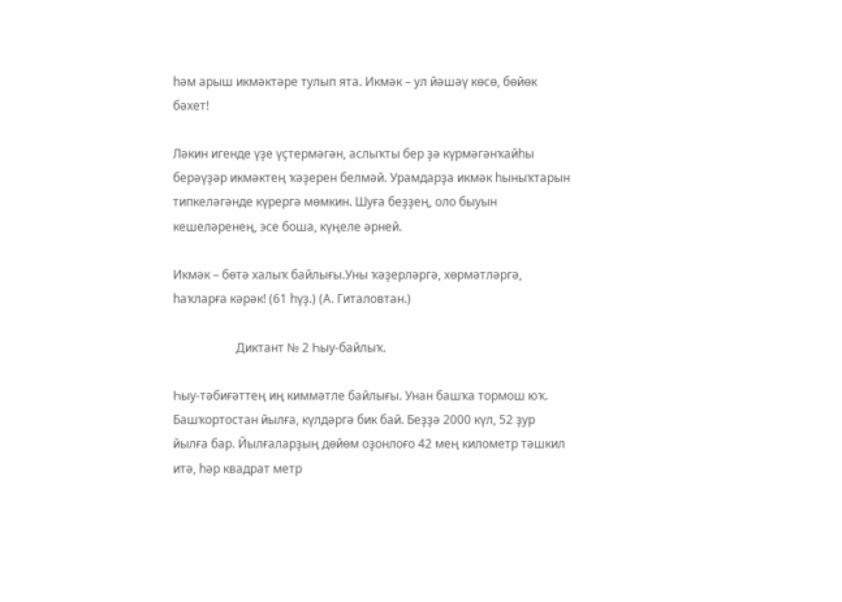һәм арыш икмәктәре тулып ята. Икмәк – ул йәшәү көсө, бөйөк бәхет!

Ләкин игенде үҙе үҫтермәгән, аслыҡты бер ҙә күрмәгәнҡайһы берәүҙәр икмәктең ҡәҙерен белмәй. Урамдарҙа икмәк һыныҡтарын типкеләгәнде күрергә мөмкин. Шуға беҙҙең, оло быуын кешеләренең, эсе боша, күңеле әрней.

Икмәк – бөтә халыҡ байлығы.Уны ҡәҙерләргә, хөрмәтләргә, һаҡларға кәрәк! (61 һүҙ.) (А. Гиталовтан.)

                     Диктант № 2 Һыу-байлыҡ.

Һыу-тәбиғәттең иң киммәтле байлығы. Унан башҡа тормош юҡ. Башҡортостан йылға, күлдәргә бик бай. Беҙҙә 2000 күл, 52 ҙур йылға бар. Йылғаларҙың дөйөм оҙонлоғо 42 мең километр тәшкил итә, һәр квадрат метр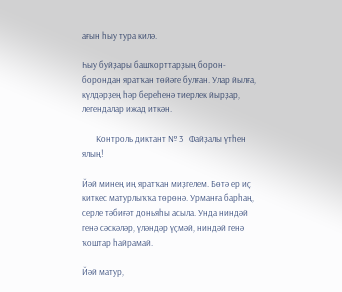ағын һыу тура килә.

Һыу буйҙары башҡорттарҙың борон-борондан яратҡан төйәге булған. Улар йылға, күлдәрҙең һәр береһенә тиерлек йырҙар, легендалар ижад иткән.

       Контроль диктант № 3   Файҙалы үтһен ялың!

Йәй минең иң яратҡан миҙгелем. Бөтә ер иҫ киткес матурлыҡҡа төрөнә. Урманға барһаң, серле тәбиғәт доньяһы асыла. Унда ниндәй генә сәскәләр, үләндәр үҫмәй, ниндәй генә ҡоштар һайрамай.

Йәй матур,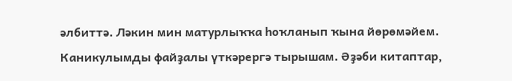әлбиттә. Ләкин мин матурлыҡҡа һоҡланып ҡына йөрөмәйем. Каникулымды файҙалы үткәрергә тырышам. Әҙәби китаптар,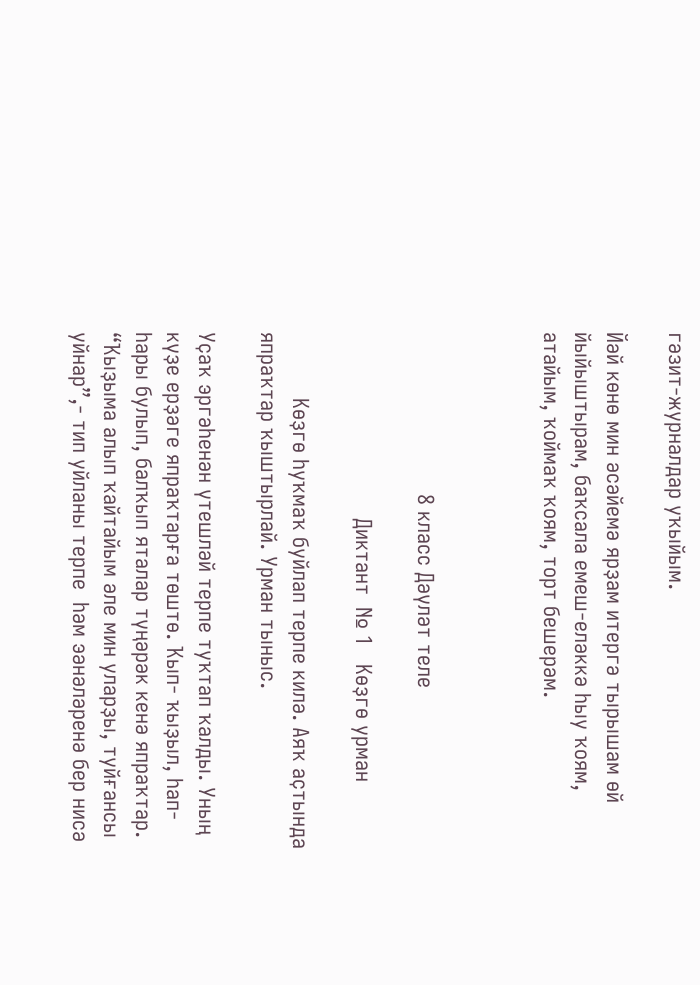гәзит-журналдар уҡыйым.

Йәй көнө мин әсәйемә ярҙам итергә тырышам өй йыйыштырам, баҡсала емеш-еләккә һыу ҡоям, атайым, ҡоймаҡ ҡоям, торт бешерәм.



                           8 класс Дәүләт теле

                               Диктант  № 1   Көҙгө урман

           Көҙгө һуҡмаҡ буйлап терпе килә. Аяҡ аҫтында япраҡтар ҡыштырлай. Урман тыныс.

Уҫаҡ эргәһенән үтешләй терпе туҡтап ҡалды. Уның күҙе ерҙәге япраҡтарға төштө. Ҡып- ҡыҙыл, һап- һары булып, балҡып яталар түңәрәк кенә япраҡтар. “Ҡыҙыма алып ҡайтайым әле мин уларҙы, туйғансы уйнар”,- тип уйланы терпе  һәм эәнәләренә бер нисә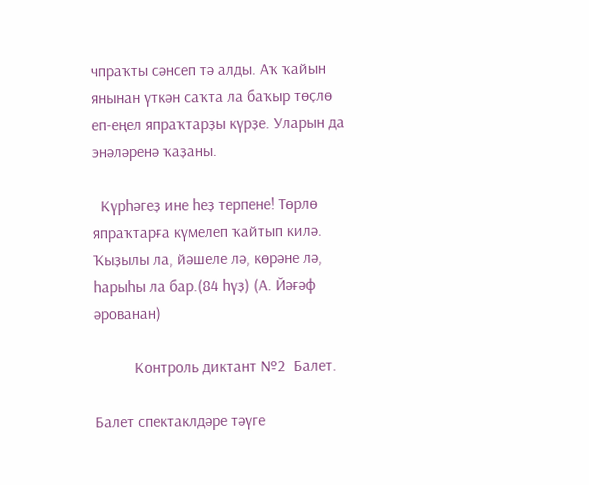чпраҡты сәнсеп тә алды. Аҡ ҡайын янынан үткән саҡта ла баҡыр төҫлө еп-еңел япраҡтарҙы күрҙе. Уларын да энәләренә ҡаҙаны.

  Күрһәгеҙ ине һеҙ терпене! Төрлө япраҡтарға күмелеп ҡайтып килә. Ҡыҙылы ла, йәшеле лә, көрәне лә, һарыһы ла бар.(84 һүҙ) (А. Йәғәф        әрованан)

          Контроль диктант №2  Балет.

Балет спектаклдәре тәүге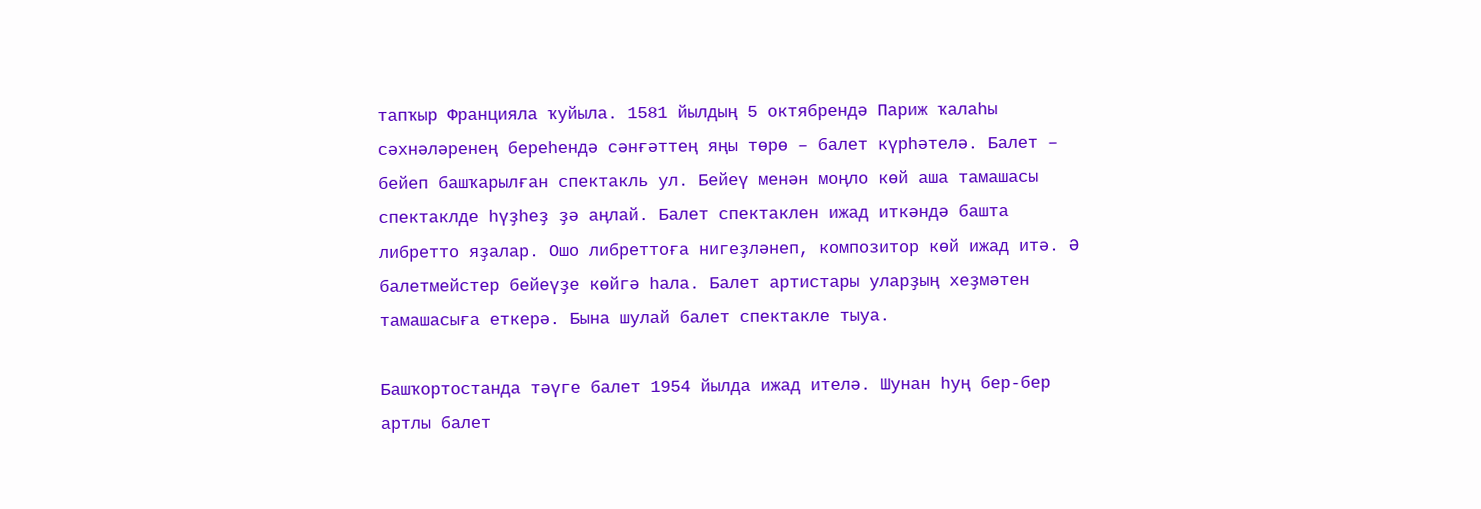тапҡыр Францияла ҡуйыла. 1581 йылдың 5 октябрендә Париж ҡалаһы сәхнәләренең береһендә сәнғәттең яңы төрө – балет күрһәтелә. Балет – бейеп башҡарылған спектакль ул. Бейеү менән моңло көй аша тамашасы спектаклде һүҙһеҙ ҙә аңлай. Балет спектаклен ижад иткәндә башта либретто яҙалар. Ошо либреттоға нигеҙләнеп, композитор көй ижад итә. Ә балетмейстер бейеүҙе көйгә һала. Балет артистары уларҙың хеҙмәтен тамашасыға еткерә. Бына шулай балет спектакле тыуа.

Башҡортостанда тәүге балет 1954 йылда ижад ителә. Шунан һуң бер-бер артлы балет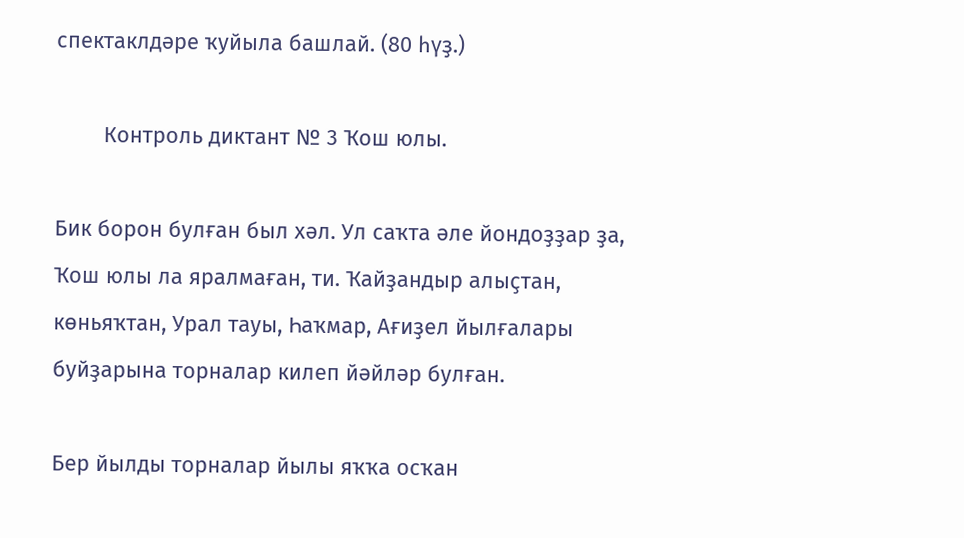спектаклдәре ҡуйыла башлай. (80 һүҙ.)

        Контроль диктант № 3 Ҡош юлы.

Бик борон булған был хәл. Ул саҡта әле йондоҙҙар ҙа, Ҡош юлы ла яралмаған, ти. Ҡайҙандыр алыҫтан, көньяҡтан, Урал тауы, Һаҡмар, Ағиҙел йылғалары буйҙарына торналар килеп йәйләр булған.

Бер йылды торналар йылы яҡҡа осҡан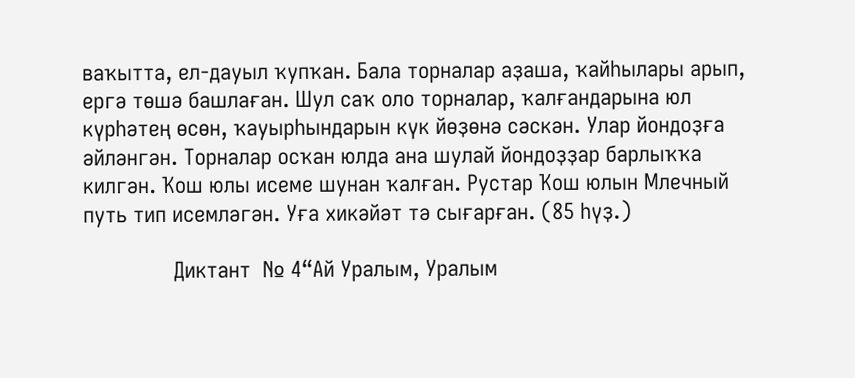ваҡытта, ел-дауыл ҡупҡан. Бала торналар аҙаша, ҡайһылары арып, ергә төшә башлаған. Шул саҡ оло торналар, ҡалғандарына юл күрһәтең өсөн, ҡауырһындарын күк йөҙөнә сәскән. Улар йондоҙға әйләнгән. Торналар осҡан юлда ана шулай йондоҙҙар барлыҡҡа килгән. Ҡош юлы исеме шунан ҡалған. Рустар Ҡош юлын Млечный путь тип исемләгән. Уға хикәйәт тә сығарған. (85 һүҙ.)

               Диктант  № 4“Ай Уралым, Уралым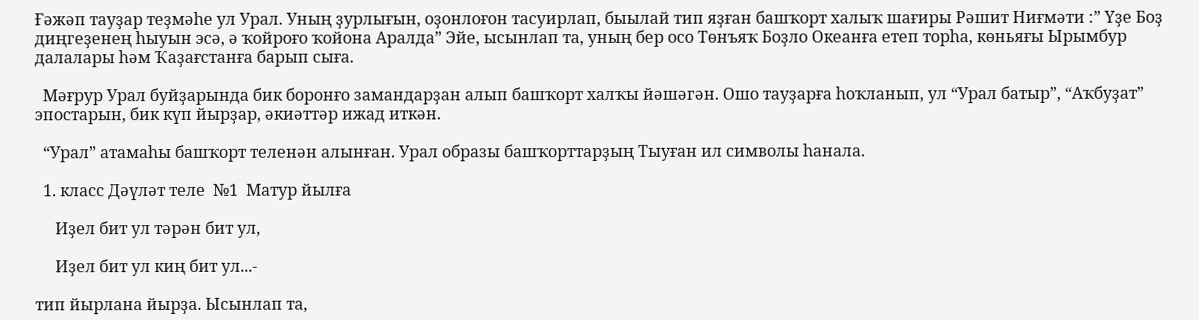Ғәжәп тауҙар теҙмәһе ул Урал. Уның ҙурлығын, оҙонлоғон тасуирлап, быылай тип яҙған башҡорт халыҡ шағиры Рәшит Ниғмәти :” Үҙе Боҙ диңгеҙенең һыуын эсә, ә ҡойроғо ҡойона Аралда” Эйе, ысынлап та, уның бер осо Төнъяҡ Боҙло Океанға етеп торһа, көньяғы Ырымбур далалары һәм Ҡаҙағстанға барып сыға.

  Мәғрур Урал буйҙарында бик боронғо замандарҙан алып башҡорт халҡы йәшәгән. Ошо тауҙарға һоҡланып, ул “Урал батыр”, “Аҡбуҙат” эпостарын, бик күп йырҙар, әкиәттәр ижад иткән.

  “Урал” атамаһы башҡорт теленән алынған. Урал образы башҡорттарҙың Тыуған ил символы һанала.

  1. класс Дәүләт теле  №1  Матур йылға

     Иҙел бит ул тәрән бит ул,

     Иҙел бит ул киң бит ул...-

тип йырлана йырҙа. Ысынлап та,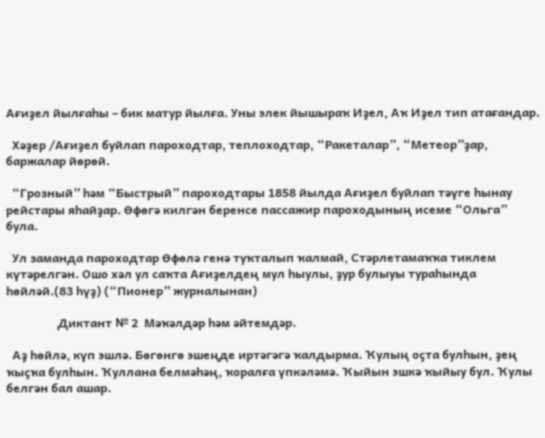Ағиҙел йылғаһы – бик матур йылға. Уны элек йышыраҡ Иҙел, Аҡ Иҙел тип атағандар.

  Хәҙер /Ағиҙел буйлап пароходтар, теплоходтар, “Ракеталар”, “Метеор”ҙар, баржалар йөрөй.

  “Грозный” һәм “Быстрый” пароходтары 1858 йылда Ағиҙел буйлап тәүге һынау рейстары яһайҙар. Өфөгә килгән беренсе пассажир пароходының исеме “Ольга” була.

  Ул заманда пароходтар Өфөлә генә туҡталып ҡалмай, Стәрлетамаҡҡа тиклем күтәрелгән. Ошо хәл ул саҡта Ағиҙелдең мул һыулы, ҙур булыуы тураһында һөйләй.(83 һүҙ) (“Пионер” журналынан)

                 Диктант № 2  Мәҡәлдәр һәм әйтемдәр.

  Аҙ һөйлә, күп эшлә. Бөгөнгө эшеңде иртәгәгә ҡалдырма. Ҡулың оҫта булһын, ҙең ҡыҫҡа булһын. Ҡуллана белмәһәң, ҡоралға үпкәләмә. Ҡыйын эшкә ҡыйыу бул. Ҡулы белгән бал ашар.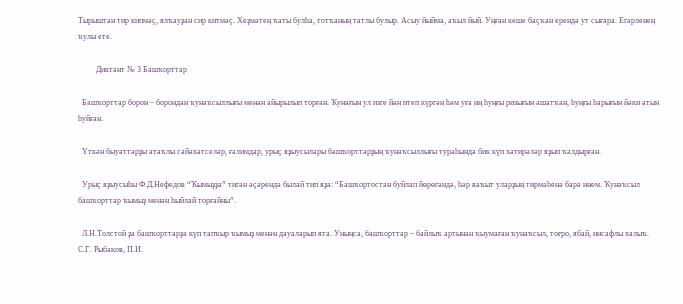Тырыштан тир кипмәҫ, ялҡауҙан сир китмәҫ. Хеҙмәтең ҡаты булһа, тотҡаның татлы булыр. Асыу йыйма, аҡыл йый. Уңған кеше баҫҡан ерендә ут сығара. Егәрленең ҡулы ете.

         Диктант № 3 Башҡорттар

  Башҡорттар борон – борондан ҡунаҡсыллығы менән айырылып торған. Ҡунағын ул изге йән итеп күргән һәм уға иң һуңғы ризығын ашатҡан, һуңғы һарығын йәки атын һуйған.

  Үткән быуаттарҙы атаҡлы сәйәхәтселәр, ғалимдар, урыҫ яҙыусылары башҡорттарҙың ҡунаҡсыллығы тураһында бик күп хәтирәләр яҙып ҡалдырған.

  Урыҫ яҙыусыһы Ф.Д.Нефедов “Ҡымыҙҙа” тигән әҫәрендә былай тип яҙа: “Башҡортостан буйлап йөрөгәндә, һәр ваҡыт уларҙың тирмәһенә бара инем. Ҡунаҡсыл башҡорттар ҡымыҙ менән һыйлай торғайны”.

  Л.Н.Толстой ҙа башҡорттарҙа күп тапҡыр ҡымыҙ менән дауаларып ята. Уныңса, башҡорттар – байлыҡ артынан ҡыумаған ҡунаҡсыл, тоғро, ябай, инсафлы халыҡ. С.Г. Рыбаков, П.И.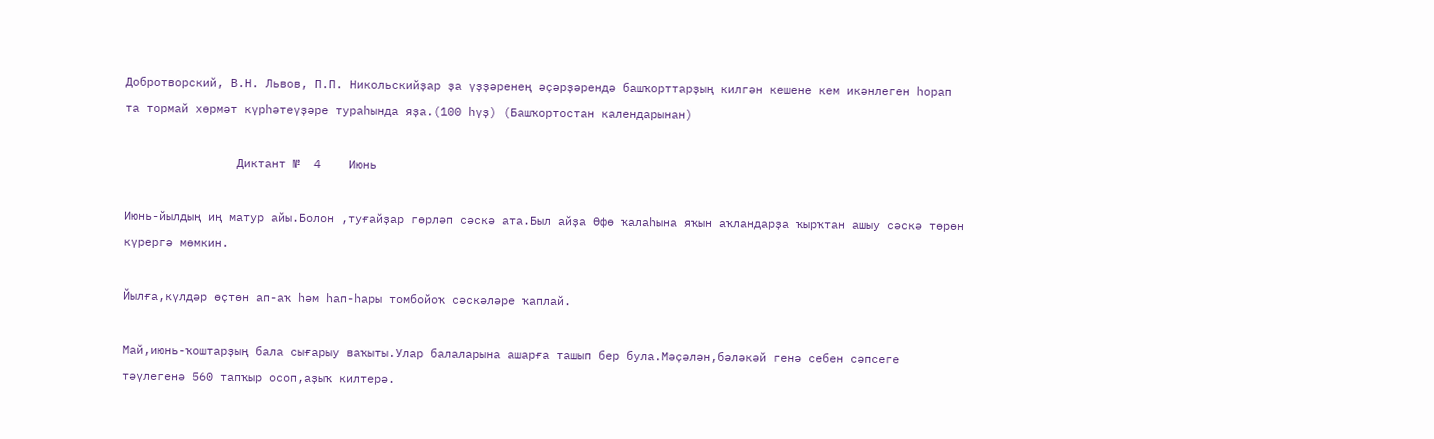Добротворский, В.Н. Львов, П.П. Никольскийҙар ҙа үҙҙәренең әҫәрҙәрендә башҡорттарҙың килгән кешене кем икәнлеген һорап та тормай хөрмәт күрһәтеүҙәре тураһында яҙа.(100 һүҙ) (Башҡортостан календарынан)

                Диктант №  4    Июнь

Июнь-йылдың иң матур айы.Болон ,туғайҙар гөрләп сәскә ата.Был айҙа Өфө ҡалаһына яҡын аҡландарҙа ҡырҡтан ашыу сәскә төрөн күрергә мөмкин.

Йылға,күлдәр өҫтөн ап-аҡ һәм һап-һары томбойоҡ сәскәләре ҡаплай.

Май,июнь-ҡоштарҙың бала сығарыу ваҡыты.Улар балаларына ашарға ташып бер була.Мәҫәлән,бәләкәй генә себен сәпсеге тәүлегенә 560 тапҡыр осоп,аҙыҡ килтерә.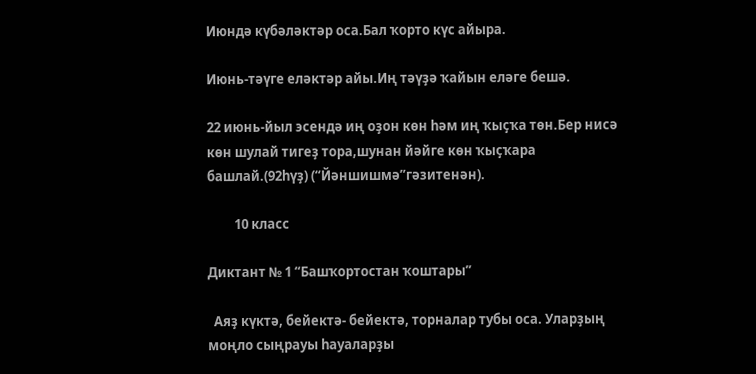Июндә күбәләктәр оса.Бал ҡорто күс айыра.

Июнь-тәүге еләктәр айы.Иң тәүҙә ҡайын еләге бешә.

22 июнь-йыл эсендә иң оҙон көн һәм иң ҡыҫҡа төн.Бер нисә көн шулай тигеҙ тора,шунан йәйге көн ҡыҫҡара башлай.(92һүҙ) (“Йәншишмә”гәзитенән).

         10 класс

Диктант № 1 “Башҡортостан ҡоштары”

  Аяҙ күктә, бейектә- бейектә, торналар тубы оса. Уларҙың моңло сыңрауы һауаларҙы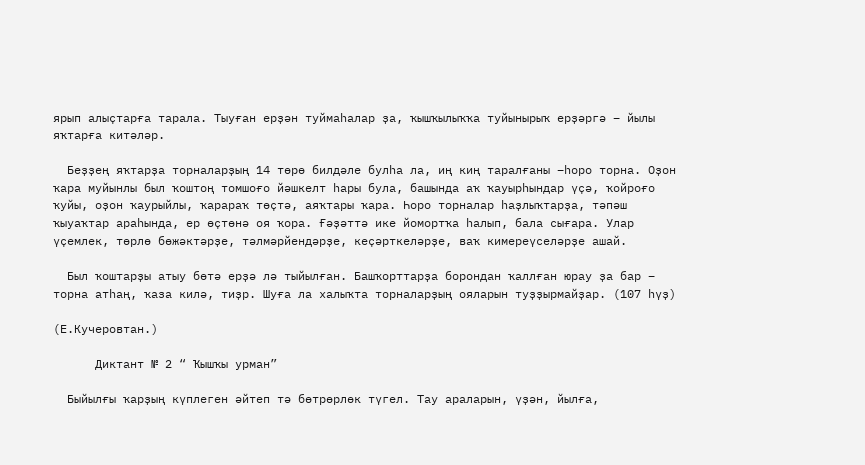ярып алыҫтарға тарала. Тыуған ерҙән туймаһалар ҙа, ҡышҡылыҡҡа туйынырыҡ ерҙәргә – йылы яҡтарға китәләр.

  Беҙҙең яҡтарҙа торналарҙың 14 төрө билдәле булһа ла, иң киң таралғаны –һоро торна. Оҙон ҡара муйынлы был ҡоштоң томшоғо йәшкелт һары була, башында аҡ ҡауырһындар үҫә, ҡойроғо ҡуйы, оҙон ҡаурыйлы, ҡарараҡ төҫтә, аяҡтары ҡара. Һоро торналар һаҙлыҡтарҙа, тәпәш ҡыуаҡтар араһында, ер өҫтөнә оя ҡора. Ғәҙәттә ике йомортҡа һалып, бала сығара. Улар үҫемлек, төрлө бөжәктәрҙе, тәлмәрйендәрҙе, кеҫәрткеләрҙе, ваҡ кимереүселәрҙе ашай.

  Был ҡоштарҙы атыу бөтә ерҙә лә тыйылған. Башҡорттарҙа борондан ҡаллған юрау ҙа бар – торна атһаң, ҡаза килә, тиҙр. Шуға ла халыҡта торналарҙың ояларын туҙҙырмайҙар. (107 һүҙ)

(Е.Кучеровтан.)

      Диктант № 2 “ Ҡышҡы урман”

  Быйылғы ҡарҙың күплеген әйтеп тә бөтрөрлөк түгел. Тау араларын, үҙән, йылға,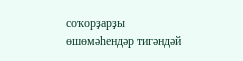соҡорҙарҙы өшөмәһендәр тигәндәй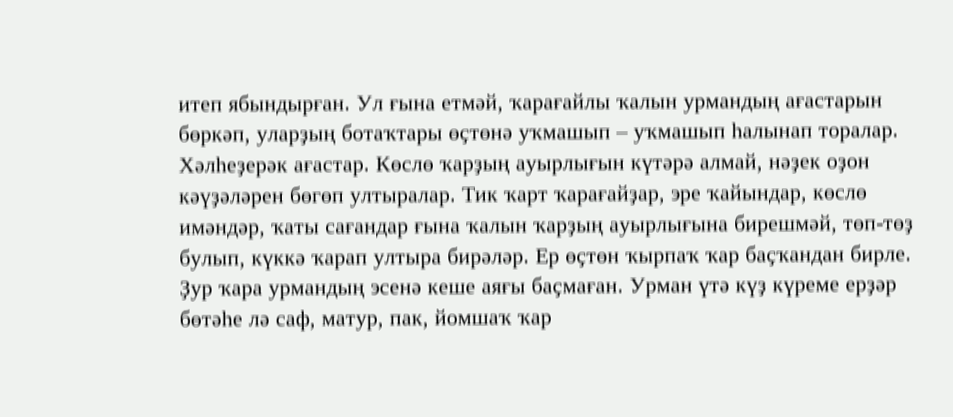итеп ябындырған. Ул ғына етмәй, ҡарағайлы ҡалын урмандың ағастарын бөркәп, уларҙың ботаҡтары өҫтөнә уҡмашып – уҡмашып һалынап торалар. Хәлһеҙерәк ағастар. Көслө ҡарҙың ауырлығын күтәрә алмай, нәҙек оҙон кәүҙәләрен бөгөп ултыралар. Тик ҡарт ҡарағайҙар, эре ҡайындар, көслө имәндәр, ҡаты сағандар ғына ҡалын ҡарҙың ауырлығына бирешмәй, төп-төҙ булып, күккә ҡарап ултыра бирәләр. Ер өҫтөн ҡырпаҡ ҡар баҫҡандан бирле. Ҙур ҡара урмандың эсенә кеше аяғы баҫмаған. Урман үтә күҙ күреме ерҙәр бөтәһе лә саф, матур, пак, йомшаҡ ҡар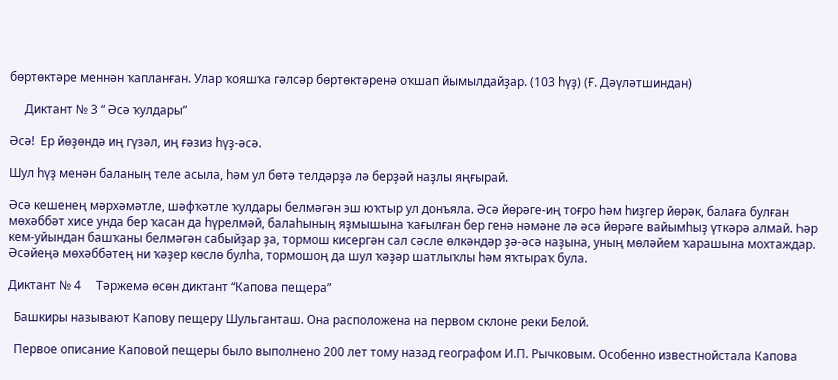бөртөктәре меннән ҡапланған. Улар ҡояшҡа гәлсәр бөртөктәренә оҡшап йымылдайҙар. (103 һүҙ) (Ғ. Дәүләтшиндан)

     Диктант № 3 “ Әсә ҡулдары”

Әсә!  Ер йөҙөндә иң гүзәл, иң ғәзиз һүҙ-әсә.

Шул һүҙ менән баланың теле асыла, һәм ул бөтә телдәрҙә лә берҙәй наҙлы яңғырай.

Әсә кешенең мәрхәмәтле, шәфҡәтле ҡулдары белмәгән эш юҡтыр ул донъяла. Әсә йөрәге-иң тоғро һәм һиҙгер йөрәк, балаға булған мөхәббәт хисе унда бер ҡасан да һүрелмәй, балаһының яҙмышына ҡағылған бер генә нәмәне лә әсә йөрәге вайымһыҙ үткәрә алмай. Һәр кем-уйындан башҡаны белмәгән сабыйҙар ҙа, тормош кисергән сал сәсле өлкәндәр ҙә-әсә наҙына, уның мөләйем ҡарашына мохтаждар. Әсәйеңә мөхәббәтең ни ҡәҙер көслө булһа, тормошоң да шул ҡәҙәр шатлыҡлы һәм яҡтыраҡ була.

Диктант № 4     Тәржемә өсөн диктант “Капова пещера”

  Башкиры называют Капову пещеру Шульганташ. Она расположена на первом склоне реки Белой.

  Первое описание Каповой пещеры было выполнено 200 лет тому назад географом И.П. Рычковым. Особенно известнойстала Капова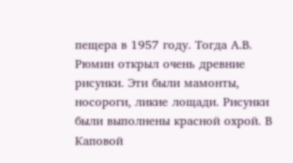пещера в 1957 году. Тогда А.В. Рюмин открыл очень древние рисунки. Эти были мамонты, носороги, ликие лощади. Рисунки были выполнены красной охрой. В Каповой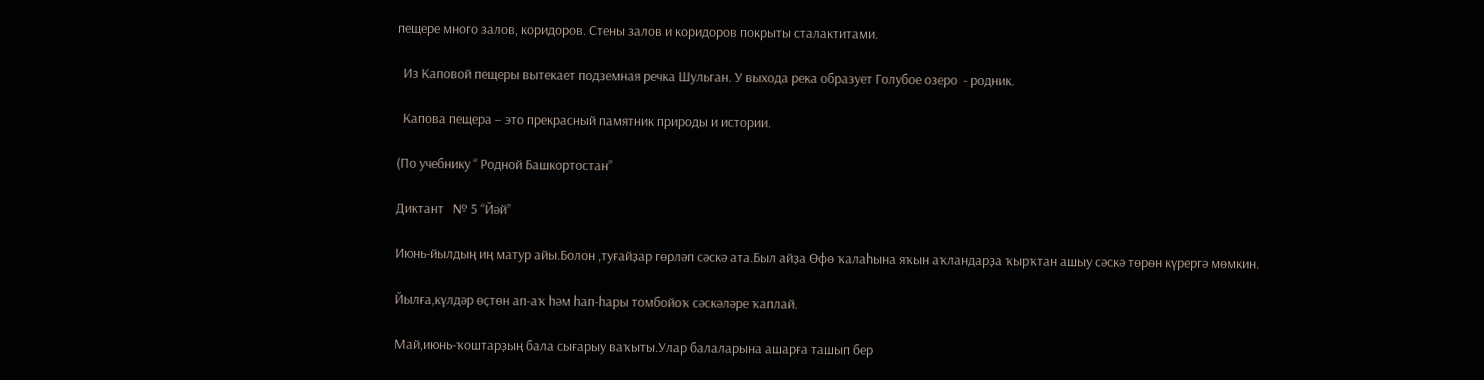пещере много залов, коридоров. Стены залов и коридоров покрыты сталактитами.

  Из Каповой пещеры вытекает подземная речка Шульган. У выхода река образует Голубое озеро  - родник.

  Капова пещера – это прекрасный памятник природы и истории.

(По учебнику “ Родной Башкортостан”

Диктант   № 5 “Йәй”

Июнь-йылдың иң матур айы.Болон ,туғайҙар гөрләп сәскә ата.Был айҙа Өфө ҡалаһына яҡын аҡландарҙа ҡырҡтан ашыу сәскә төрөн күрергә мөмкин.

Йылға,күлдәр өҫтөн ап-аҡ һәм һап-һары томбойоҡ сәскәләре ҡаплай.

Май,июнь-ҡоштарҙың бала сығарыу ваҡыты.Улар балаларына ашарға ташып бер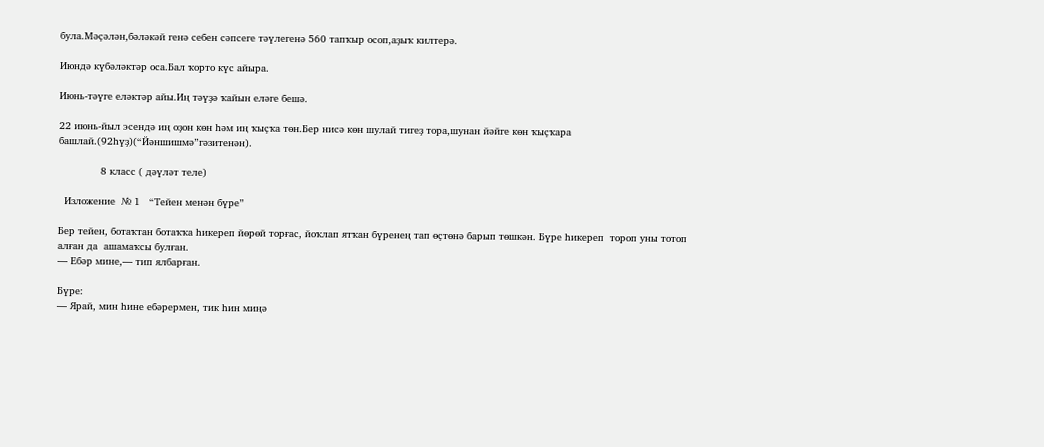була.Мәҫәлән,бәләкәй генә себен сәпсеге тәүлегенә 560 тапҡыр осоп,аҙыҡ килтерә.

Июндә күбәләктәр оса.Бал ҡорто күс айыра.

Июнь-тәүге еләктәр айы.Иң тәүҙә ҡайын еләге бешә.

22 июнь-йыл эсендә иң оҙон көн һәм иң ҡыҫҡа төн.Бер нисә көн шулай тигеҙ тора,шунан йәйге көн ҡыҫҡара башлай.(92һүҙ)(“Йәншишмә”гәзитенән).

              8 класс ( дәүләт теле)

  Изложение  № 1   “Тейен менән бүре”

Бер тейен, ботаҡтан ботаҡҡа һикереп йөрөй торғас, йоҡлап ятҡан бүренең тап өҫтөнә барып төшкән. Бүре һикереп  тороп уны тотоп алған да  ашамаҡсы булған.
— Ебәр мине,— тип ялбарған.

Бүре:
— Ярай, мин һине ебәрермен, тик һин миңә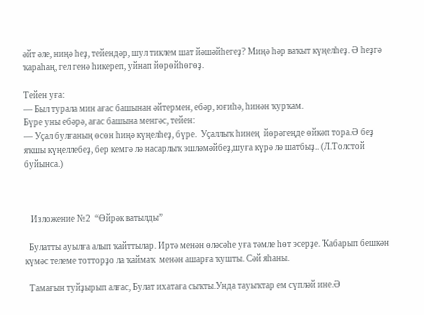әйт әле, ниңә һеҙ, тейендәр, шул тиклем шат йәшәйһегеҙ? Миңә һәр ваҡыт күңелһеҙ. Ә һеҙгә ҡараһаң, гел генә һикереп, уйнап йөрөйһөгөҙ.

Тейен уға:
— Был турала мин ағас башынан әйтермен, ебәр, юғиһә, һинән ҡурҡам.
Бүре уны ебәрә, ағас башына менгәс, тейен:
— Уҫал булғаның өсөн һиңә күңелһеҙ, бүре.  Уҫаллыҡ һинең  йөрәгеңде өйкәп тора.Ә беҙ яҡшы күңеллебеҙ, бер кемгә лә насарлыҡ эшләмәйбеҙ,шуға күрә лә шатбыҙ.. (Л.Толстой буйынса.)



   Изложение №2  “Өйрәк ватылды”

  Булатты ауылға алып ҡайттылар. Иртә менән өләсәһе уға тәмле һөт эсерҙе. Ҡабарып бешкән күмәс телеме тотторҙо ла ҡаймаҡ  менән ашарға ҡушты. Сәй яһаны.

  Тамағын туйҙырып алғас, Булат ихатаға сыҡты.Унда тауыҡтар ем сүпләй ине.Ә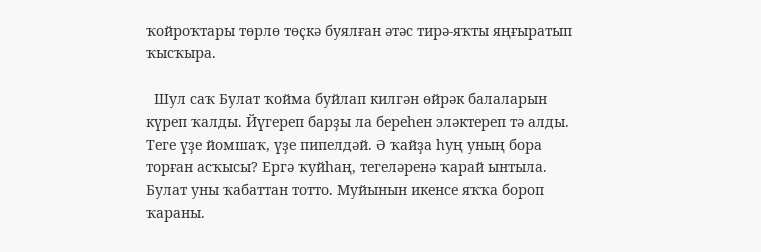ҡойроҡтары төрлө төҫкә буялған әтәс тирә-яҡты яңғыратып ҡысҡыра.

  Шул саҡ Булат ҡойма буйлап килгән өйрәк балаларын күреп ҡалды. Йүгереп барҙы ла береһен эләктереп тә алды. Теге үҙе йомшаҡ, үҙе пипелдәй. Ә ҡайҙа һуң уның бора торған асҡысы? Ергә ҡуйһаң, тегеләренә ҡарай ынтыла. Булат уны ҡабаттан тотто. Муйынын икенсе яҡҡа бороп ҡараны.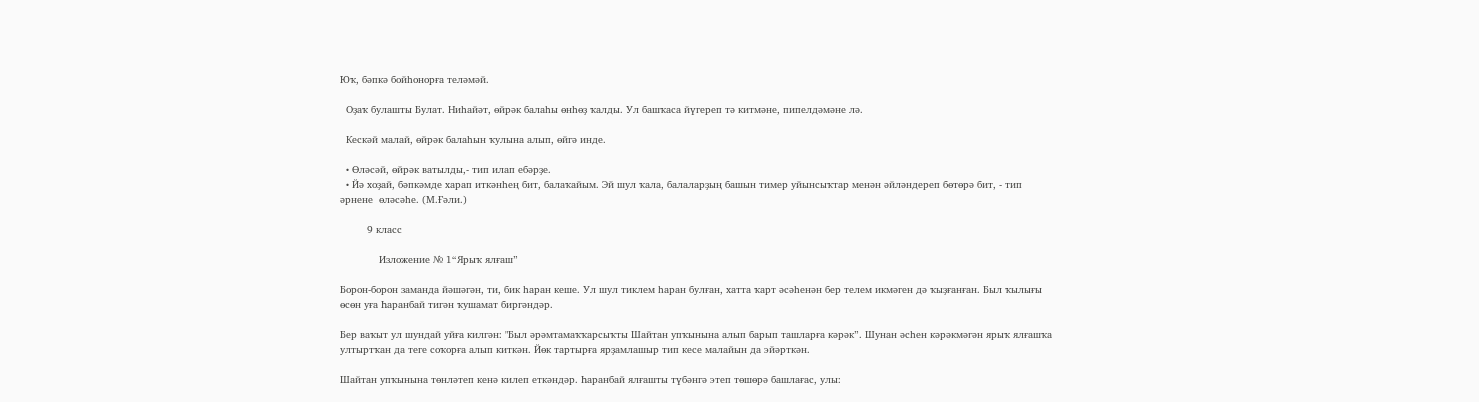Юҡ, бәпкә бойһонорға теләмәй.

  Оҙаҡ булашты Булат. Ниһайәт, өйрәк балаһы өнһөҙ ҡалды. Ул башҡаса йүгереп тә китмәне, пипелдәмәне лә.

  Кескәй малай, өйрәк балаһын ҡулына алып, өйгә инде.

  • Өләсәй, өйрәк ватылды,- тип илап ебәрҙе.
  • Йә хоҙай, бәпкәмде харап иткәнһең бит, балаҡайым. Эй шул ҡала, балаларҙың башын тимер уйынсыҡтар менән әйләндереп бөтөрә бит, - тип әрнене  өләсәһе. (М.Ғәли.)

         9 класс

             Изложение № 1“Ярыҡ ялғаш”

Борон-борон заманда йәшәгән, ти, бик һаран кеше. Ул шул тиклем һаран булған, хатта ҡарт әсәһенән бер телем икмәген дә ҡыҙғанған. Был ҡылығы өсөн уға Һаранбай тигән ҡушамат биргәндәр.

Бер ваҡыт ул шундай уйға килгән: "Был әрәмтамаҡҡарсыҡты Шайтан упҡынына алып барып ташларға кәрәк”. Шунан әсһен кәрәкмәгән ярыҡ ялғашҡа ултыртҡан да теге соҡорға алып киткән. Йөк тартырға ярҙамлашыр тип кесе малайын да эйәрткән.

Шайтан упҡынына төнләтеп кенә килеп еткәндәр. Һаранбай ялғашты түбәнгә этеп төшөрә башлағас, улы: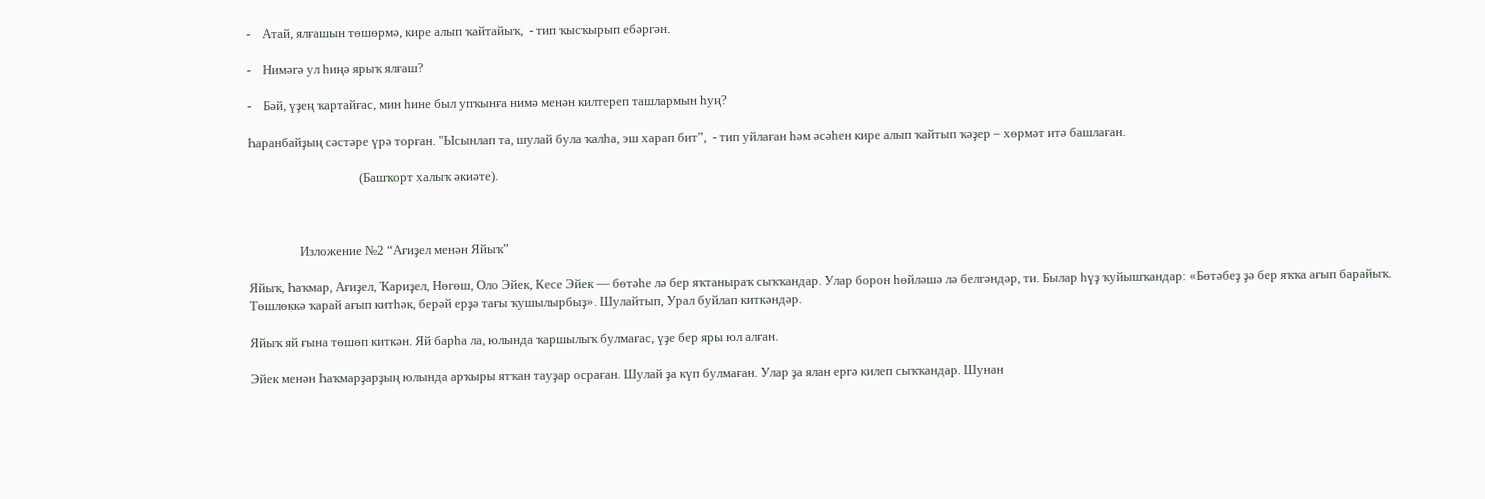-    Атай, ялғашын төшөрмә, кире алып ҡайтайыҡ,  - тип ҡысҡырып ебәргән.

-    Нимәгә ул һиңә ярыҡ ялғаш?

-    Бәй, үҙең ҡартайғас, мин һине был упҡынға нимә менән килтереп ташлармын һуң?

Һаранбайҙың сәстәре үрә торған. "Ысынлап та, шулай була ҡалһа, эш харап бит”,  - тип уйлаған һәм әсәһен кире алып ҡайтып ҡәҙер – хөрмәт итә башлаған.

                                     (Башҡорт халыҡ әкиәте).



                 Изложение №2 “Ағиҙел менән Яйыҡ”

Яйыҡ, Һаҡмар, Ағиҙел, Ҡариҙел, Нөгөш, Оло Эйек, Кесе Эйек — бөтәһе лә бер яҡтаныраҡ сыҡҡандар. Улар борон һөйләшә лә белгәндәр, ти. Былар һүҙ ҡуйышҡандар: «Бөтәбеҙ ҙә бер яҡҡа ағып барайыҡ. Төшлөккә ҡарай ағып китһәк, берәй ерҙә тағы ҡушылырбыҙ». Шулайтып, Урал буйлап киткәндәр.

Яйыҡ яй ғына төшөп киткән. Яй барһа ла, юлында ҡаршылыҡ булмағас, үҙе бер яры юл алған.

Эйек менән Һаҡмарҙарҙың юлында арҡыры ятҡан тауҙар осраған. Шулай ҙа күп булмаған. Улар ҙа ялан ергә килеп сыҡҡандар. Шунан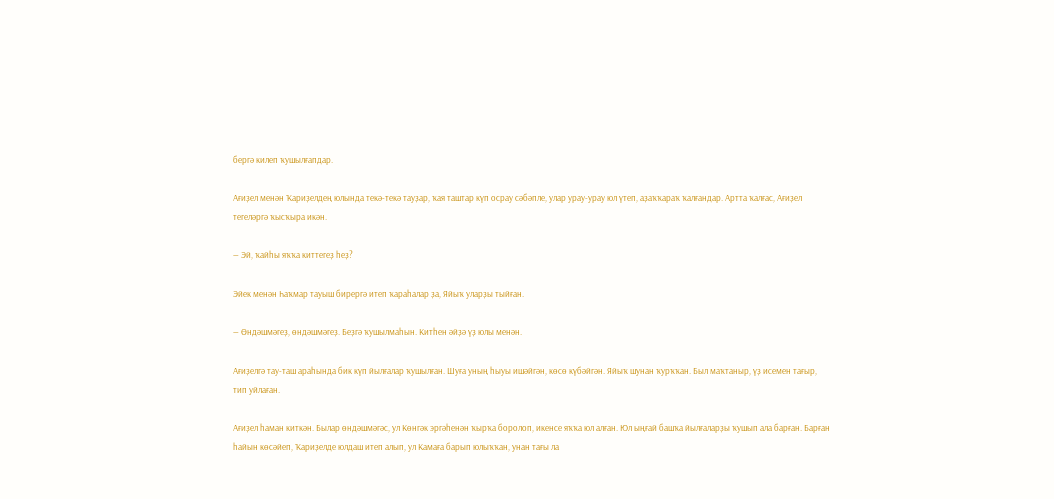бергә килеп ҡушылғапдар.

Ағиҙел менән Ҡариҙелдең юлында текә-текә тауҙар, ҡая таштар күп осрау сәбәпле, улар урау-урау юл үтеп, аҙаҡҡараҡ ҡалғандар. Артта ҡалғас, Ағиҙел тегеләргә ҡысҡыра икән.

— Эй, ҡайһы яҡҡа киттегеҙ һеҙ?

Эйек менән Һаҡмар тауыш бирергә итеп ҡараһалар ҙа, Яйыҡ уларҙы тыйған.

— Өндәшмәгеҙ, өндәшмәгеҙ. Беҙгә ҡушылмаһын. Китһен әйҙә үҙ юлы менән.

Ағиҙелгә тау-таш араһында бик күп йылғалар ҡушылған. Шуға уның һыуы ишәйгән, көсө күбәйгән. Яйыҡ шунан ҡурҡҡан. Был маҡтаныр, үҙ исемен тағыр, тип уйлаған.

Ағиҙел һаман киткән. Былар өндәшмәгәс, ул Көнгәк эргәһенән ҡырҡа боролоп, икенсе яҡҡа юл алған. Юл ыңғай башҡа йылғаларҙы ҡушып ала барған. Барған һайын көсәйеп, Ҡариҙелде юлдаш итеп алып, ул Камаға барып юлыҡҡан, унан тағы ла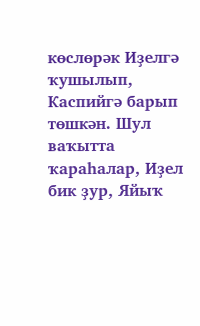көслөрәк Иҙелгә ҡушылып, Каспийгә барып төшкән. Шул ваҡытта ҡараһалар, Иҙел бик ҙур, Яйыҡ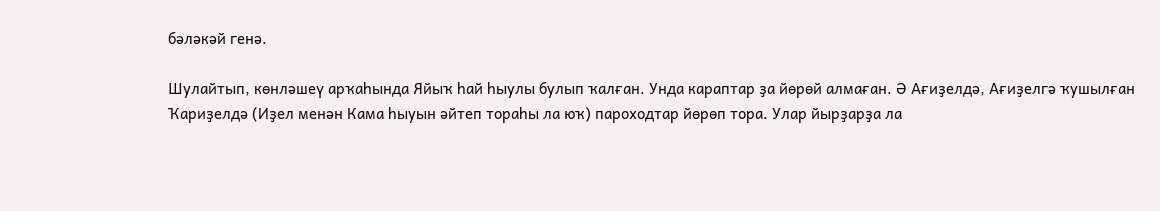бәләкәй генә.

Шулайтып, көнләшеү арҡаһында Яйыҡ һай һыулы булып ҡалған. Унда караптар ҙа йөрөй алмаған. Ә Ағиҙелдә, Ағиҙелгә ҡушылған Ҡариҙелдә (Иҙел менән Кама һыуын әйтеп тораһы ла юҡ) пароходтар йөрөп тора. Улар йырҙарҙа ла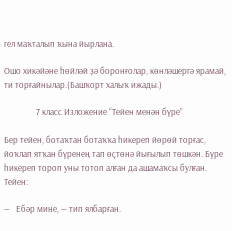гел маҡталып ҡына йырлана.

Ошо хикәйәне һөйләй ҙә боронғолар, көнләшергә ярамай, ти торғайнылар.(Башҡорт халыҡ ижады.)

                7 класс Изложение “Тейен менән бүре”

Бер тейен, ботаҡтан ботаҡҡа һикереп йөрөй торғас, йоҡлап ятҡан бүренең тап өҫтөнә йығылып төшкән. Бүре һикереп тороп уны тотоп алған да ашамаҡсы булған. Тейен:

—   Ебәр мине, — тип ялбарған.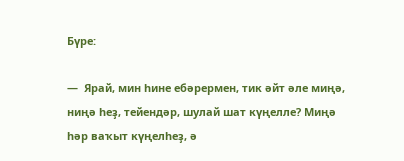Бүре:

—  Ярай, мин һине ебәрермен, тик әйт әле миңә, ниңә һеҙ, тейендәр, шулай шат күңелле? Миңә һәр ваҡыт күңелһеҙ, ә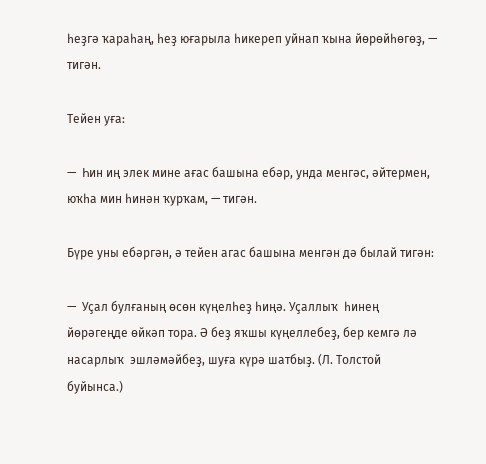һеҙгә ҡараһаң, һеҙ юғарыла һикереп уйнап ҡына йөрөйһөгөҙ, — тигән.

Тейен уға:

—  Һин иң элек мине ағас башына ебәр, унда менгәс, әйтермен, юҡһа мин һинән ҡурҡам, — тигән.

Бүре уны ебәргән, ә тейен агас башына менгән дә былай тигән:

—  Уҫал булғаның өсөн күңелһеҙ һиңә. Уҫаллыҡ  һинең йөрәгеңде өйкәп тора. Ә беҙ яҡшы күңеллебеҙ, бер кемгә лә насарлыҡ  эшләмәйбеҙ, шуға күрә шатбыҙ. (Л. Толстой буйынса.)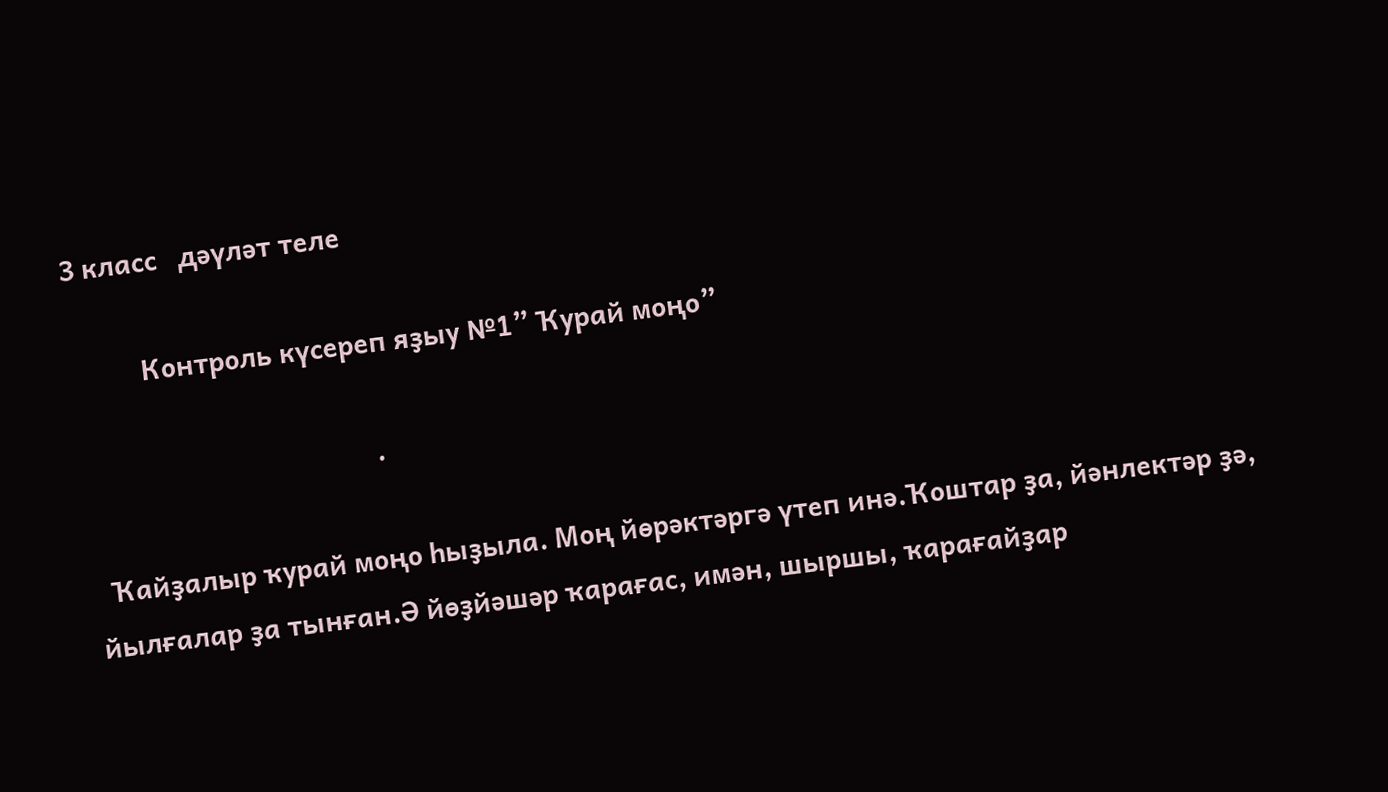3 класс   дәүләт теле

          Контроль күсереп яҙыу №1” Ҡурай моңо”

                                          .

  Ҡайҙалыр ҡурай моңо һыҙыла. Моң йөрәктәргә үтеп инә.Ҡоштар ҙа, йәнлектәр ҙә, йылғалар ҙа тынған.Ә йөҙйәшәр ҡарағас, имән, шыршы, ҡарағайҙар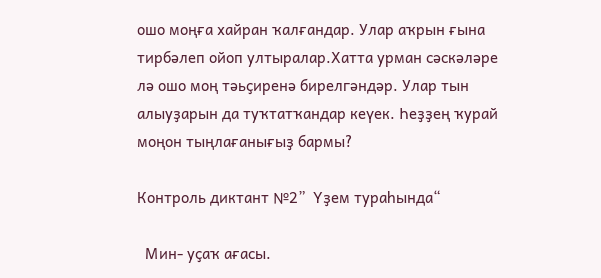ошо моңға хайран ҡалғандар. Улар аҡрын ғына тирбәлеп ойоп ултыралар.Хатта урман сәскәләре лә ошо моң тәьҫиренә бирелгәндәр. Улар тын алыуҙарын да туҡтатҡандар кеүек. Һеҙҙең ҡурай моңон тыңлағанығыҙ бармы?

Контроль диктант №2”  Үҙем тураһында“

  Мин- уҫаҡ ағасы.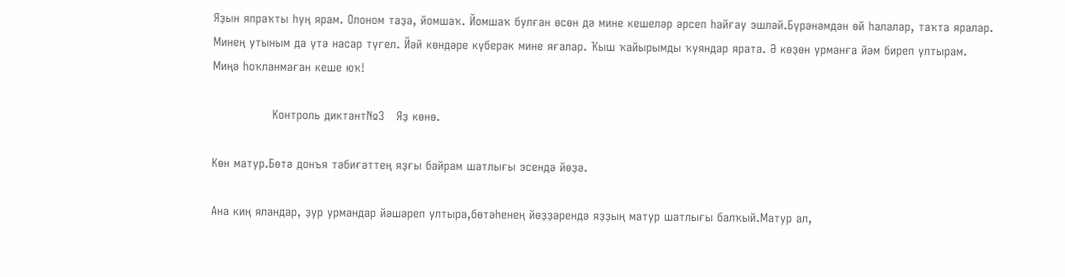Яҙын япраҡты һуң ярам. Олоном таҙа, йомшаҡ. Йомшаҡ булған өсөн дә мине кешеләр әрсеп һайғау эшләй.Бүрәнәмдән өй һалалар, таҡта яралар. Минең утыным да үтә насар түгел. Йәй көндәре күберәк мине яғалар. Ҡыш ҡайырымды ҡуяндар ярата. Ә көҙөн урманға йәм биреп ултырам. Миңә һоҡланмаған кеше юҡ!

               Контроль диктант№3   Яҙ көнө.

Көн матур.Бөтә донъя тәбиғәттең яҙғы байрам шатлығы эсендә йөҙә.

Ана киң яландар, ҙур урмандар йәшәреп ултыра,бөтәһенең йөҙҙәрендә яҙҙың матур шатлығы балҡый.Матур ал,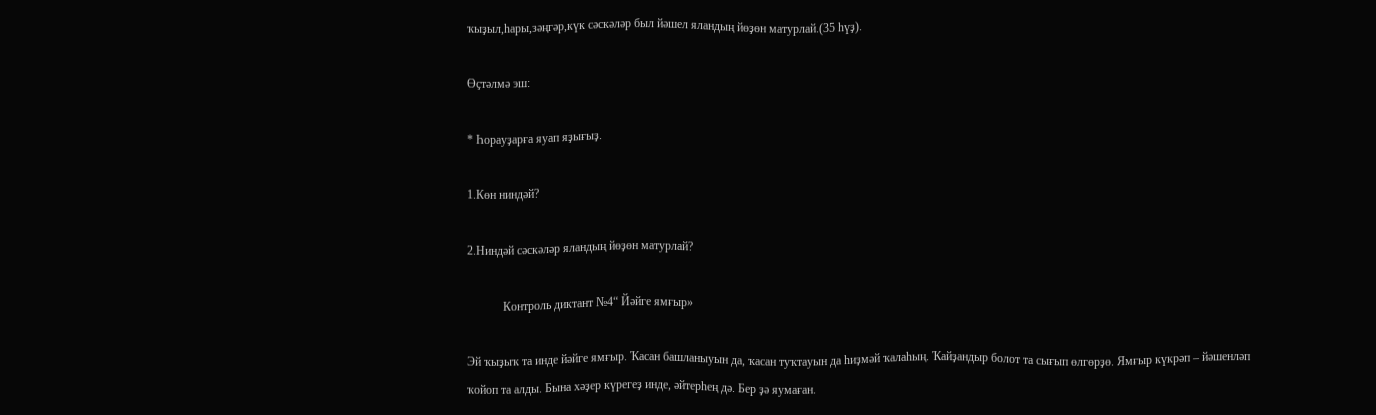ҡыҙыл,һары,зәңгәр,күк сәскәләр был йәшел яландың йөҙөн матурлай.(35 һүҙ).

Өҫтәлмә эш:

* Һорауҙарға яуап яҙығыҙ.

1.Көн ниндәй?

2.Ниндәй сәскәләр яландың йөҙөн матурлай?

            Контроль диктант №4“ Йәйге ямғыр»

Эй ҡыҙыҡ та инде йәйге ямғыр. Ҡасан башланыуын да, ҡасан туҡтауын да һиҙмәй ҡалаһың. Ҡайҙандыр болот та сығып өлгөрҙө. Ямғыр күкрәп – йәшенләп ҡойоп та алды. Бына хәҙер күрегеҙ инде, әйтерһең дә. Бер ҙә яумаған.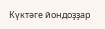Күктәге йондоҙҙар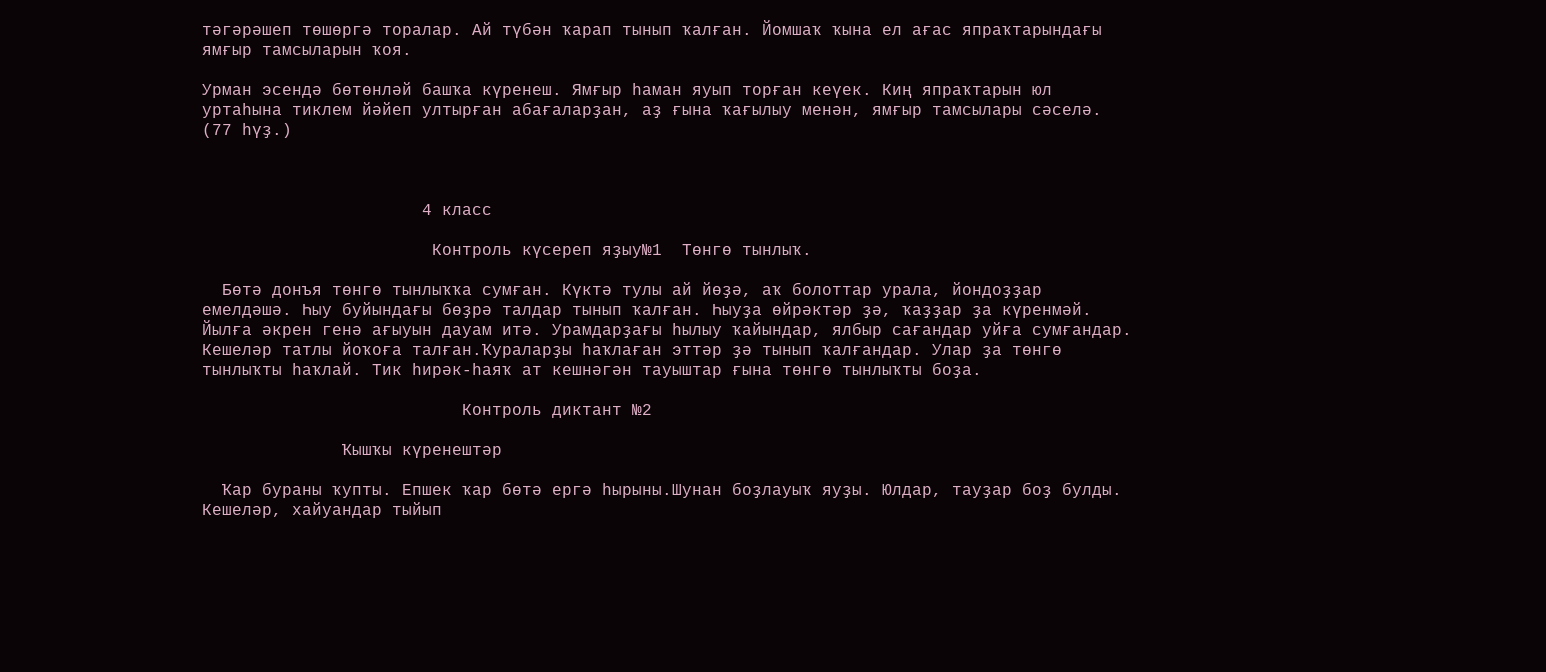тәгәрәшеп төшөргә торалар. Ай түбән ҡарап тынып ҡалған. Йомшаҡ ҡына ел ағас япраҡтарындағы ямғыр тамсыларын ҡоя.

Урман эсендә бөтөнләй башҡа күренеш. Ямғыр һаман яуып торған кеүек. Киң япраҡтарын юл уртаһына тиклем йәйеп ултырған абағаларҙан, аҙ ғына ҡағылыу менән, ямғыр тамсылары сәселә. (77 һүҙ.)



                      4 класс

                       Контроль күсереп яҙыу№1  Төнгө тынлыҡ.

  Бөтә донъя төнгө тынлыҡҡа сумған. Күктә тулы ай йөҙә, аҡ болоттар урала, йондоҙҙар емелдәшә. Һыу буйындағы бөҙрә талдар тынып ҡалған. Һыуҙа өйрәктәр ҙә, ҡаҙҙар ҙа күренмәй. Йылға әкрен генә ағыуын дауам итә. Урамдарҙағы һылыу ҡайындар, ялбыр сағандар уйға сумғандар. Кешеләр татлы йоҡоға талған.Ҡураларҙы һаҡлаған эттәр ҙә тынып ҡалғандар. Улар ҙа төнгө тынлыҡты һаҡлай. Тик һирәк-һаяҡ ат кешнәгән тауыштар ғына төнгө тынлыҡты боҙа.

                          Контроль диктант №2

              Ҡышҡы күренештәр

  Ҡар бураны ҡупты. Епшек ҡар бөтә ергә һырыны.Шунан боҙлауыҡ яуҙы. Юлдар, тауҙар боҙ булды. Кешеләр, хайуандар тыйып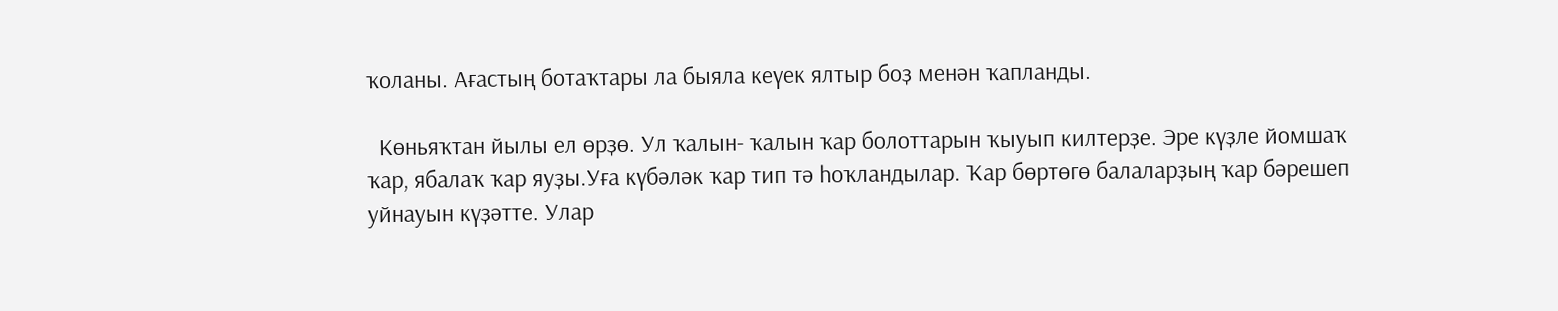ҡоланы. Ағастың ботаҡтары ла быяла кеүек ялтыр боҙ менән ҡапланды.

  Көньяҡтан йылы ел өрҙө. Ул ҡалын- ҡалын ҡар болоттарын ҡыуып килтерҙе. Эре күҙле йомшаҡ ҡар, ябалаҡ ҡар яуҙы.Уға күбәләк ҡар тип тә һоҡландылар. Ҡар бөртөгө балаларҙың ҡар бәрешеп уйнауын күҙәтте. Улар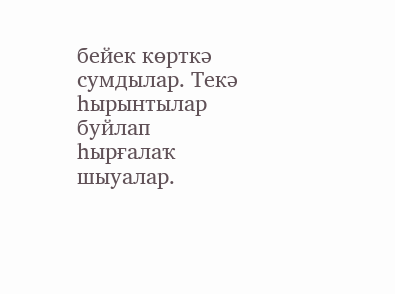бейек көрткә сумдылар. Текә һырынтылар буйлап һырғалаҡ шыуалар.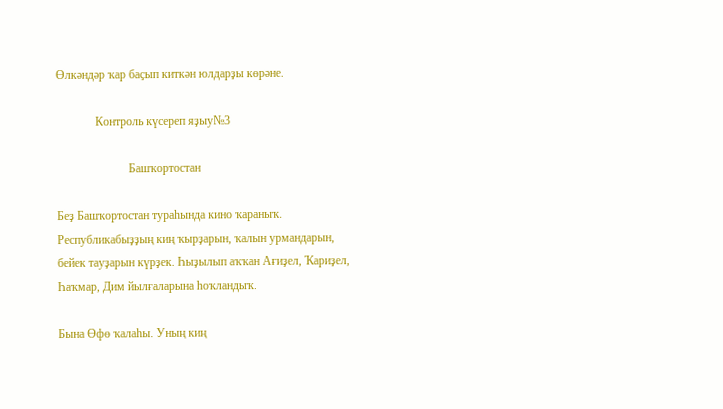Өлкәндәр ҡар баҫып киткән юлдарҙы көрәне.

             Контроль күсереп яҙыу№3

                        Башҡортостан

Беҙ Башҡортостан тураһында кино ҡараныҡ. Республикабыҙҙың киң ҡырҙарын, ҡалын урмандарын, бейек тауҙарын күрҙек. Һыҙылып аҡҡан Ағиҙел, Ҡариҙел, Һаҡмар, Дим йылғаларына һоҡландыҡ.

Бына Өфө ҡалаһы. Уның киң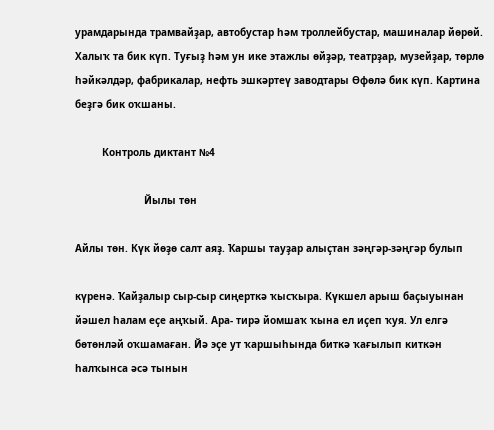урамдарында трамвайҙар, автобустар һәм троллейбустар, машиналар йөрөй. Халыҡ та бик күп. Туғыҙ һәм ун ике этажлы өйҙәр, театрҙар, музейҙар, төрлө һәйкәлдәр, фабрикалар, нефть эшкәртеү заводтары Өфөлә бик күп. Картина беҙгә бик оҡшаны.

         Контроль диктант №4

                       Йылы төн

Айлы төн. Күк йөҙө салт аяҙ. Ҡаршы тауҙар алыҫтан зәңгәр-зәңгәр булып

күренә. Ҡайҙалыр сыр-сыр сиңерткә ҡысҡыра. Күкшел арыш баҫыуынан йәшел һалам еҫе аңҡый. Ара- тирә йомшаҡ ҡына ел иҫеп ҡуя. Ул елгә бөтөнләй оҡшамаған. Йә эҫе ут ҡаршыһында биткә ҡағылып киткән һалҡынса әсә тынын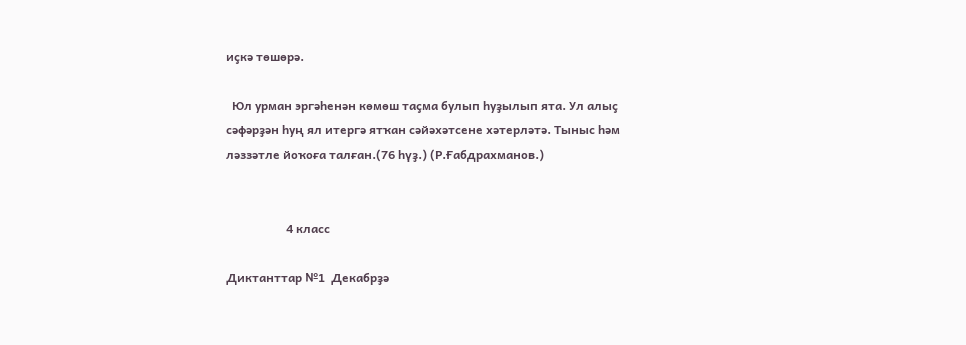иҫкә төшөрә.

  Юл урман эргәһенән көмөш таҫма булып һуҙылып ята. Ул алыҫ сәфәрҙән һуң ял итергә ятҡан сәйәхәтсене хәтерләтә. Тыныс һәм ләззәтле йоҡоға талған.(76 һүҙ.) (Р.Ғабдрахманов.)


                    4 класс

Диктанттар №1  Декабрҙә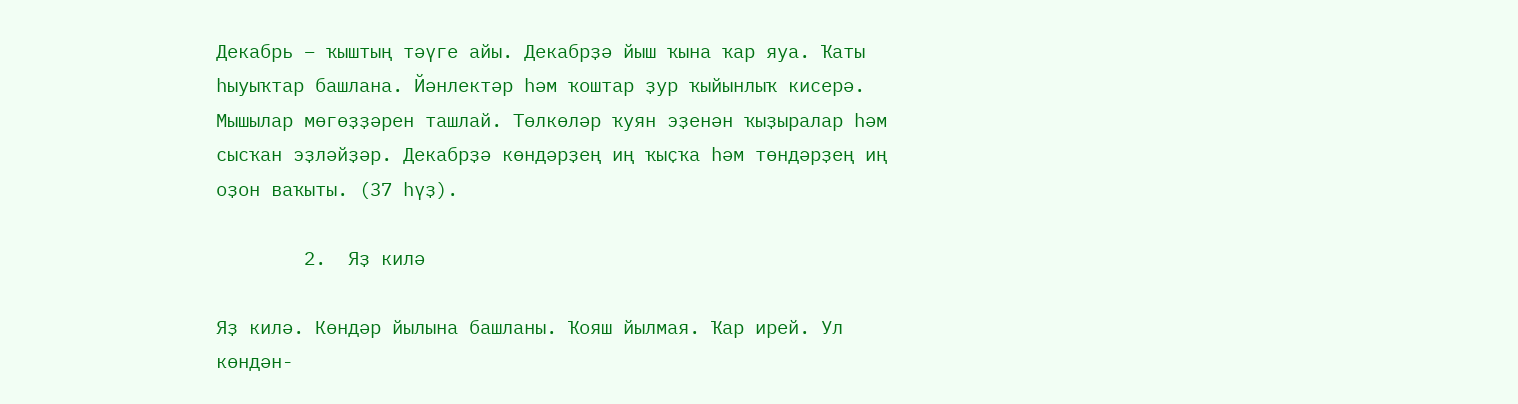Декабрь – ҡыштың тәүге айы. Декабрҙә йыш ҡына ҡар яуа. Ҡаты һыуыҡтар башлана. Йәнлектәр һәм ҡоштар ҙур ҡыйынлыҡ кисерә. Мышылар мөгөҙҙәрен ташлай. Төлкөләр ҡуян эҙенән ҡыҙыралар һәм сысҡан эҙләйҙәр. Декабрҙә көндәрҙең иң ҡыҫҡа һәм төндәрҙең иң оҙон ваҡыты. (37 һүҙ).

        2.  Яҙ килә

Яҙ килә. Көндәр йылына башланы. Ҡояш йылмая. Ҡар ирей. Ул көндән-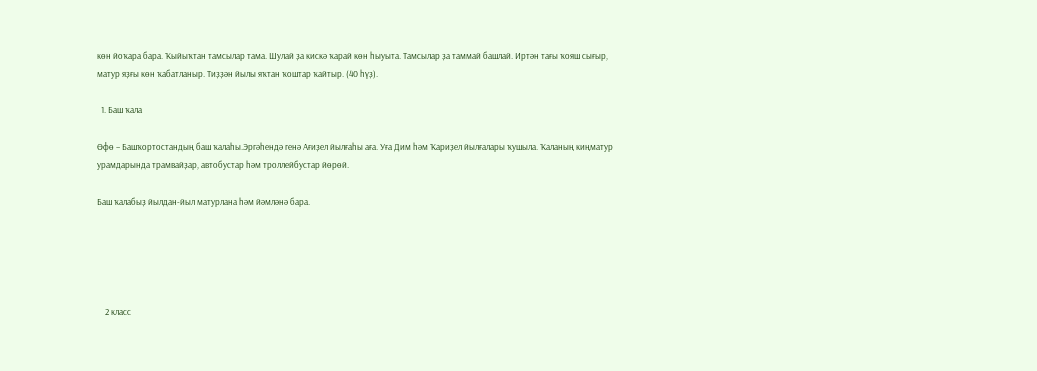көн йоҡара бара. Ҡыйыҡтан тамсылар тама. Шулай ҙа кискә ҡарай көн һыуыта. Тамсылар ҙа таммай башлай. Иртән тағы ҡояш сығыр, матур яҙғы көн ҡабатланыр. Тиҙҙән йылы яҡтан ҡоштар ҡайтыр. (40 һүҙ).

  1. Баш ҡала

Өфө – Башҡортостандың баш ҡалаһы.Эргәһендә генә Ағиҙел йылғаһы аға. Уға Дим һәм Ҡариҙел йылғалары ҡушыла. Ҡаланың киңматур урамдарында трамвайҙар, автобустар һәм троллейбустар йөрөй.

Баш ҡалабыҙ йылдан-йыл матурлана һәм йәмләнә бара.





    2 класс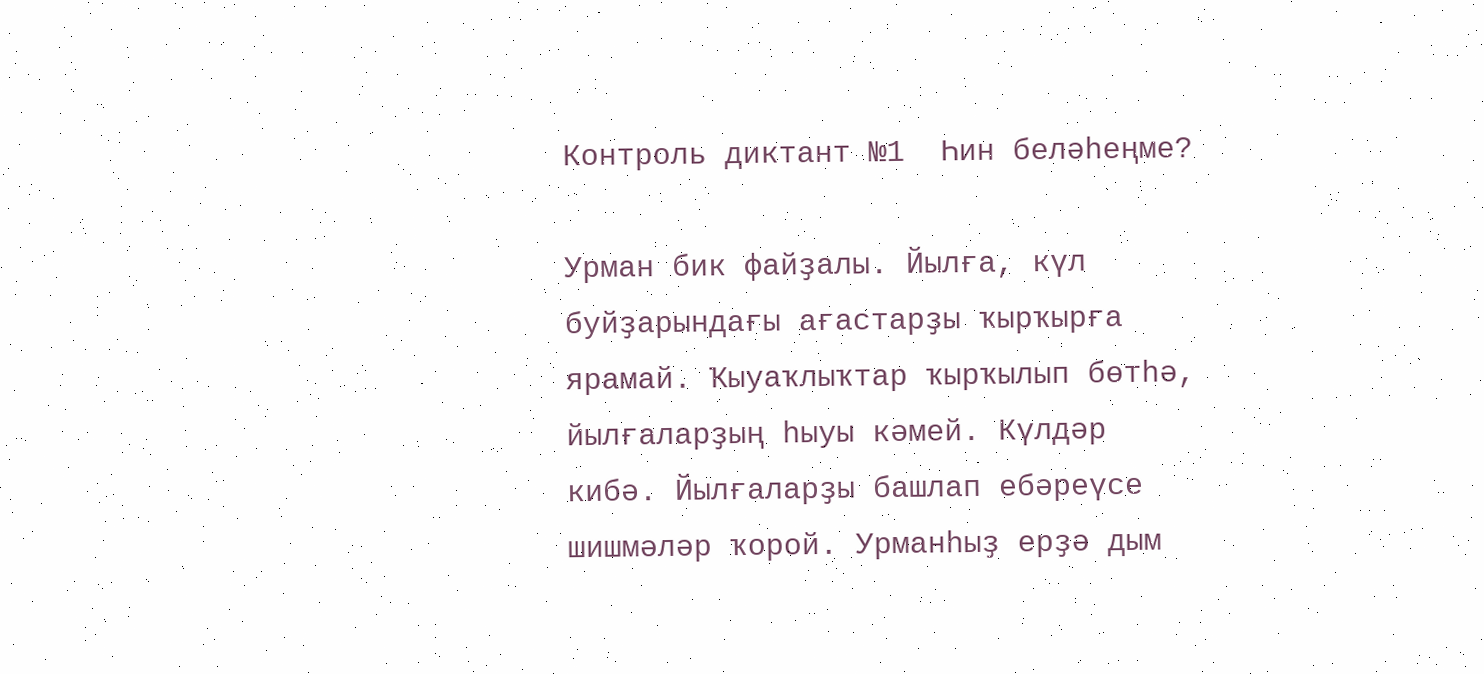Контроль диктант №1  Һин беләһеңме?

Урман бик файҙалы. Йылға, күл буйҙарындағы ағастарҙы ҡырҡырға ярамай. Ҡыуаҡлыҡтар ҡырҡылып бөтһә, йылғаларҙың һыуы кәмей. Күлдәр кибә. Йылғаларҙы башлап ебәреүсе шишмәләр ҡорой. Урманһыҙ ерҙә дым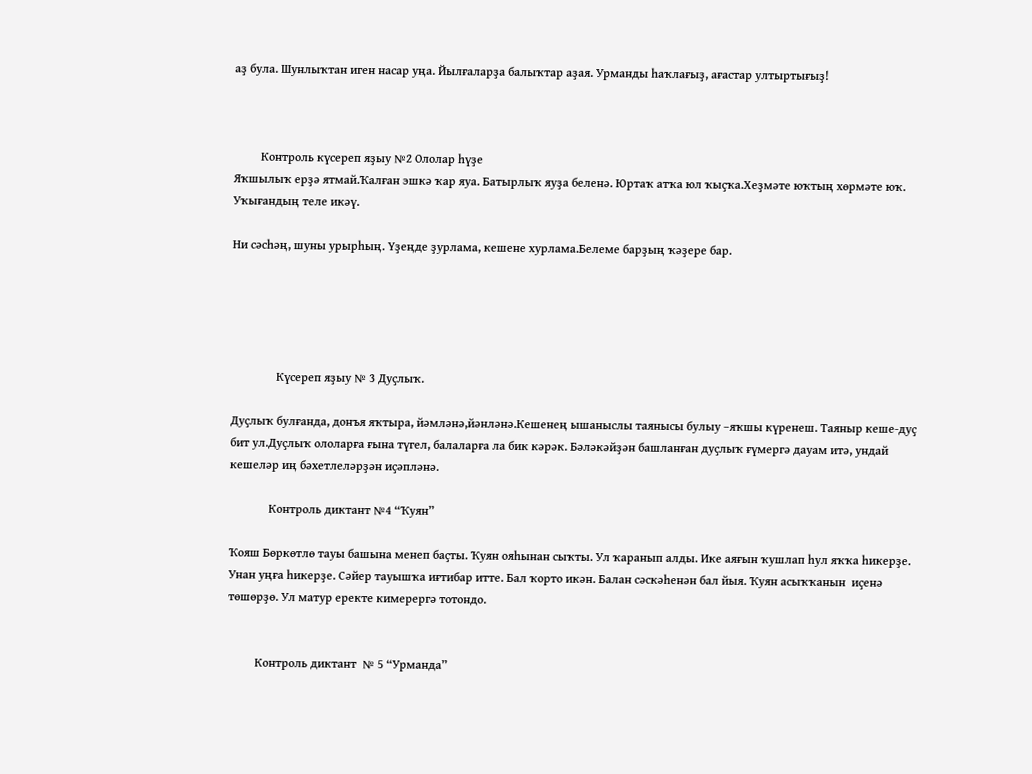аҙ була. Шунлыҡтан иген насар уңа. Йылғаларҙа балыҡтар аҙая. Урманды һаҡлағыҙ, ағастар ултыртығыҙ!



         Контроль күсереп яҙыу №2 Ололар һүҙе
Яҡшылыҡ ерҙә ятмай.Ҡалған эшкә ҡар яуа. Батырлыҡ яуҙа беленә. Юртаҡ атҡа юл ҡыҫҡа.Хеҙмәте юҡтың хөрмәте юҡ. Уҡығандың теле икәү.

Ни сәсһәң, шуны урырһың. Үҙеңде ҙурлама, кешене хурлама.Белеме барҙың ҡәҙере бар.





               Күсереп яҙыу № 3 Дуҫлыҡ.

Дуҫлыҡ булғанда, донъя яҡтыра, йәмләнә,йәнләнә.Кешенең ышаныслы таянысы булыу –яҡшы күренеш. Таяныр кеше-дуҫ бит ул.Дуҫлыҡ ололарға ғына түгел, балаларға ла бик кәрәк. Бәләкәйҙән башланған дуҫлыҡ ғүмергә дауам итә, ундай кешеләр иң бәхетлеләрҙән иҫәпләнә.

             Контроль диктант №4 “Ҡуян”

Ҡояш Бөркөтлө тауы башына менеп баҫты. Ҡуян ояһынан сыҡты. Ул ҡаранып алды. Ике аяғын ҡушлап һул яҡҡа һикерҙе. Унан уңға һикерҙе. Сәйер тауышҡа иғтибар итте. Бал ҡорто икән. Балан сәскәһенән бал йыя. Ҡуян асыҡҡанын  иҫенә төшөрҙө. Ул матур еректе кимерергә тотондо.


         Контроль диктант  № 5 “Урманда”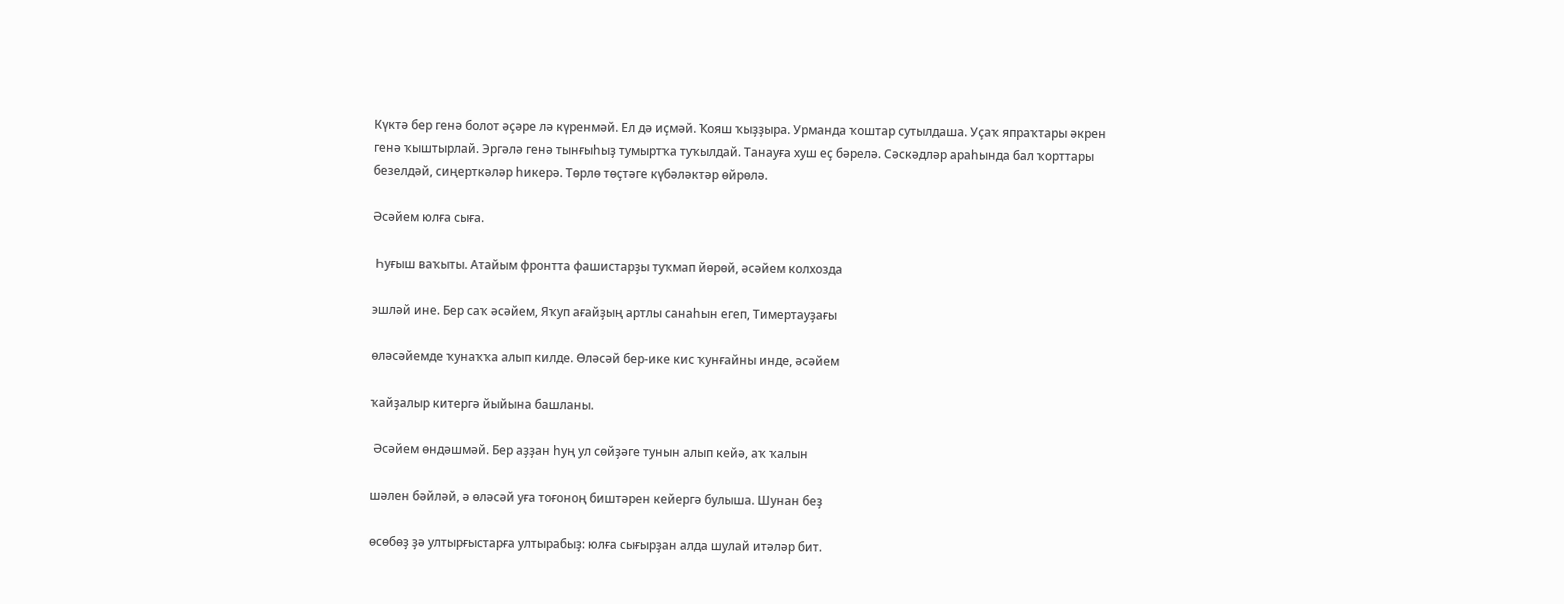Күктә бер генә болот әҫәре лә күренмәй. Ел дә иҫмәй. Ҡояш ҡыҙҙыра. Урманда ҡоштар сутылдаша. Уҫаҡ япраҡтары әкрен генә ҡыштырлай. Эргәлә генә тынғыһыҙ тумыртҡа туҡылдай. Танауға хуш еҫ бәрелә. Сәскәдләр араһында бал ҡорттары безелдәй, сиңерткәләр һикерә. Төрлө төҫтәге күбәләктәр өйрөлә.

Әсәйем юлға сыға.

 Һуғыш ваҡыты. Атайым фронтта фашистарҙы туҡмап йөрөй, әсәйем колхозда

эшләй ине. Бер саҡ әсәйем, Яҡуп ағайҙың артлы санаһын егеп, Тимертауҙағы

өләсәйемде ҡунаҡҡа алып килде. Өләсәй бер-ике кис ҡунғайны инде, әсәйем

ҡайҙалыр китергә йыйына башланы.

 Әсәйем өндәшмәй. Бер аҙҙан һуң ул сөйҙәге тунын алып кейә, аҡ ҡалын

шәлен бәйләй, ә өләсәй уға тоғоноң биштәрен кейергә булыша. Шунан беҙ

өсөбөҙ ҙә ултырғыстарға ултырабыҙ: юлға сығырҙан алда шулай итәләр бит.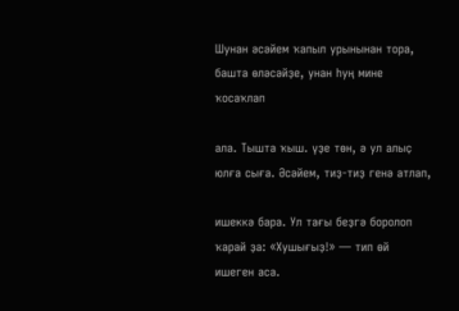Шунан әсәйем ҡапыл урынынан тора, башта өләсәйҙе, унан һуң мине ҡосаҡлап

ала. Тышта ҡыш. үҙе төн, ә ул алыҫ юлға сыға. Әсәйем, тиҙ-тиҙ генә атлап,

ишеккә бара. Ул тағы беҙгә боролоп ҡарай ҙа: «Хушығыҙ!» — тип өй ишеген аса.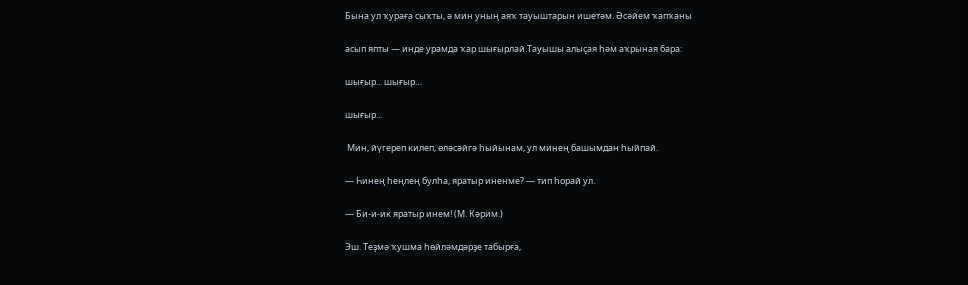Бына ул ҡураға сыҡты, ә мин уның аяҡ тауыштарын ишетәм. Әсәйем ҡапҡаны

асып япты — инде урамда ҡар шығырлай.Тауышы алыҫая һәм аҡрыная бара:

шығыр... шығыр…

шығыр...

 Мин, йүгереп килеп, өләсәйгә һыйынам, ул минең башымдан һыйпай.

— Һинең һеңлең булһа, яратыр иненме? — тип һорай ул.

— Би-и-ик яратыр инем! (М. Кәрим.)

Эш. Теҙмә ҡушма һөйләмдәрҙе табырға,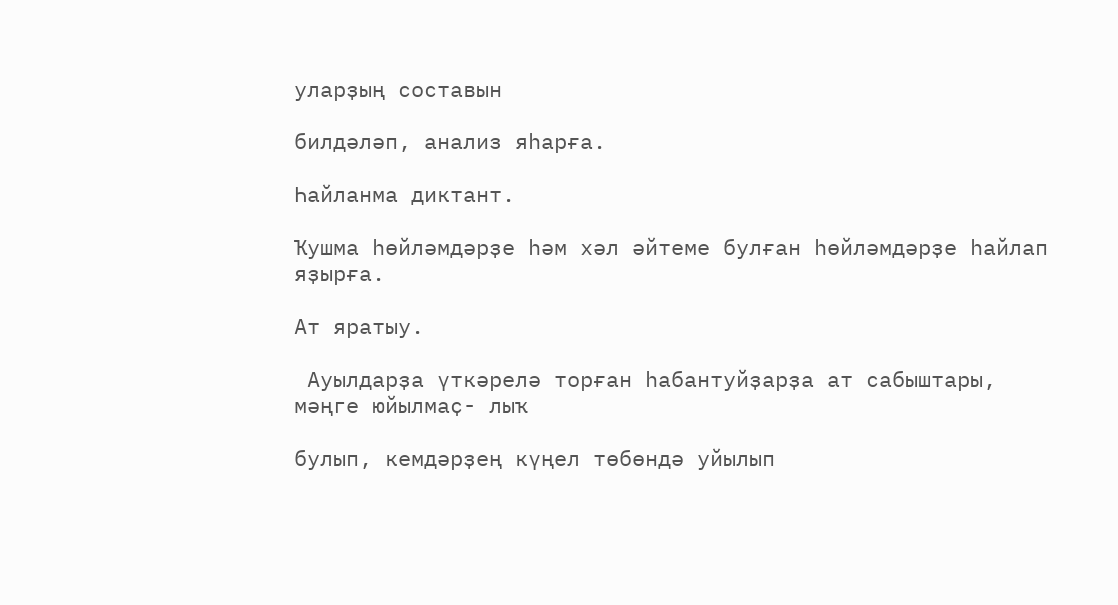уларҙың составын

билдәләп, анализ яһарға.

Һайланма диктант.

Ҡушма һөйләмдәрҙе һәм хәл әйтеме булған һөйләмдәрҙе һайлап яҙырға.

Ат яратыу.

 Ауылдарҙа үткәрелә торған һабантуйҙарҙа ат сабыштары, мәңге юйылмаҫ- лыҡ

булып, кемдәрҙең күңел төбөндә уйылып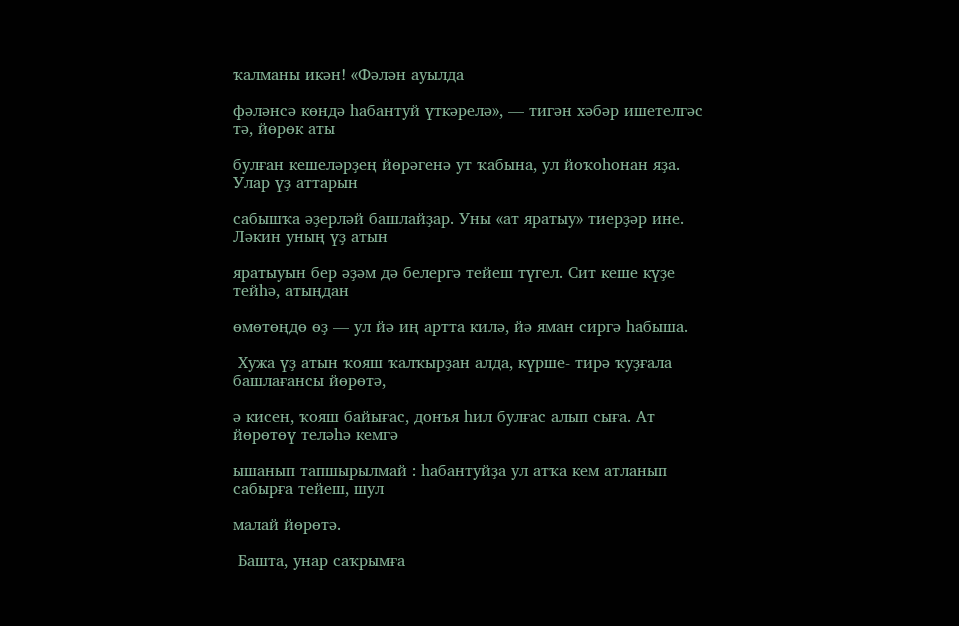ҡалманы икән! «Фәлән ауылда

фәләнсә көндә һабантуй үткәрелә», — тигән хәбәр ишетелгәс тә, йөрөк аты

булған кешеләрҙең йөрәгенә ут ҡабына, ул йоҡоһонан яҙа. Улар үҙ аттарын

сабышҡа әҙерләй башлайҙар. Уны «ат яратыу» тиерҙәр ине. Ләкин уның үҙ атын

яратыуын бер әҙәм дә белергә тейеш түгел. Сит кеше күҙе тейһә, атыңдан

өмөтөңдө өҙ — ул йә иң артта килә, йә яман сиргә һабыша.

 Хужа үҙ атын ҡояш ҡалҡырҙан алда, күрше- тирә ҡуҙғала башлағансы йөрөтә,

ә кисен, ҡояш байығас, донъя һил булғас алып сыға. Ат йөрөтөү теләһә кемгә

ышанып тапшырылмай : һабантуйҙа ул атҡа кем атланып сабырға тейеш, шул

малай йөрөтә.

 Башта, унар саҡрымға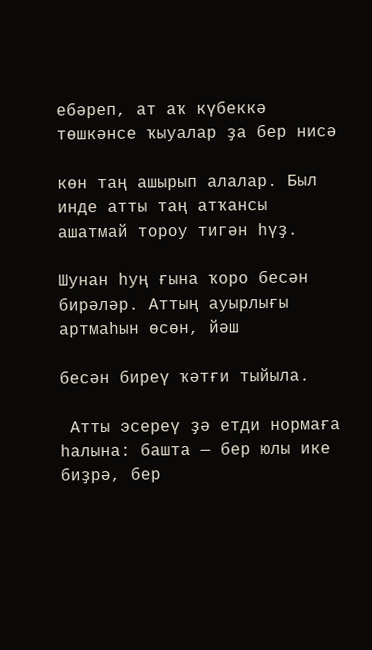ебәреп, ат аҡ күбеккә төшкәнсе ҡыуалар ҙа бер нисә

көн таң ашырып алалар. Был инде атты таң атҡансы ашатмай тороу тигән һүҙ.

Шунан һуң ғына ҡоро бесән бирәләр. Аттың ауырлығы артмаһын өсөн, йәш

бесән биреү ҡәтғи тыйыла.

 Атты эсереү ҙә етди нормаға һалына: башта — бер юлы ике биҙрә, бер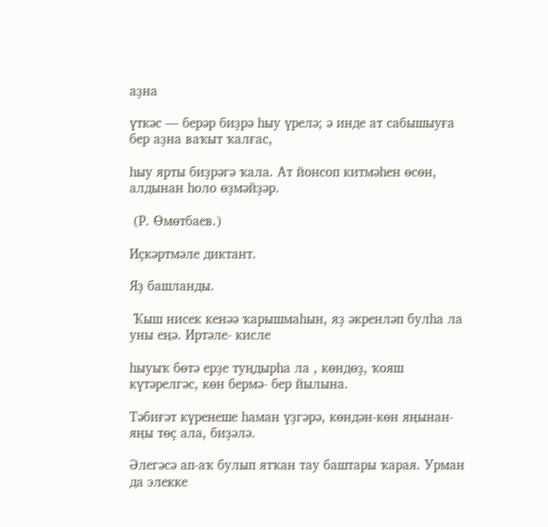аҙна

үткәс — берәр биҙрә һыу үрелә; ә инде ат сабышыуға бер аҙна ваҡыт ҡалғас,

һыу ярты биҙрәгә ҡала. Ат йонсоп китмәһен өсөн, алдынан һоло өҙмәйҙәр.

 (Р. Өмөтбаев.)

Иҫкәртмәле диктант.

Яҙ башланды.

 Ҡыш нисек кенәә ҡарышмаһын, яҙ әкренләп булһа ла уны еңә. Иртәле- кисле

һыуыҡ бөтә ерҙе туңдырһа ла , көндөҙ, ҡояш күтәрелгәс, көн бермә- бер йылына.

Тәбиғәт күренеше һаман үҙгәрә, көндән-көн яңынан- яңы төҫ ала, биҙәлә.

Әлегәсә ап-аҡ булып ятҡан тау баштары ҡарая. Урман да элекке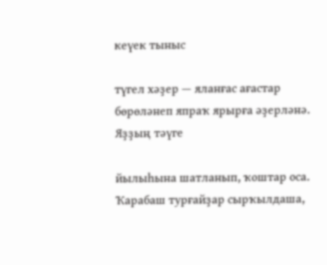кеүек тыныс

түгел хәҙер — яланғас ағастар бөрөләнеп япраҡ ярырға әҙерләнә. Яҙҙың тәүге

йылыһына шатланып, ҡоштар оса. Ҡарабаш турғайҙар сырҡылдаша,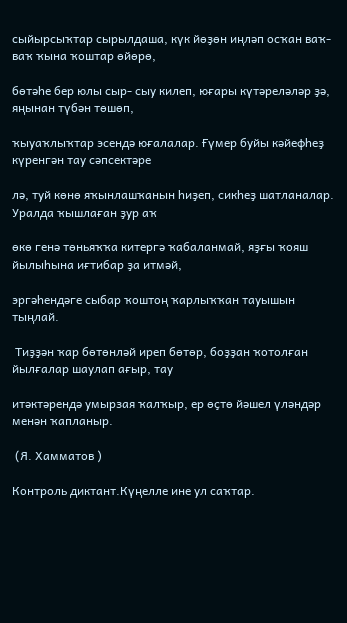сыйырсыҡтар сырылдаша, күк йөҙөн иңләп осҡан ваҡ-ваҡ ҡына ҡоштар өйөрө,

бөтәһе бер юлы сыр- сыу килеп, юғары күтәреләләр ҙә, яңынан түбән төшөп,

ҡыуаҡлыҡтар эсендә юғалалар. Ғүмер буйы кәйефһеҙ күренгән тау сәпсектәре

лә, туй көнө яҡынлашҡанын һиҙеп, сикһеҙ шатланалар. Уралда ҡышлаған ҙур аҡ

өкө генә төньяҡҡа китергә ҡабаланмай, яҙғы ҡояш йылыһына иғтибар ҙа итмәй,

эргәһендәге сыбар ҡоштоң ҡарлыҡҡан тауышын тыңлай.

 Тиҙҙән ҡар бөтөнләй иреп бөтөр, боҙҙан ҡотолған йылғалар шаулап ағыр, тау

итәктәрендә умырзая ҡалҡыр, ер өҫтө йәшел үләндәр менән ҡапланыр.

 (Я. Хамматов )

Контроль диктант.Күңелле ине ул саҡтар.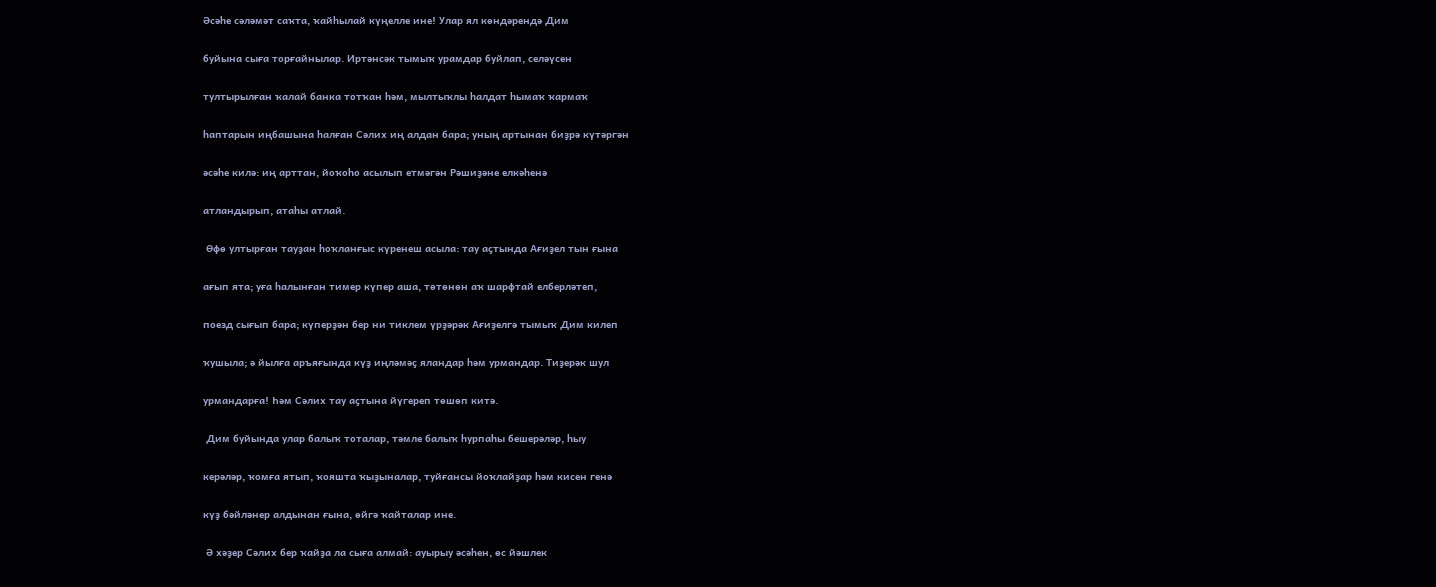Әсәһе сәләмәт саҡта, ҡайһылай күңелле ине! Улар ял көндәрендә Дим

буйына сыға торғайнылар. Иртәнсәк тымыҡ урамдар буйлап, селәүсен

тултырылған ҡалай банка тотҡан һәм, мылтыҡлы һалдат һымаҡ ҡармаҡ

һаптарын иңбашына һалған Сәлих иң алдан бара; уның артынан биҙрә күтәргән

әсәһе килә: иң арттан, йоҡоһо асылып етмәгән Рәшиҙәне елкәһенә

атландырып, атаһы атлай.

 Өфө ултырған тауҙан һоҡланғыс күренеш асыла: тау аҫтында Ағиҙел тын ғына

ағып ята; уға һалынған тимер күпер аша, төтөнөн аҡ шарфтай елберләтеп,

поезд сығып бара; күперҙән бер ни тиклем үрҙәрәк Ағиҙелгә тымыҡ Дим килеп

ҡушыла; ә йылға аръяғында күҙ иңләмәҫ яландар һәм урмандар. Тиҙерәк шул

урмандарға! Һәм Сәлих тау аҫтына йүгереп төшөп китә.

 Дим буйында улар балыҡ тоталар, тәмле балыҡ һурпаһы бешерәләр, һыу

керәләр, ҡомға ятып, ҡояшта ҡыҙыналар, туйғансы йоҡлайҙар һәм кисен генә

күҙ бәйләнер алдынан ғына, өйгә ҡайталар ине.

 Ә хәҙер Сәлих бер ҡайҙа ла сыға алмай: ауырыу әсәһен, өс йәшлек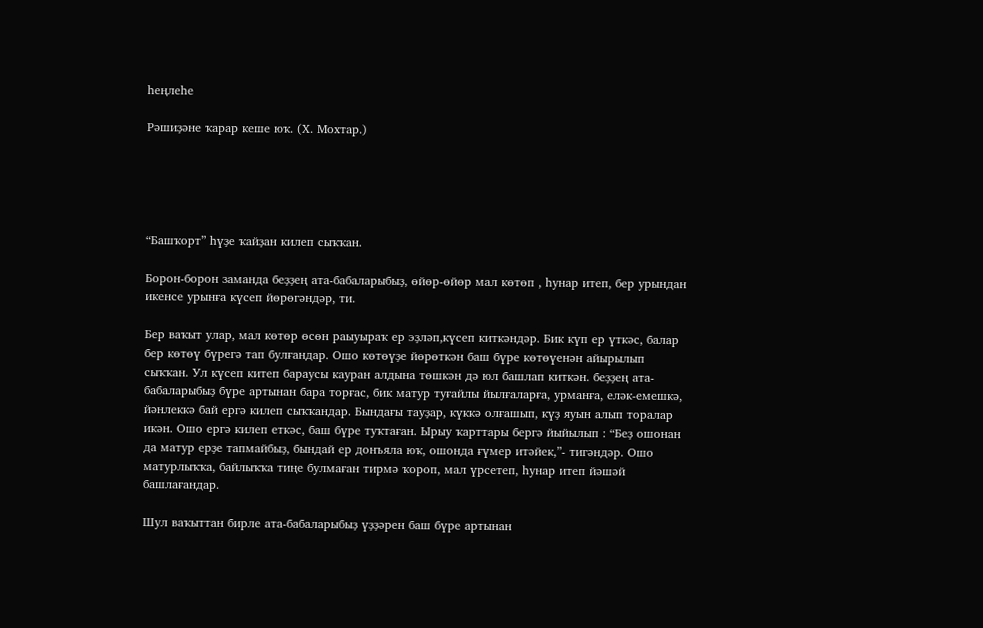һеңлеһе

Рәшиҙәне ҡарар кеше юҡ. (Х. Мохтар.)





“Башҡорт” һүҙе ҡайҙан килеп сыҡҡан.

Борон-борон заманда беҙҙең ата-бабаларыбыҙ, өйөр-өйөр мал көтөп , һунар итеп, бер урындан икенсе урынға күсеп йөрөгәндәр, ти.

Бер ваҡыт улар, мал көтөр өсөн раыуыраҡ ер эҙләп,күсеп киткәндәр. Бик күп ер үткәс, балар бер көтөү бүрегә тап булғандар. Ошо көтөүҙе йөрөткән баш бүре көтөүенән айырылып сыҡҡан. Ул күсеп китеп бараусы кауран алдына төшкән дә юл башлап киткән. беҙҙең ата-бабаларыбыҙ бүре артынан бара торғас, бик матур туғайлы йылғаларға, урманға, еләк-емешкә, йәнлеккә бай ергә килеп сыҡҡандар. Бындағы тауҙар, күккә олғашып, күҙ яуын алып торалар икән. Ошо ергә килеп еткәс, баш бүре туҡтаған. Ырыу ҡарттары бергә йыйылып : “Беҙ ошонан да матур ерҙе тапмайбыҙ, бындай ер донъяла юҡ, ошонда ғүмер итәйек,”- тигәндәр. Ошо матурлыҡҡа, байлыҡҡа тиңе булмаған тирмә ҡороп, мал үрсетеп, һунар итеп йәшәй башлағандар.

Шул ваҡыттан бирле ата-бабаларыбыҙ үҙҙәрен баш бүре артынан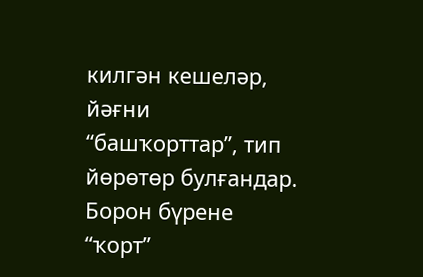килгән кешеләр, йәғни “башҡорттар”, тип йөрөтөр булғандар. Борон бүрене “ҡорт”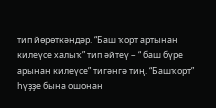тип йөрөткәндәр. “Баш ҡорт артынан килеүсе халыҡ” тип әйтеү – “ баш бүре арынан килеүсе” тигәнгә тиң. “Башҡорт” һүҙҙе бына ошонан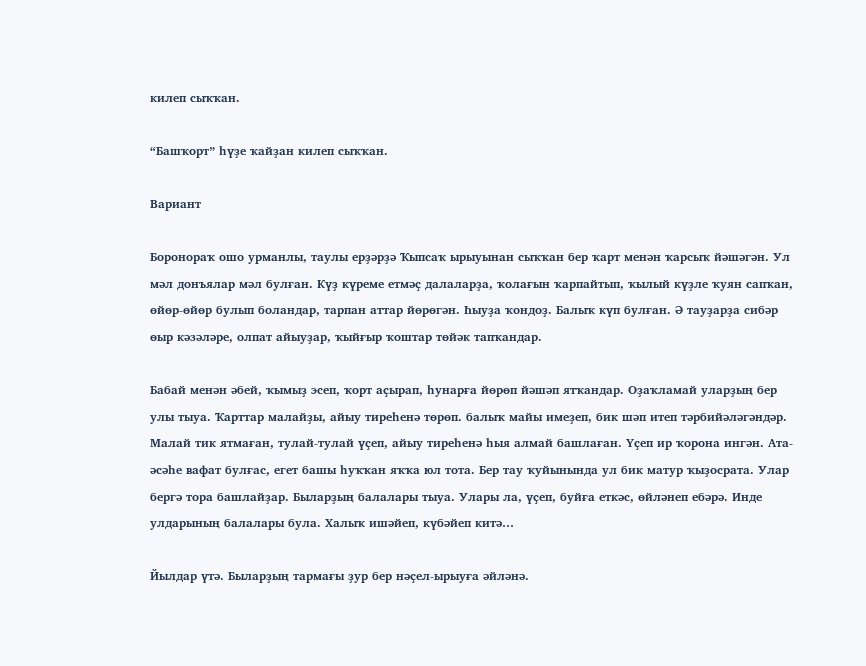килеп сыҡҡан.

“Башҡорт” һүҙе ҡайҙан килеп сыҡҡан.

Вариант

Боронораҡ ошо урманлы, таулы ерҙәрҙә Ҡыпсаҡ ырыуынан сыҡҡан бер ҡарт менән ҡарсыҡ йәшәгән. Ул мәл донъялар мәл булған. Күҙ күреме етмәҫ далаларҙа, ҡолағын ҡарпайтып, ҡылый күҙле ҡуян сапҡан, өйөр-өйөр булып боландар, тарпан аттар йөрөгән. Һыуҙа ҡондоҙ. Балыҡ күп булған. Ә тауҙарҙа сибәр өыр кәзәләре, олпат айыуҙар, ҡыйғыр ҡоштар төйәк тапҡандар.

Бабай менән әбей, ҡымыҙ эсеп, ҡорт аҫырап, һунарға йөрөп йәшәп ятҡандар. Оҙаҡламай уларҙың бер улы тыуа. Ҡарттар малайҙы, айыу тиреһенә төрөп. балыҡ майы имеҙеп, бик шәп итеп тәрбийәләгәндәр. Малай тик ятмаған, тулай-тулай үҫеп, айыу тиреһенә һыя алмай башлаған. Үҫеп ир ҡорона ингән. Ата-әсәһе вафат булғас, егет башы һуҡҡан яҡҡа юл тота. Бер тау ҡуйынында ул бик матур ҡыҙосрата. Улар бергә тора башлайҙар. Быларҙың балалары тыуа. Улары ла, үҫеп, буйға еткәс, өйләнеп ебәрә. Инде улдарының балалары була. Халыҡ ишәйеп, күбәйеп китә…

Йылдар үтә. Быларҙың тармағы ҙур бер нәҫел-ырыуға әйләнә.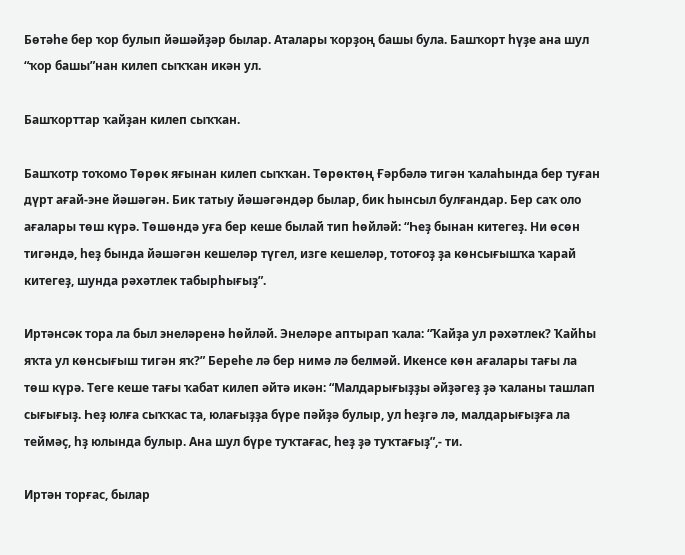Бөтәһе бер ҡор булып йәшәйҙәр былар. Аталары ҡорҙоң башы була. Башҡорт һүҙе ана шул “ҡор башы”нан килеп сыҡҡан икән ул.

Башҡорттар ҡайҙан килеп сыҡҡан.

Башҡотр тоҡомо Төрөк яғынан килеп сыҡҡан. Төрөктөң Ғәрбәлә тигән ҡалаһында бер туған дүрт ағай-эне йәшәгән. Бик татыу йәшәгәндәр былар, бик һынсыл булғандар. Бер саҡ оло ағалары төш күрә. Төшөндә уға бер кеше былай тип һөйләй: “Һеҙ бынан китегеҙ. Ни өсөн тигәндә, һеҙ бында йәшәгән кешеләр түгел, изге кешеләр, тотоғоҙ ҙа көнсығышҡа ҡарай китегеҙ, шунда рәхәтлек табырһығыҙ”.

Иртәнсәк тора ла был энеләренә һөйләй. Энеләре аптырап ҡала: “Ҡайҙа ул рәхәтлек? Ҡайһы яҡта ул көнсығыш тигән яҡ?” Береһе лә бер нимә лә белмәй. Икенсе көн ағалары тағы ла төш күрә. Теге кеше тағы ҡабат килеп әйтә икән: “Малдарығыҙҙы әйҙәгеҙ ҙә ҡаланы ташлап сығығыҙ. Һеҙ юлға сыҡҡас та, юлағыҙҙа бүре пәйҙә булыр, ул һеҙгә лә, малдарығыҙға ла теймәҫ, һҙ юлында булыр. Ана шул бүре туҡтағас, һеҙ ҙә туҡтағыҙ”,- ти.

Иртән торғас, былар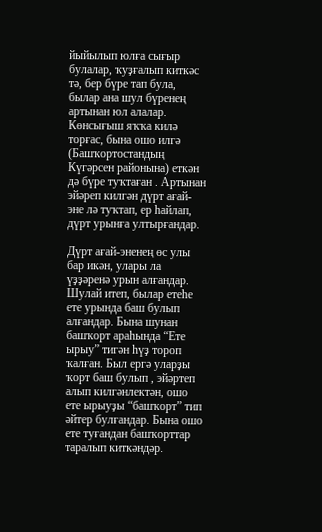йыйылып юлға сығыр булалар, ҡуҙғалып киткәс тә, бер бүре тап була, былар ана шул бүренең артынан юл алалар. Көнсығыш яҡҡа килә торғас, бына ошо илгә (Башҡортостандың Күгәрсен районына) еткән дә бүре туҡтаған . Артынан эйәреп килгән дүрт ағай-эне лә туҡтап, ер һайлап, дүрт урынға ултырғандар.

Дүрт ағай-эненең өс улы бар икән, улары ла үҙҙәренә урын алғандар. Шулай итеп, былар етеһе ете урында баш булып алғандар. Бына шунан башҡорт араһында “Ете ырыу” тигән һүҙ тороп ҡалған. Был ергә уларҙы ҡорт баш булып , эйәртеп алып килгәнлектән, ошо ете ырыуҙы “башҡорт” тип әйтер булғандар. Бына ошо ете туғандан башҡорттар таралып киткәндәр.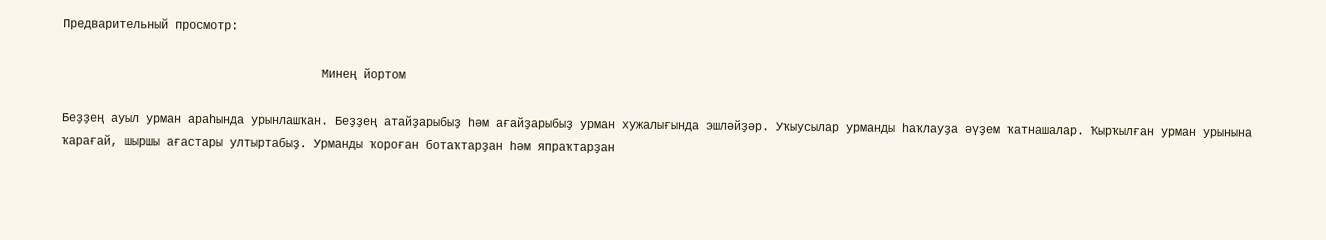Предварительный просмотр:

                                     Минең йортом

Беҙҙең ауыл урман араһында урынлашҡан. Беҙҙең атайҙарыбыҙ һәм ағайҙарыбыҙ урман хужалығында эшләйҙәр. Уҡыусылар урманды һаҡлауҙа әүҙем ҡатнашалар. Ҡырҡылған урман урынына ҡарағай, шыршы ағастары ултыртабыҙ. Урманды ҡороған ботаҡтарҙан һәм япраҡтарҙан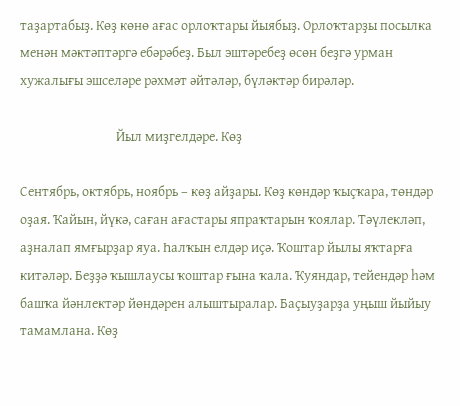таҙартабыҙ. Көҙ көнө ағас орлоҡтары йыябыҙ. Орлоҡтарҙы посылка менән мәктәптәргә ебәрәбеҙ. Был эштәребеҙ өсөн беҙгә урман хужалығы эшселәре рәхмәт әйтәләр, бүләктәр бирәләр.

                                Йыл миҙгелдәре. Көҙ

Сентябрь, октябрь, ноябрь – көҙ айҙары. Көҙ көндәр ҡыҫҡара, төндәр оҙая. Ҡайын, йүкә, саған ағастары япраҡтарын ҡоялар. Тәүлекләп, аҙналап ямғырҙар яуа. Һалҡын елдәр иҫә. Ҡоштар йылы яҡтарға китәләр. Беҙҙә ҡышлаусы ҡоштар ғына ҡала. Ҡуяндар, тейендәр һәм башҡа йәнлектәр йөндәрен алыштыралар. Баҫыуҙарҙа уңыш йыйыу тамамлана. Көҙ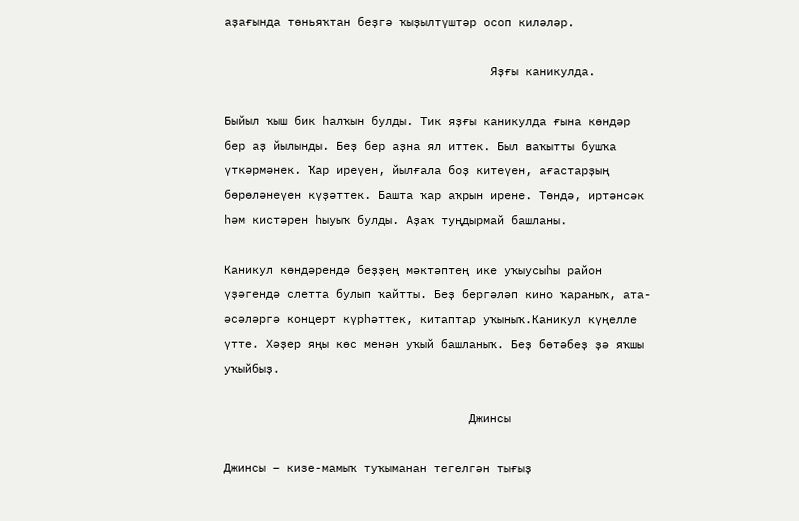аҙағында төньяҡтан беҙгә ҡыҙылтүштәр осоп киләләр.

                                      Яҙғы каникулда.

Быйыл ҡыш бик һалҡын булды. Тик яҙғы каникулда ғына көндәр бер аҙ йылынды. Беҙ бер аҙна ял иттек. Был ваҡытты бушҡа үткәрмәнек. Ҡар иреүен, йылғала боҙ китеүен, ағастарҙың бөрөләнеүен күҙәттек. Башта ҡар аҡрын ирене. Төндә, иртәнсәк һәм кистәрен һыуыҡ булды. Аҙаҡ туңдырмай башланы.

Каникул көндәрендә беҙҙең мәктәптең ике уҡыусыһы район үҙәгендә слетта булып ҡайтты. Беҙ бергәләп кино ҡараныҡ, ата-әсәләргә концерт күрһәттек, китаптар уҡыныҡ.Каникул күңелле үтте. Хәҙер яңы көс менән уҡый башланыҡ. Беҙ бөтәбеҙ ҙә яҡшы уҡыйбыҙ.

                                   Джинсы

Джинсы – кизе-мамыҡ туҡыманан тегелгән тығыҙ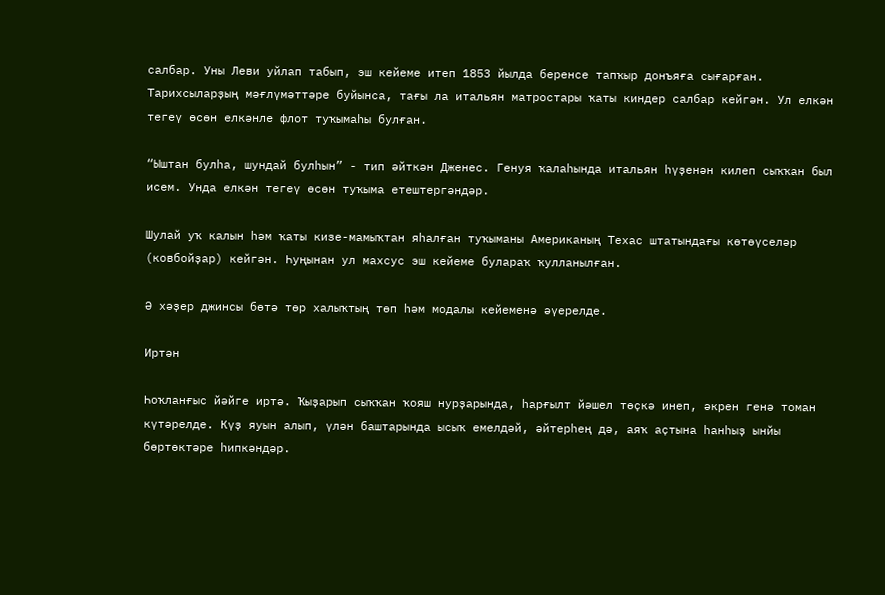салбар. Уны Леви уйлап табып, эш кейеме итеп 1853 йылда беренсе тапҡыр донъяға сығарған. Тарихсыларҙың мәғлүмәттәре буйынса, тағы ла итальян матростары ҡаты киндер салбар кейгән. Ул елкән тегеү өсөн елкәнле флот туҡымаһы булған.

“Ыштан булһа, шундай булһын” - тип әйткән Дженес. Генуя ҡалаһында итальян һүҙенән килеп сыҡҡан был исем. Унда елкән тегеү өсөн туҡыма етештергәндәр.

Шулай уҡ калын һәм ҡаты кизе-мамыҡтан яһалған туҡыманы Американың Техас штатындағы көтөүселәр (ковбойҙар) кейгән. Һуңынан ул махсус эш кейеме булараҡ ҡулланылған.

Ә хәҙер джинсы бөтә төр халыҡтың төп һәм модалы кейеменә әүерелде.

Иртән

Һоҡланғыс йәйге иртә. Ҡыҙарып сыҡҡан ҡояш нурҙарында, һарғылт йәшел төҫкә инеп, әкрен генә томан күтәрелде. Күҙ яуын алып, үлән баштарында ысыҡ емелдәй, әйтерһең дә, аяҡ аҫтына һанһыҙ ынйы бөртөктәре һипкәндәр.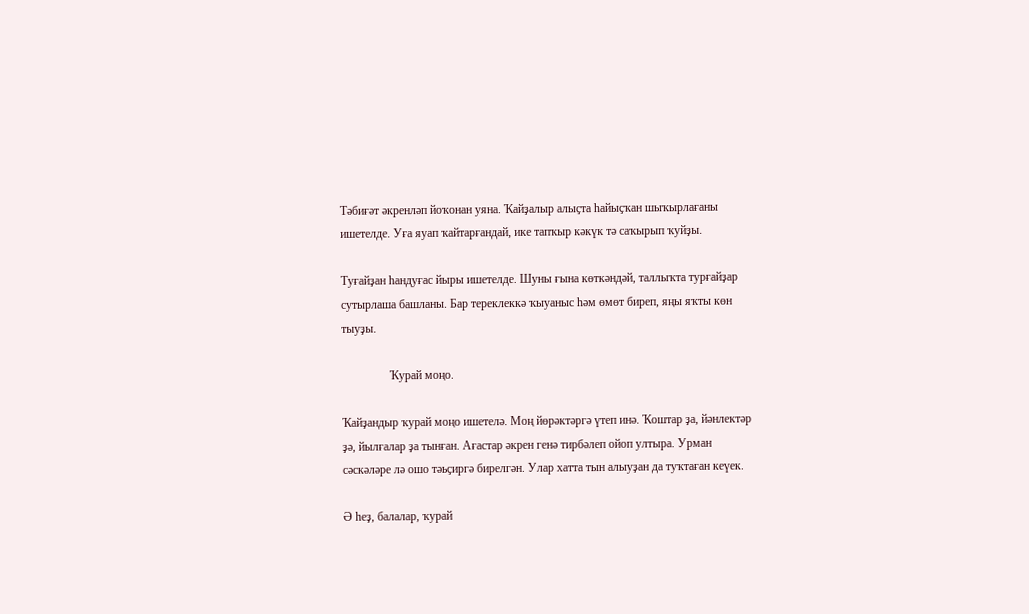Тәбиғәт әкренләп йоҡонан уяна. Ҡайҙалыр алыҫта һайыҫҡан шыҡырлағаны ишетелде. Уға яуап ҡайтарғандай, ике тапҡыр кәкүк тә саҡырып ҡуйҙы.

Туғайҙан һандуғас йыры ишетелде. Шуны ғына көткәндәй, таллыҡта турғайҙар сутырлаша башланы. Бар тереклеккә ҡыуаныс һәм өмөт биреп, яңы яҡты көн тыуҙы.

                Ҡурай моңо.

Ҡайҙандыр ҡурай моңо ишетелә. Моң йөрәктәргә үтеп инә. Ҡоштар ҙа, йәнлектәр ҙә, йылғалар ҙа тынған. Ағастар әкрен генә тирбәлеп ойоп ултыра. Урман сәскәләре лә ошо тәьҫиргә бирелгән. Улар хатта тын алыуҙан да туҡтаған кеүек.

Ә һеҙ, балалар, ҡурай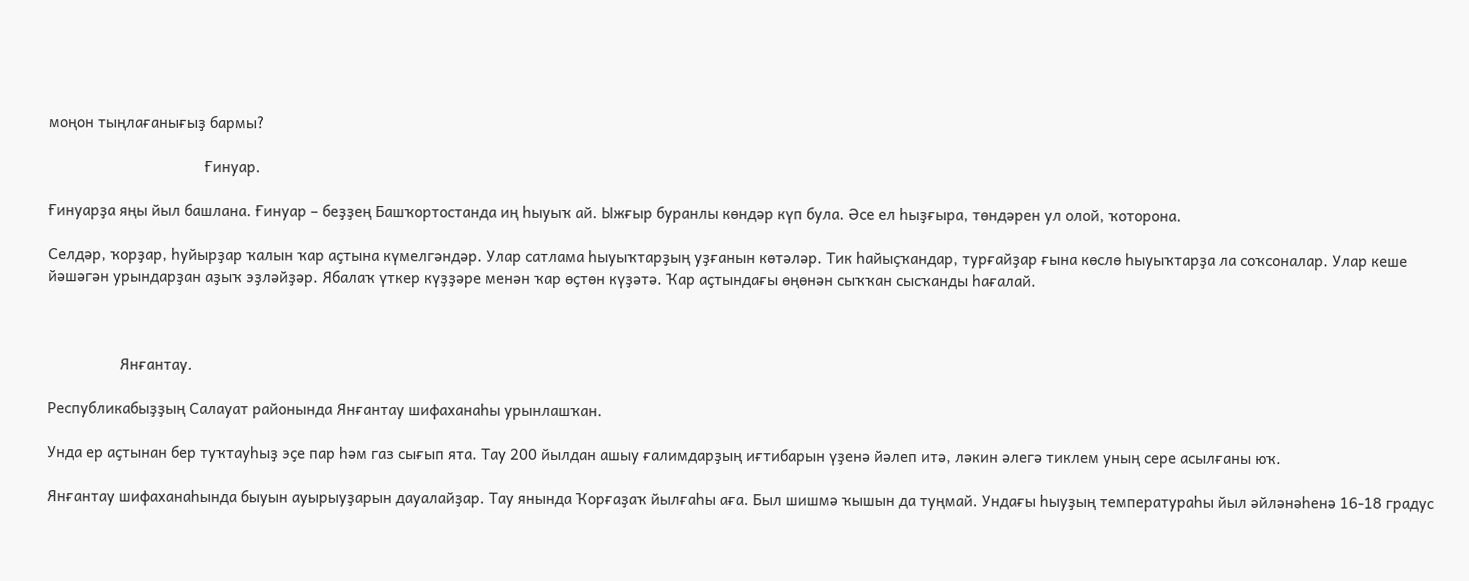моңон тыңлағанығыҙ бармы?

                                       Ғинуар.

Ғинуарҙа яңы йыл башлана. Ғинуар – беҙҙең Башҡортостанда иң һыуыҡ ай. Ыжғыр буранлы көндәр күп була. Әсе ел һыҙғыра, төндәрен ул олой, ҡоторона.

Селдәр, ҡорҙар, һуйырҙар ҡалын ҡар аҫтына күмелгәндәр. Улар сатлама һыуыҡтарҙың уҙғанын көтәләр. Тик һайыҫҡандар, турғайҙар ғына көслө һыуыҡтарҙа ла соҡсоналар. Улар кеше йәшәгән урындарҙан аҙыҡ эҙләйҙәр. Ябалаҡ үткер күҙҙәре менән ҡар өҫтөн күҙәтә. Ҡар аҫтындағы өңөнән сыҡҡан сысҡанды һағалай.



                  Янғантау.

Республикабыҙҙың Салауат районында Янғантау шифаханаһы урынлашҡан.

Унда ер аҫтынан бер туҡтауһыҙ эҫе пар һәм газ сығып ята. Тау 200 йылдан ашыу ғалимдарҙың иғтибарын үҙенә йәлеп итә, ләкин әлегә тиклем уның сере асылғаны юҡ.

Янғантау шифаханаһында быуын ауырыуҙарын дауалайҙар. Тау янында Ҡорғаҙаҡ йылғаһы аға. Был шишмә ҡышын да туңмай. Ундағы һыуҙың температураһы йыл әйләнәһенә 16-18 градус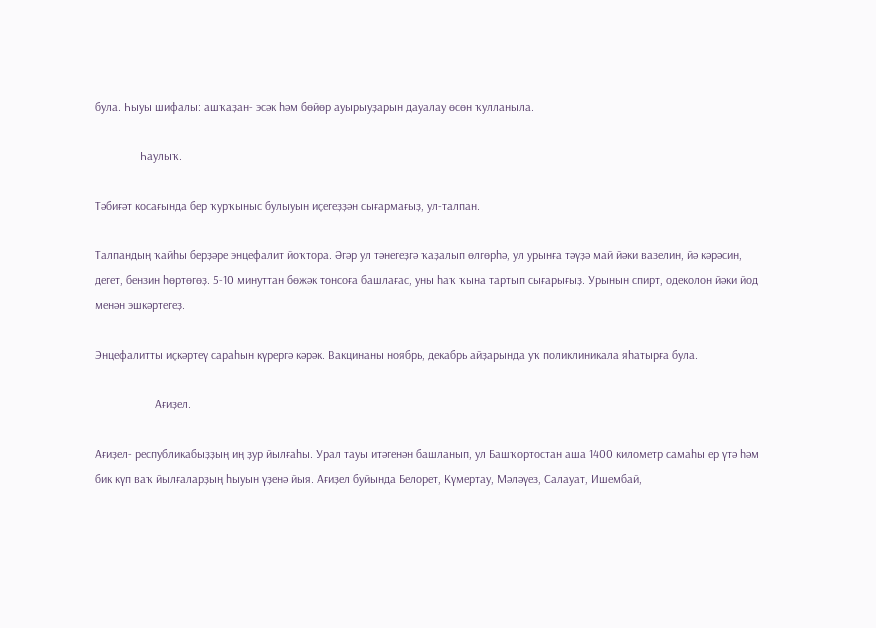була. Һыуы шифалы: ашҡаҙан- эсәк һәм бөйөр ауырыуҙарын дауалау өсөн ҡулланыла.

               Һаулыҡ.

Тәбиғәт косағында бер ҡурҡыныс булыуын иҫегеҙҙән сығармағыҙ, ул-талпан.

Талпандың ҡайһы берҙәре энцефалит йоҡтора. Әгәр ул тәнегеҙгә ҡаҙалып өлгөрһә, ул урынға тәүҙә май йәки вазелин, йә кәрәсин, дегет, бензин һөртөгөҙ. 5-10 минуттан бөжәк тонсоға башлағас, уны һаҡ ҡына тартып сығарығыҙ. Урынын спирт, одеколон йәки йод менән эшкәртегеҙ.

Энцефалитты иҫкәртеү сараһын күрергә кәрәк. Вакцинаны ноябрь, декабрь айҙарында уҡ поликлиникала яһатырға була.

                    Ағиҙел.

Ағиҙел- республикабыҙҙың иң ҙур йылғаһы. Урал тауы итәгенән башланып, ул Башҡортостан аша 1400 километр самаһы ер үтә һәм бик күп ваҡ йылғаларҙың һыуын үҙенә йыя. Ағиҙел буйында Белорет, Күмертау, Мәләүез, Салауат, Ишембай,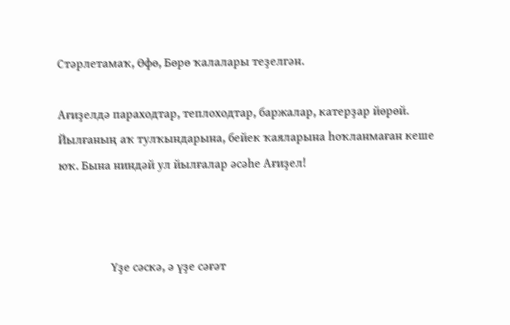Стәрлетамаҡ, Өфө, Бөрө ҡалалары теҙелгән.

Ағиҙелдә параходтар, теплоходтар, баржалар, катерҙар йөрөй. Йылғаның аҡ тулҡындарына, бейек ҡаяларына һоҡланмаған кеше юҡ. Бына ниндәй ул йылғалар әсәһе Ағиҙел!



                 Үҙе сәскә, ә үҙе сәғәт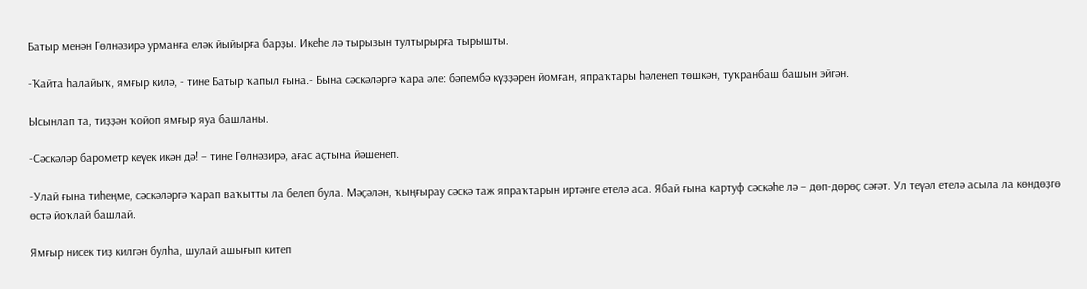Батыр менән Гөлнәзирә урманға еләк йыйырға барҙы. Икеһе лә тырызын тултырырға тырышты.

-Ҡайта һалайыҡ, ямғыр килә, - тине Батыр ҡапыл ғына.- Бына сәскәләргә ҡара әле: бәпембә күҙҙәрен йомған, япраҡтары һәленеп төшкән, туҡранбаш башын эйгән.

Ысынлап та, тиҙҙән ҡойоп ямғыр яуа башланы.

-Сәскәләр барометр кеүек икән дә! – тине Гөлнәзирә, ағас аҫтына йәшенеп.

-Улай ғына тиһеңме, сәскәләргә ҡарап ваҡытты ла белеп була. Мәҫәлән, ҡыңғырау сәскә таж япраҡтарын иртәнге етелә аса. Ябай ғына картуф сәскәһе лә – дөп-дөрөҫ сәғәт. Ул теүәл етелә асыла ла көндөҙгө өстә йоҡлай башлай.

Ямғыр нисек тиҙ килгән булһа, шулай ашығып китеп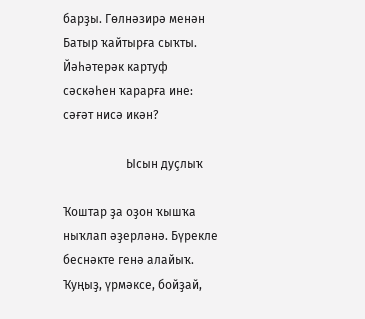барҙы. Гөлнәзирә менән Батыр ҡайтырға сыҡты. Йәһәтерәк картуф сәскәһен ҡарарға ине: сәғәт нисә икән?

                     Ысын дуҫлыҡ

Ҡоштар ҙа оҙон ҡышҡа ныҡлап әҙерләнә. Бүрекле беснәкте генә алайыҡ. Ҡуңыҙ, үрмәксе, бойҙай,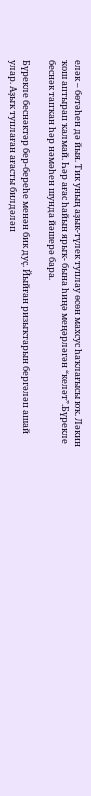еләк – бөтәһен дә йыя. Тик уның аҙык-түлек туплау өсөн махсус һаҡлағысы юҡ. Ләкин ҡош аптырап ҡалмай. Һәр ағас һайын ярыҡ- бына һиңә меңәрләгән “келәт”.Бүрекле беснәк тапҡан һәр нәмәһен шунда йәшерә бара.

Бүрекле беснәктәр бер-береһе менән бик дуҫ. Йыйған ризыҡтарын бергәләп ашай улар. Аҙыҡ туплаған ағасты билдәләп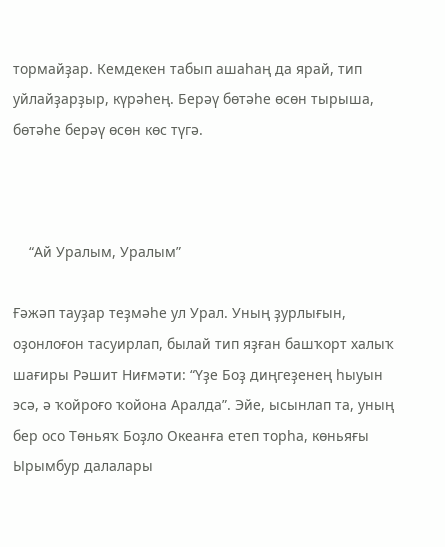тормайҙар. Кемдекен табып ашаһаң да ярай, тип уйлайҙарҙыр, күрәһең. Берәү бөтәһе өсөн тырыша, бөтәһе берәү өсөн көс түгә.



    “Ай Уралым, Уралым”

Ғәжәп тауҙар теҙмәһе ул Урал. Уның ҙурлығын, оҙонлоғон тасуирлап, былай тип яҙған башҡорт халыҡ шағиры Рәшит Ниғмәти: “Үҙе Боҙ диңгеҙенең һыуын эсә, ә ҡойроғо ҡойона Аралда”. Эйе, ысынлап та, уның бер осо Төньяҡ Боҙло Океанға етеп торһа, көньяғы Ырымбур далалары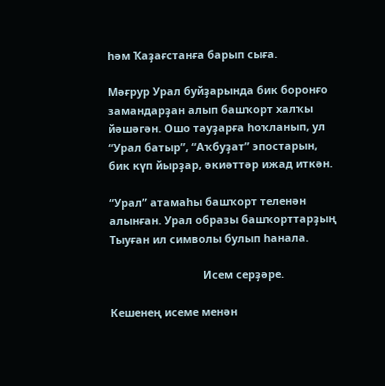һәм Ҡаҙағстанға барып сыға.

Мәғрур Урал буйҙарында бик боронғо замандарҙан алып башҡорт халҡы йәшәгән. Ошо тауҙарға һоҡланып, ул “Урал батыр”, “Аҡбуҙат” эпостарын, бик күп йырҙар, әкиәттәр ижад иткән.

“Урал” атамаһы башҡорт теленән алынған. Урал образы башҡорттарҙың Тыуған ил символы булып һанала.

                               Исем серҙәре.

Кешенең исеме менән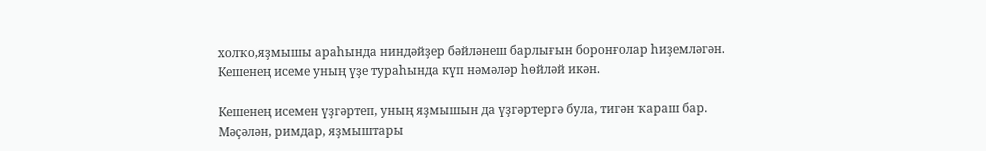холҡо,яҙмышы араһында ниндәйҙер бәйләнеш барлығын боронғолар һиҙемләгән. Кешенең исеме уның үҙе тураһында күп нәмәләр һөйләй икән.

Кешенең исемен үҙгәртеп, уның яҙмышын да үҙгәртергә була, тигән ҡараш бар. Мәҫәлән, римдар, яҙмыштары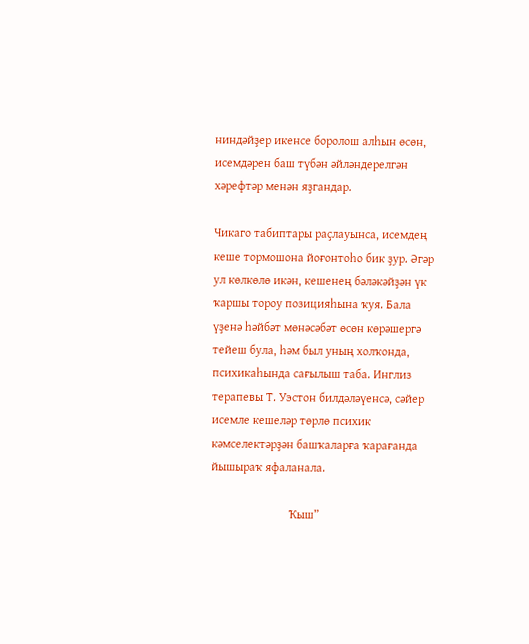ниндәйҙер икенсе боролош алһын өсөн, исемдәрен баш түбән әйләндерелгән хәрефтәр менән яҙгандар.

Чикаго табиптары раҫлауынса, исемдең кеше тормошона йоғонтоһо бик ҙур. Әгәр ул көлкөлө икән, кешенең бәләкәйҙән үк ҡаршы тороу позицияһына ҡуя. Бала үҙенә һәйбәт мөнәсәбәт өсөн көрәшергә тейеш була, һәм был уның холҡонда, психикаһында сағылыш таба. Инглиз терапевы Т. Уэстон билдәләүенсә, сәйер исемле кешеләр төрлө психик кәмселектәрҙән башҡаларға ҡарағанда йышыраҡ яфаланала.

                          Ҡыш”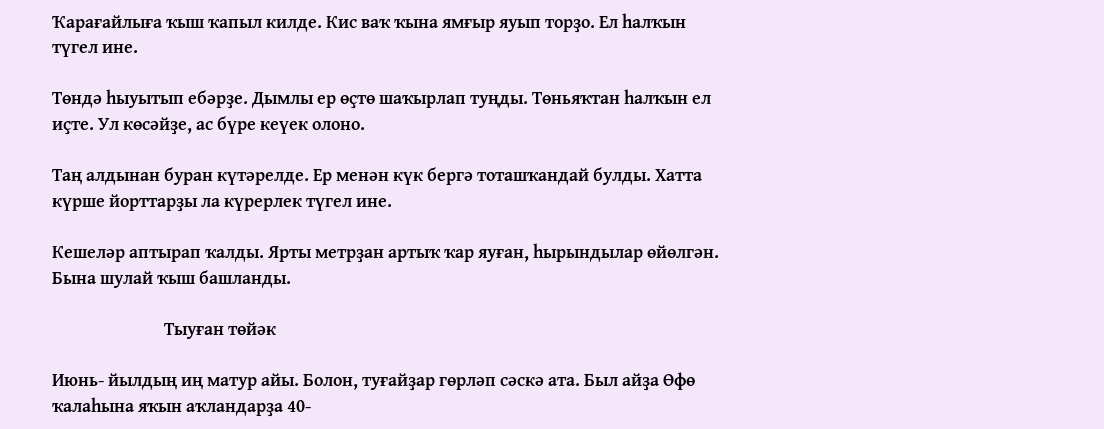Ҡарағайлыға ҡыш ҡапыл килде. Кис ваҡ ҡына ямғыр яуып торҙо. Ел һалҡын түгел ине.

Төндә һыуытып ебәрҙе. Дымлы ер өҫтө шаҡырлап туңды. Төньяҡтан һалҡын ел иҫте. Ул көсәйҙе, ас бүре кеүек олоно.

Таң алдынан буран күтәрелде. Ер менән күк бергә тоташҡандай булды. Хатта күрше йорттарҙы ла күрерлек түгел ине.

Кешеләр аптырап ҡалды. Ярты метрҙан артыҡ ҡар яуған, һырындылар өйөлгән. Бына шулай ҡыш башланды.

                            Тыуған төйәк

Июнь- йылдың иң матур айы. Болон, туғайҙар гөрләп сәскә ата. Был айҙа Өфө ҡалаһына яҡын аҡландарҙа 40-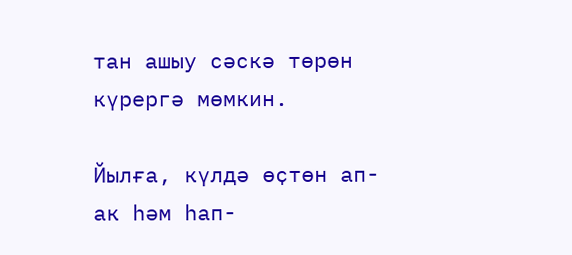тан ашыу сәскә төрөн күрергә мөмкин.

Йылға, күлдә өҫтөн ап-ак һәм һап-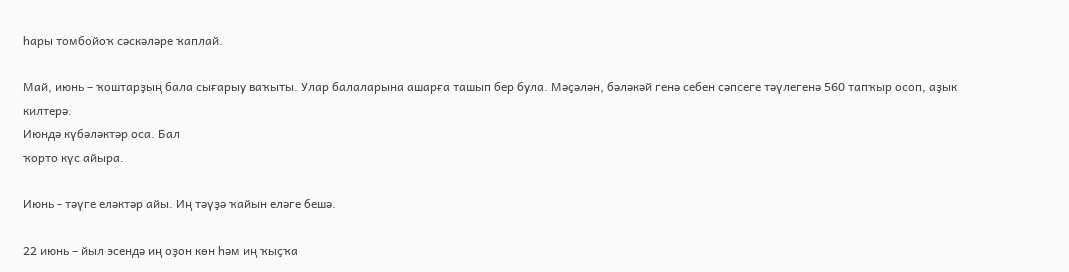һары томбойоҡ сәскәләре ҡаплай.

Май, июнь – ҡоштарҙың бала сығарыу ваҡыты. Улар балаларына ашарға ташып бер була. Мәҫәлән, бәләкәй генә себен сәпсеге тәүлегенә 560 тапҡыр осоп, аҙык килтерә.
Июндә күбәләктәр оса. Бал
ҡорто күс айыра.

Июнь - тәүге еләктәр айы. Иң тәүҙә ҡайын еләге бешә.

22 июнь – йыл эсендә иң оҙон көн һәм иң ҡыҫҡа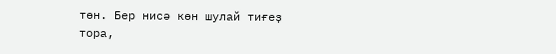төн. Бер нисә көн шулай тиғеҙ тора,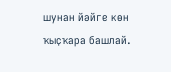шунан йәйге көн ҡыҫҡара башлай.